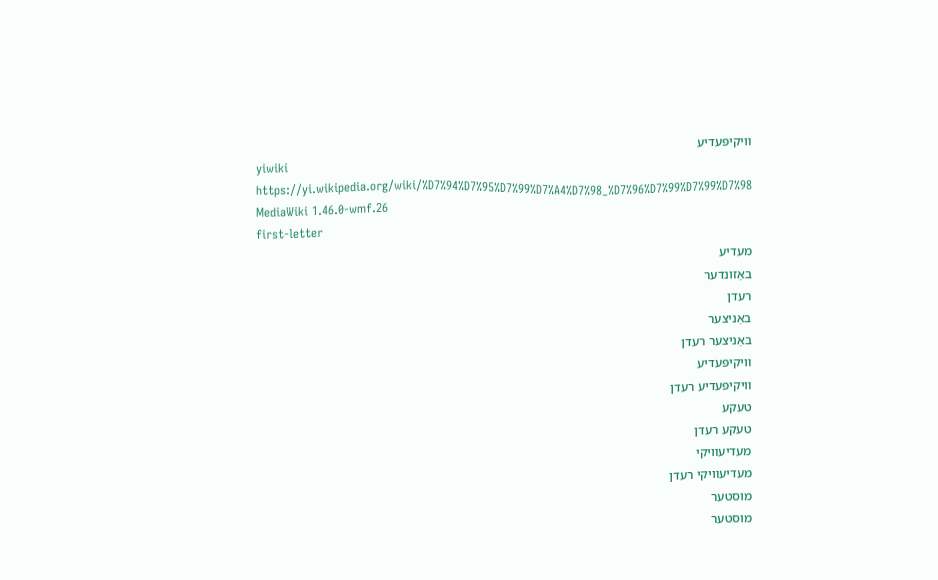װיקיפּעדיע
yiwiki
https://yi.wikipedia.org/wiki/%D7%94%D7%95%D7%99%D7%A4%D7%98_%D7%96%D7%99%D7%99%D7%98
MediaWiki 1.46.0-wmf.26
first-letter
מעדיע
באַזונדער
רעדן
באַניצער
באַניצער רעדן
װיקיפּעדיע
װיקיפּעדיע רעדן
טעקע
טעקע רעדן
מעדיעװיקי
מעדיעװיקי רעדן
מוסטער
מוסטער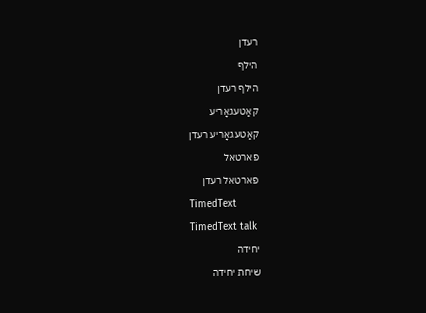רעדן
הילף
הילף רעדן
קאַטעגאָריע
קאַטעגאָריע רעדן
פארטאל
פארטאל רעדן
TimedText
TimedText talk
יחידה
שיחת יחידה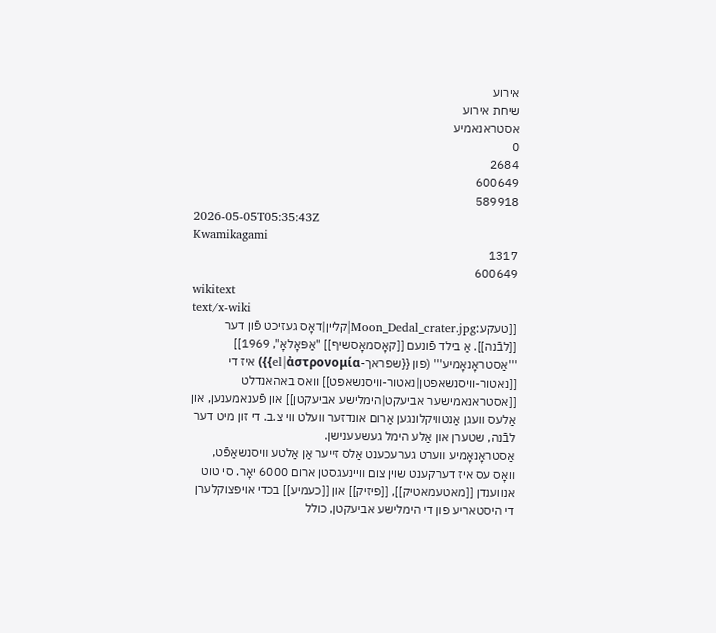אירוע
שיחת אירוע
אסטראנאמיע
0
2684
600649
589918
2026-05-05T05:35:43Z
Kwamikagami
1317
600649
wikitext
text/x-wiki
[[טעקע:Moon_Dedal_crater.jpg|קליין|דאָס געזיכט פֿון דער [[לבֿנה]]. אַ בילד פֿונעם [[קאָסמאָסשיף]] "אַפּאָלאָ", 1969]]
'''אַסטראָנאָמיע''' (פון {{שפראך-el|ἀστρονομία}}) איז די [[נאטור-וויסנשאפטן|נאטור-וויסנשאפט]] וואס באהאנדלט [[אסטראנאמישער אביעקט|הימלישע אביעקטן]] און פֿענאמענען, און אַלעס װעגן אַנטװיקלונגען אַרום אונדזער װעלט ווי צ.ב. די זון מיט דער לבֿנה, שטערן און אַלע הימל געשעענישן.
אַסטראָנאָמיע װערט גערעכענט אַלס זײער אַן אַלטע װיסנשאַפֿט, װאָס עס איז דערקענט שױן צום װיינעגסטן ארום 6000 יאָר. סי טוט אנווענדן [[מאטעמאטיק]], [[פיזיק]] און [[כעמיע]] בכדי אויפצוקלערן די היסטאריע פון די הימלישע אביעקטן, כולל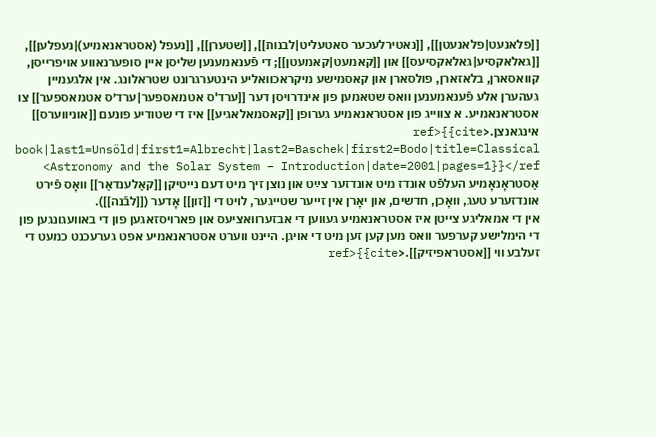[[פלאנעט|פלאנעטן]], [[נאטירלעכער סאטעליט|לבנות]], [[שטערן]], [[נעפל (אסטראנאמיע)|נעפלען]], [[גאלאקסיע|גאלאקסיעס]] און [[קאמעט|קאמעטן]]; די פֿענאמענען שליסן איין סופערנאווע אויפרייסן, קוואסארן, בלאזארן, פולסארן און קאסמישע מיקראכוואליע הינטערגרונט שטראלונג. אין אלגעמיין געהערן אלע פֿענאמענען וואס שטאמען פון אינדרויסן דער [[ערד'ס אטמאספער|ערד׳ס אטמאספער]] צו אסטראנאמיע. א צווייג פון אסטראנאמיע גערופן [[קאסמאלאגיע]] איז די שטודיע פונעם [[אוניווערס]] אינגאנצן.<ref>{{cite book|last1=Unsöld|first1=Albrecht|last2=Baschek|first2=Bodo|title=Classical Astronomy and the Solar System – Introduction|date=2001|pages=1}}</ref>
אַסטראָנאָמיע העלפֿט אונדז מיט אונדזער צײַט און נוצן זיך מיט דעם נײטיקן [[קאַלענדאַר]] װאָס פֿירט אונדזערע טעג, װאָכן, חדשים, און יאָרן אין זײער שטײגער, לױט די [[זון]] אָדער ([[לבֿנה]]).
אין די אמאליגע צייטן איז אסטראנאמיע געווען די אבזערוואציעס און פארויסזאגען פון די באוועגונגען פון די הימלישע קערפער וואס מען קען זען מיט די אויגן. היינט ווערט אסטראנאמיע אפט גערעכנט כמעט די זעלבע ווי [[אסטראפיזיק]].<ref>{{cite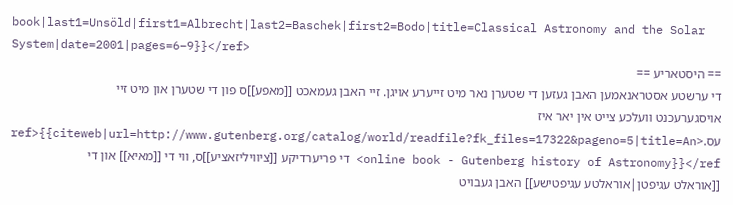book|last1=Unsöld|first1=Albrecht|last2=Baschek|first2=Bodo|title=Classical Astronomy and the Solar System|date=2001|pages=6–9}}</ref>
== היסטאריע ==
די ערשטע אסטראנאמען האבן געזען די שטערן נאר מיט זייערע אויגן. זיי האבן געמאכט [[מאפע]]ס פון די שטערן און מיט זיי אויסגערעכנט וועלכע צייט אין יאר איז עס.<ref>{{citeweb|url=http://www.gutenberg.org/catalog/world/readfile?fk_files=17322&pageno=5|title=An online book - Gutenberg history of Astronomy}}</ref> די פריערדיקע [[ציוויליזאציע]]ס, ווי די [[מאיא]] און די [[אוראלט עגיפטן|אוראלטע עגיפטישע]] האבן געבויט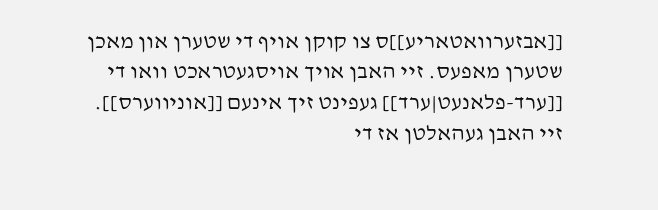[[אבזערוואטאריע]]ס צו קוקן אויף די שטערן און מאכן שטערן מאפעס. זיי האבן אויך אויסגעטראכט וואו די [[ערד-פלאנעט|ערד]] געפינט זיך אינעם [[אוניווערס]].
זיי האבן געהאלטן אז די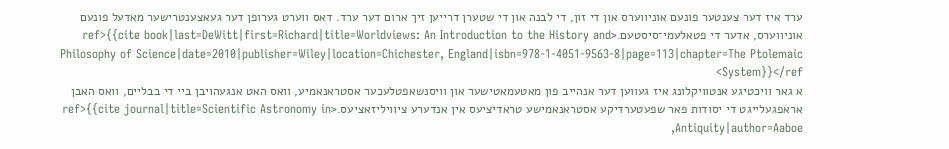ערד איז דער צענטער פונעם אוניווערס און די זון, די לבנה און די שטערן דרייען זיך ארום דער ערד. דאס ווערט גערופן דער געאצענטרישער מאדעל פונעם אוניווערס, אדער די פטאלעמי־סיסטעם.<ref>{{cite book|last=DeWitt|first=Richard|title=Worldviews: An Introduction to the History and Philosophy of Science|date=2010|publisher=Wiley|location=Chichester, England|isbn=978-1-4051-9563-8|page=113|chapter=The Ptolemaic System}}</ref>
א גאר וויכטיגע אנטוויקלונג איז געווען דער אנהייב פון מאטעמאטישער און וויסנשאפטלעכער אסטראנאמיע, וואס האט אנגעהויבן ביי די בבליים, וואס האבן אראפגעלייגט די יסודות פאר שפעטערדיקע אסטראנאמישע טראדיציעס אין אנדערע ציוויליזאציעס.<ref>{{cite journal|title=Scientific Astronomy in Antiquity|author=Aaboe,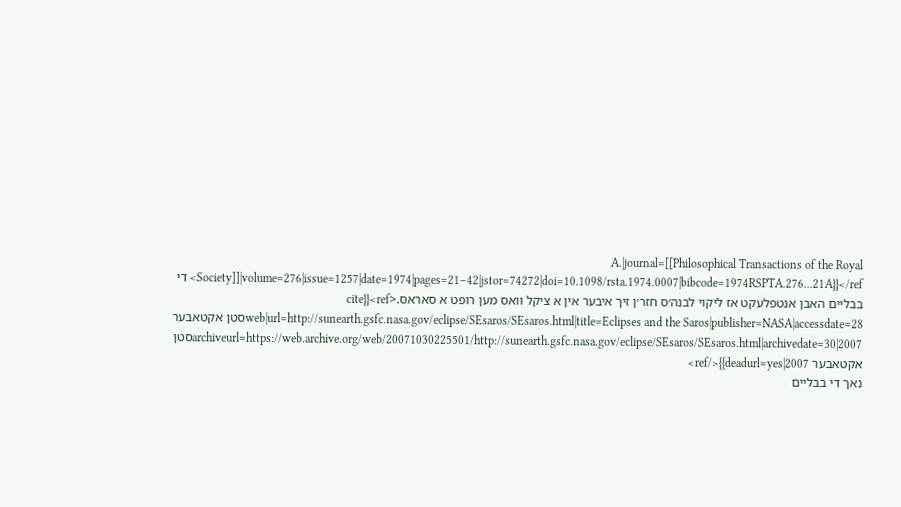A.|journal=[[Philosophical Transactions of the Royal Society]]|volume=276|issue=1257|date=1974|pages=21–42|jstor=74272|doi=10.1098/rsta.1974.0007|bibcode=1974RSPTA.276...21A}}</ref> די בבליים האבן אנטפלעקט אז ליקוי לבנה׳ס חזר׳ן זיך איבער אין א ציקל וואס מען רופט א סאראס.<ref>{{cite web|url=http://sunearth.gsfc.nasa.gov/eclipse/SEsaros/SEsaros.html|title=Eclipses and the Saros|publisher=NASA|accessdate=28סטן אקטאבער 2007|archiveurl=https://web.archive.org/web/20071030225501/http://sunearth.gsfc.nasa.gov/eclipse/SEsaros/SEsaros.html|archivedate=30סטן אקטאבער 2007|deadurl=yes}}</ref>
נאך די בבליים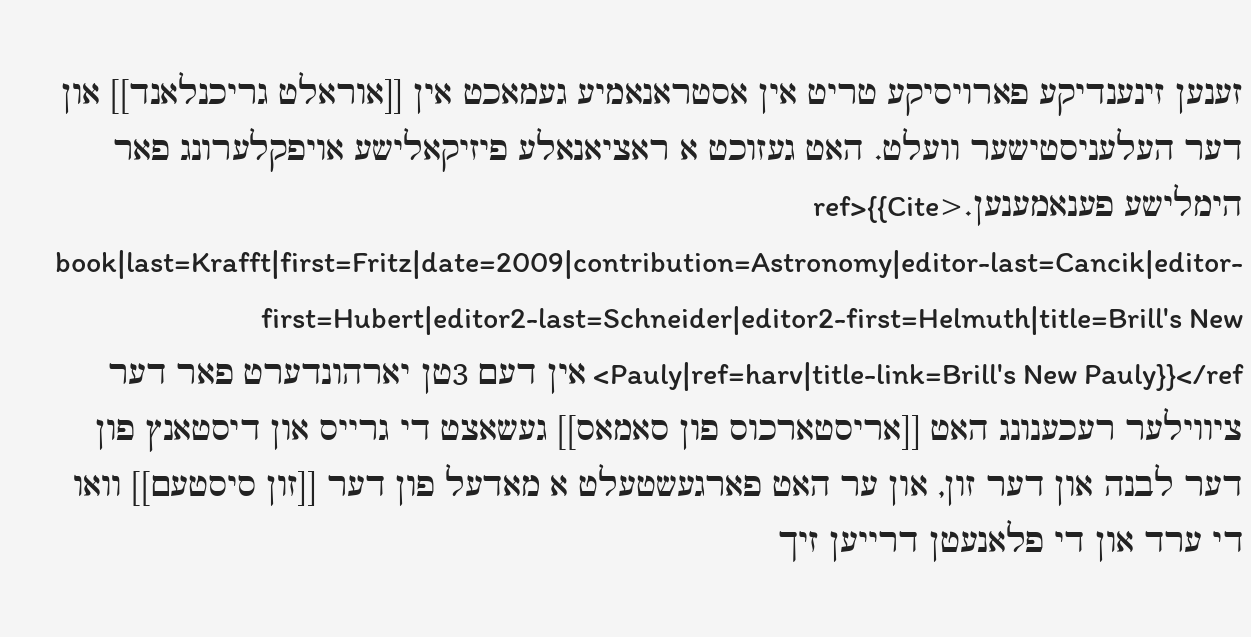זענען זינענדיקע פארויסיקע טריט אין אסטראנאמיע געמאכט אין [[אוראלט גריכנלאנד]] און דער העלעניסטישער וועלט. האט געזוכט א ראציאנאלע פיזיקאלישע אויפקלערונג פאר הימלישע פענאמענען.<ref>{{Cite book|last=Krafft|first=Fritz|date=2009|contribution=Astronomy|editor-last=Cancik|editor-first=Hubert|editor2-last=Schneider|editor2-first=Helmuth|title=Brill's New Pauly|ref=harv|title-link=Brill's New Pauly}}</ref> אין דעם 3טן יארהונדערט פאר דער ציווילער רעכענונג האט [[אריסטארכוס פון סאמאס]] געשאצט די גרייס און דיסטאנץ פון דער לבנה און דער זון, און ער האט פארגעשטעלט א מאדעל פון דער [[זון סיסטעם]] וואו די ערד און די פלאנעטן דרייען זיך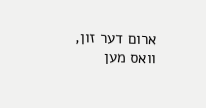ארום דער זון, וואס מען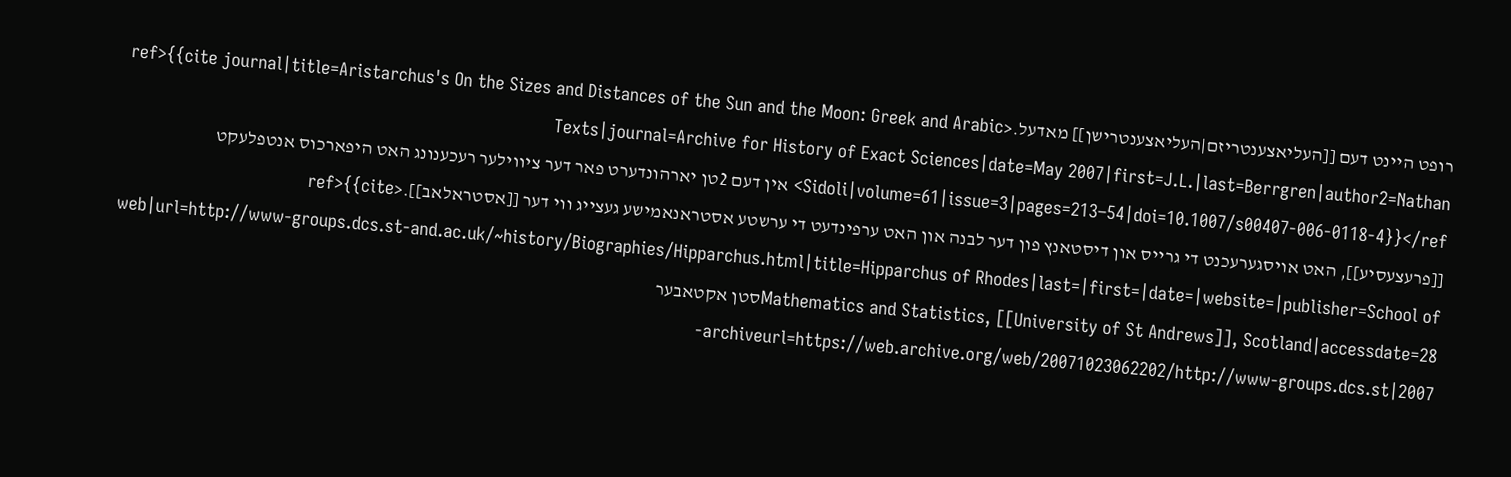רופט היינט דעם [[העליאצענטריזם|העליאצענטרישן]] מאדעל.<ref>{{cite journal|title=Aristarchus's On the Sizes and Distances of the Sun and the Moon: Greek and Arabic Texts|journal=Archive for History of Exact Sciences|date=May 2007|first=J.L.|last=Berrgren|author2=Nathan Sidoli|volume=61|issue=3|pages=213–54|doi=10.1007/s00407-006-0118-4}}</ref> אין דעם 2טן יארהונדערט פאר דער ציווילער רעכענונג האט היפארכוס אנטפלעקט [[פרעצעסיע]], האט אויסגערעכנט די גרייס און דיסטאנץ פון דער לבנה און האט ערפינדעט די ערשטע אסטראנאמישע געצייג ווי דער [[אסטראלאב]].<ref>{{cite web|url=http://www-groups.dcs.st-and.ac.uk/~history/Biographies/Hipparchus.html|title=Hipparchus of Rhodes|last=|first=|date=|website=|publisher=School of Mathematics and Statistics, [[University of St Andrews]], Scotland|accessdate=28סטן אקטאבער 2007|archiveurl=https://web.archive.org/web/20071023062202/http://www-groups.dcs.st-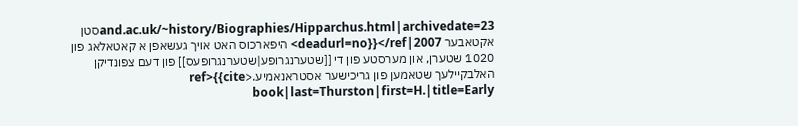and.ac.uk/~history/Biographies/Hipparchus.html|archivedate=23סטן אקטאבער 2007|deadurl=no}}</ref> היפארכוס האט אויך געשאפן א קאטאלאג פון 1020 שטערן, און מערסטע פון די [[שטערנגרופע|שטערנגרופעס]] פון דעם צפונדיקן האלבקיילעך שטאמען פון גריכישער אסטראנאמיע.<ref>{{cite book|last=Thurston|first=H.|title=Early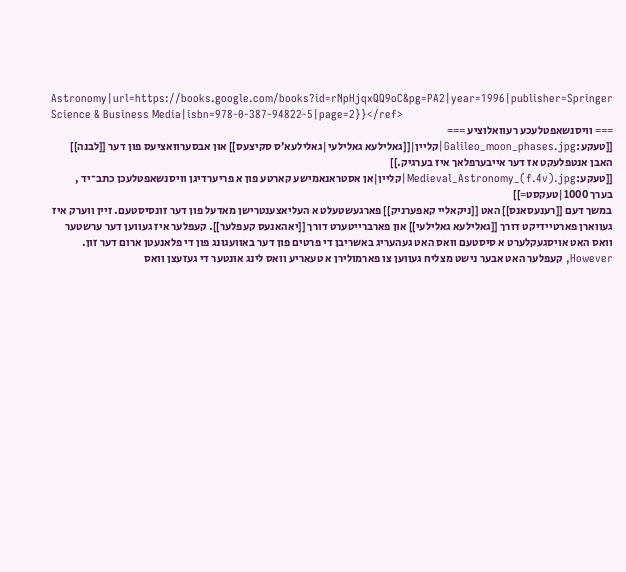Astronomy|url=https://books.google.com/books?id=rNpHjqxQQ9oC&pg=PA2|year=1996|publisher=Springer Science & Business Media|isbn=978-0-387-94822-5|page=2}}</ref>
=== וויסנשאפטלעכע רעוואלוציע ===
[[טעקע:Galileo_moon_phases.jpg|קליין|[[גאלילעא גאלילעי|גאלילעא׳ס סקיצעס]] און אבסערוואציעס פון דער [[לבנה]] האבן אנטפלעקט אז דער אייבערפלאך איז בערגיק.]]
[[טעקע:Medieval_Astronomy_(f.4v).jpg|קליין|אן אסטראנאמישע קארטע פון א פריערדיגן וויסנשאפטלעכן כתב־יד , בערך 1000|טעקסט=]]
במשך דעם [[רענעסאנס]] האט [[ניקאליי קאפערניק]] פארגעשטעלט א העליאצענטרישן מאדעל פון דער זונסיסטעם. זיין ווערק איז געווארן פארטיידיקט דורך [[גאלילעא גאלילעי]] און פארברייטערט דורך [[יאהאנעס קעפלער]]. קעפלער איז געווען דער ערשטער וואס האט אויסגעקלערט א סיסטעם וואס האט געהעריג באשריבן די פרטים פון דער באוועגונג פון די פלאנעטן ארום דער זון. However, קעפלער האט אבער נישט מצליח געווען צו פארמולירן א טעאריע וואס לינג אונטער די געזעצן וואס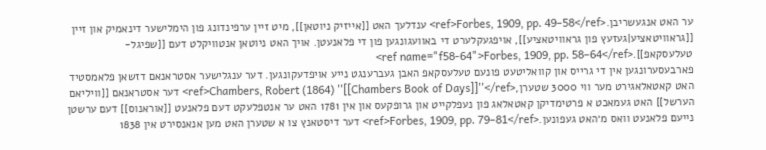ער האט אנגעשריבן.<ref>Forbes, 1909, pp. 49–58</ref> ענדלעך האט [[אייזיק ניוטאן]], מיט זיין ערפינדונג פון הימלישער דינאמיק און זיין [[גראוויטאציע|געזעץ פון גראוויטאציע]], אויפגעקלערט די באוועגונגען פון די פלאנעטן. אויך האט ניוטאן אנטוויקלט דעם [[שפיגל-טעלעסקאפ]].<ref name="f58-64">Forbes, 1909, pp. 58–64</ref>
פארבעסערונגען אין די גרייס און קוואליטעט פונעם טעלעסקאפ האבן געברענגט נייע אויפדעקונגען. דער ענגלישער אסטראנאם דזשאן פלאמסטיד האט קאטאלאגירט מער ווי 3000 שטערן,<ref>Chambers, Robert (1864) ''[[Chambers Book of Days]]''</ref> דער אסטראנאם [[וויליאם הערשל]] האט געמאכט א פרטימדיקן קאטאלאג פון נעפלקייט און גרופקעס און אין 1781 האט ער אנטפלעקט דעם פלאנעט [[אוראנוס]] דעם ערשטן נייעם פלאנעט וואס מ׳האט געפונען.<ref>Forbes, 1909, pp. 79–81</ref> דער דיסטאנץ צו א שטערן האט מען אנאנסירט אין 1838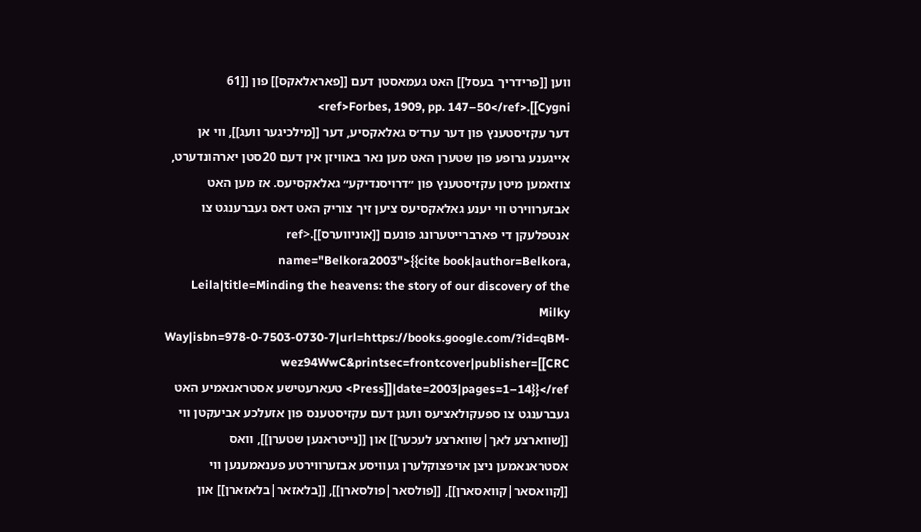ווען [[פרידריך בעסל]] האט געמאסטן דעם [[פאראלאקס]] פון [[61 Cygni]].<ref>Forbes, 1909, pp. 147–50</ref>
דער עקזיסטענץ פון דער ערד׳ס גאלאקסיע, דער [[מילכיגער וועג]], ווי אן אייגענע גרופע פון שטערן האט מען נאר באוויזן אין דעם 20סטן יארהונדערט, צוזאמען מיטן עקזיסטענץ פון ״דרויסנדיקע״ גאלאקסיעס. אז מען האט אבזערווירט ווי יענע גאלאקסיעס ציען זיך צוריק האט דאס געברענגט צו אנטפלעקן די פארברייטערונג פונעם [[אוניווערס]].<ref name="Belkora2003">{{cite book|author=Belkora, Leila|title=Minding the heavens: the story of our discovery of the Milky Way|isbn=978-0-7503-0730-7|url=https://books.google.com/?id=qBM-wez94WwC&printsec=frontcover|publisher=[[CRC Press]]|date=2003|pages=1–14}}</ref> טעארעטישע אסטראנאמיע האט געברענגט צו ספעקולאציעס וועגן דעם עקזיסטענס פון אזעלכע אביעקטן ווי [[שווארצע לאך|שווארצע לעכער]] און [[נייטראנען שטערן]], וואס אסטראנאמען ניצן אויפצוקלערן געוויסע אבזערווירטע פענאמענען ווי [[קוואסאר|קוואסארן]], [[פולסאר|פולסארן]], [[בלאזאר|בלאזארן]] און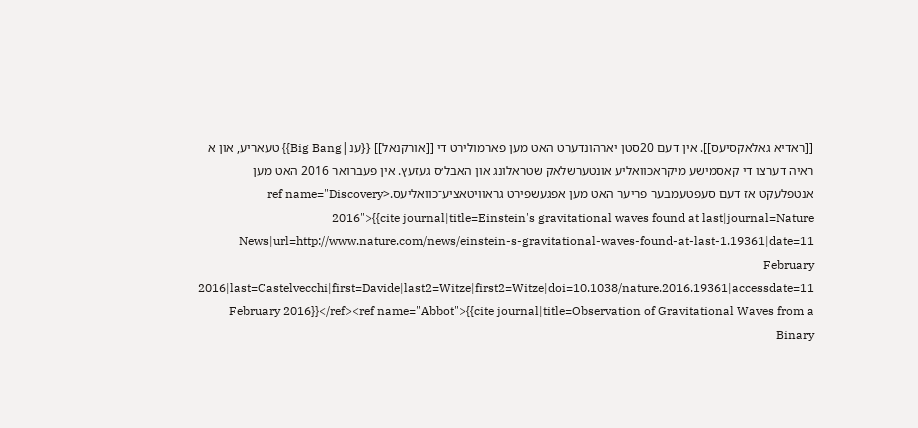[[ראדיא גאלאקסיעס]]. אין דעם 20סטן יארהונדערט האט מען פארמולירט די [[אורקנאל]] {{ענ|Big Bang}} טעאריע, און א ראיה דערצו די קאסמישע מיקראכוואליע אונטערשלאק שטראלונג און האבל׳ס געזעץ. אין פעברואר 2016 האט מען אנטפלעקט אז דעם סעפטעמבער פריער האט מען אפגעשפירט גראוויטאציע־כוואליעס.<ref name="Discovery 2016">{{cite journal|title=Einstein's gravitational waves found at last|journal=Nature News|url=http://www.nature.com/news/einstein-s-gravitational-waves-found-at-last-1.19361|date=11 February 2016|last=Castelvecchi|first=Davide|last2=Witze|first2=Witze|doi=10.1038/nature.2016.19361|accessdate=11 February 2016}}</ref><ref name="Abbot">{{cite journal|title=Observation of Gravitational Waves from a Binary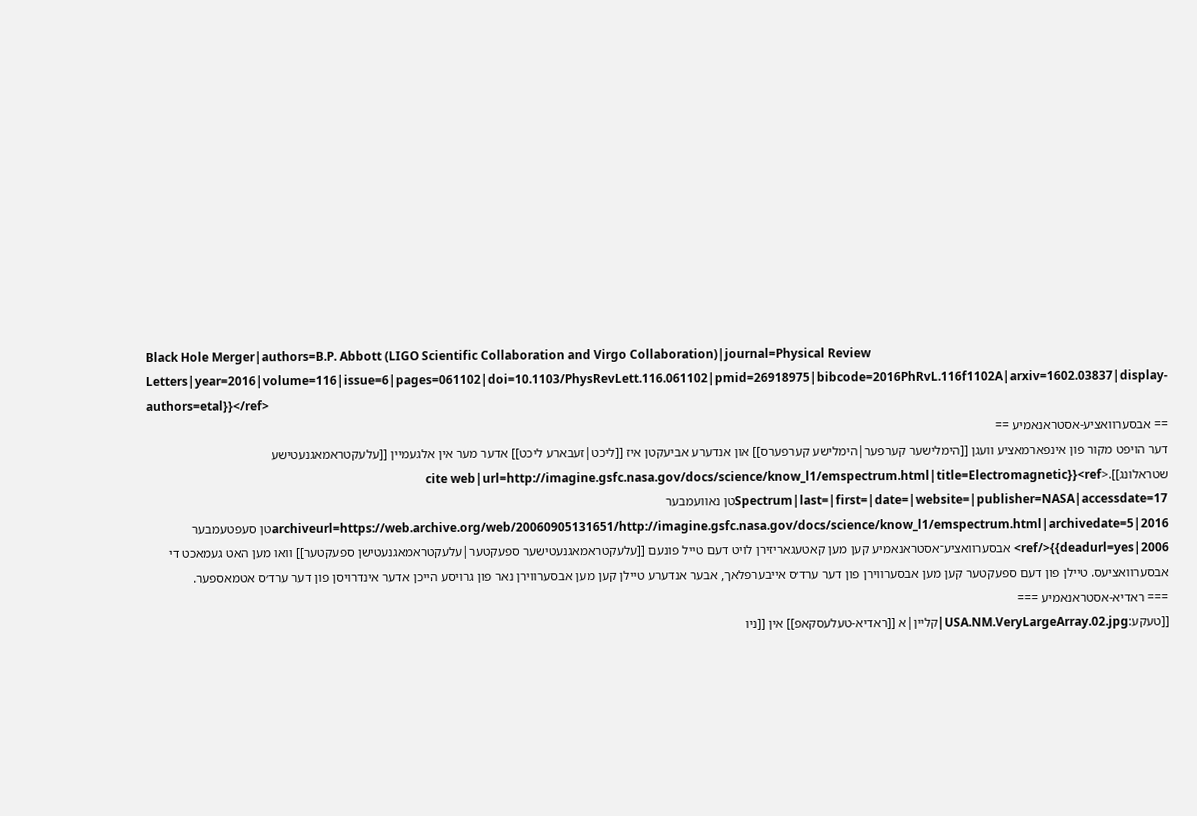Black Hole Merger|authors=B.P. Abbott (LIGO Scientific Collaboration and Virgo Collaboration)|journal=Physical Review Letters|year=2016|volume=116|issue=6|pages=061102|doi=10.1103/PhysRevLett.116.061102|pmid=26918975|bibcode=2016PhRvL.116f1102A|arxiv=1602.03837|display-authors=etal}}</ref>
== אבסערוואציע-אסטראנאמיע ==
דער הויפט מקור פון אינפארמאציע וועגן [[הימלישער קערפער|הימלישע קערפערס]] און אנדערע אביעקטן איז [[ליכט|זעבארע ליכט]] אדער מער אין אלגעמיין [[עלעקטראמאגנעטישע שטראלונג]].<ref>{{cite web|url=http://imagine.gsfc.nasa.gov/docs/science/know_l1/emspectrum.html|title=Electromagnetic Spectrum|last=|first=|date=|website=|publisher=NASA|accessdate=17טן נאוועמבער 2016|archiveurl=https://web.archive.org/web/20060905131651/http://imagine.gsfc.nasa.gov/docs/science/know_l1/emspectrum.html|archivedate=5טן סעפטעמבער 2006|deadurl=yes}}</ref> אבסערוואציע־אסטראנאמיע קען מען קאטעגאריזירן לויט דעם טייל פונעם [[עלעקטראמאגנעטישער ספעקטער|עלעקטראמאגנעטישן ספעקטער]] וואו מען האט געמאכט די אבסערוואציעס. טיילן פון דעם ספעקטער קען מען אבסערווירן פון דער ערד׳ס אייבערפלאך, אבער אנדערע טיילן קען מען אבסערווירן נאר פון גרויסע הייכן אדער אינדרויסן פון דער ערד׳ס אטמאספער.
=== ראדיא-אסטראנאמיע ===
[[טעקע:USA.NM.VeryLargeArray.02.jpg|קליין|א [[ראדיא-טעלעסקאפ]] אין [[ניו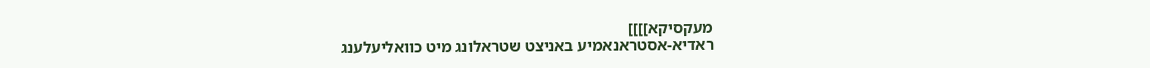מעקסיקא]]]]
ראדיא-אסטראנאמיע באניצט שטראלונג מיט כוואליעלענג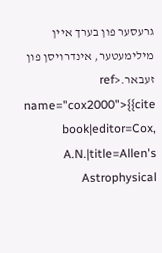גרעסער פון בערך איין מילימעטער, אינדרויסן פון זעבאר.<ref name="cox2000">{{cite book|editor=Cox, A.N.|title=Allen's Astrophysical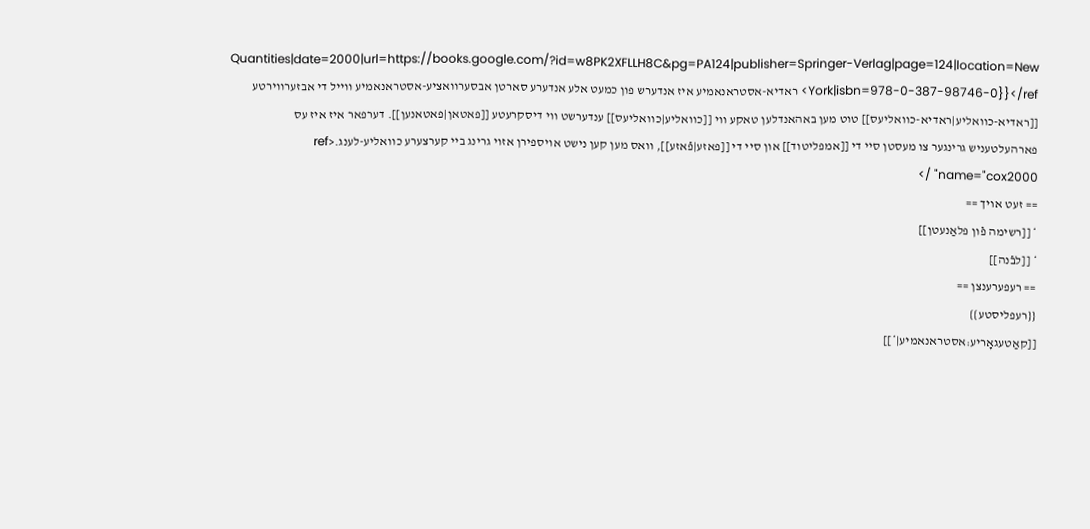Quantities|date=2000|url=https://books.google.com/?id=w8PK2XFLLH8C&pg=PA124|publisher=Springer-Verlag|page=124|location=New York|isbn=978-0-387-98746-0}}</ref> ראדיא-אסטראנאמיע איז אנדערש פון כמעט אלע אנדערע סארטן אבסערוואציע-אסטראנאמיע ווייל די אבזערווירטע [[ראדיא-כוואליע|ראדיא-כוואליעס]] טוט מען באהאנדלען טאקע ווי [[כוואליע|כוואליעס]] ענדערשט ווי דיסקרעטע [[פאטאן|פאטאנען]]. דערפאר איז איז עס פארהעלטעניש גרינגער צו מעסטן סיי די [[אמפליטוד]] און סיי די [[פאזע|פֿאזע]], וואס מען קען נישט אויספירן אזוי גרינג ביי קערצערע כוואליע-לענג.<ref name="cox2000" />
== זעט אױך ==
* [[רשימה פֿון פּלאַנעטן]]
* [[לבֿנה]]
== רעפערענצן ==
{{רעפליסטע}}
[[קאַטעגאָריע:אסטראנאמיע|*]]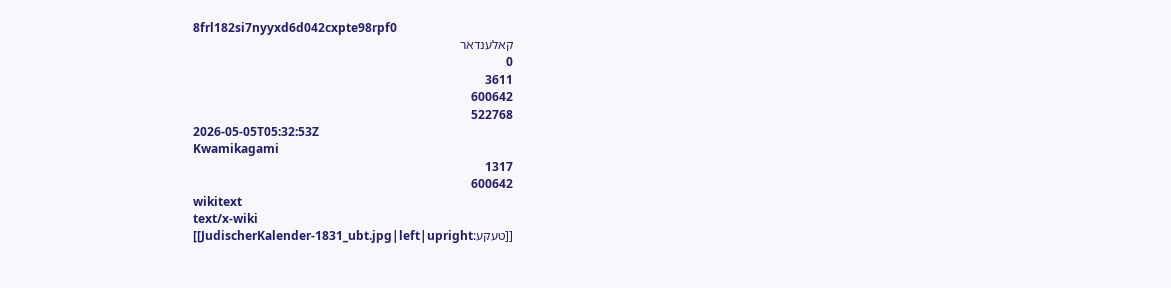8frl182si7nyyxd6d042cxpte98rpf0
קאלענדאר
0
3611
600642
522768
2026-05-05T05:32:53Z
Kwamikagami
1317
600642
wikitext
text/x-wiki
[[טעקע:JudischerKalender-1831_ubt.jpg|left|upright]]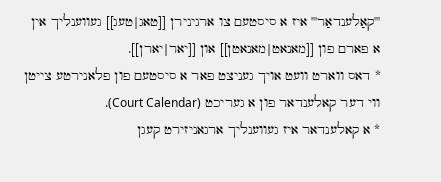'''קאַלענדאַר''' איז א סיסטעם צו ארגינירן [[טאג|טעג]] געווענליך אין א פארם פון [[מאנאט|מאנאטן]] און [[יאר|יארן]].
* דאס ווארט וועט אויך געניצט פאר א סיסטעם פון פלאנירטע צייטן ווי דער קאלענדאר פון א געריכט (Court Calendar).
* א קאלענדאר איז געווענליך ארגאניזירט קעגן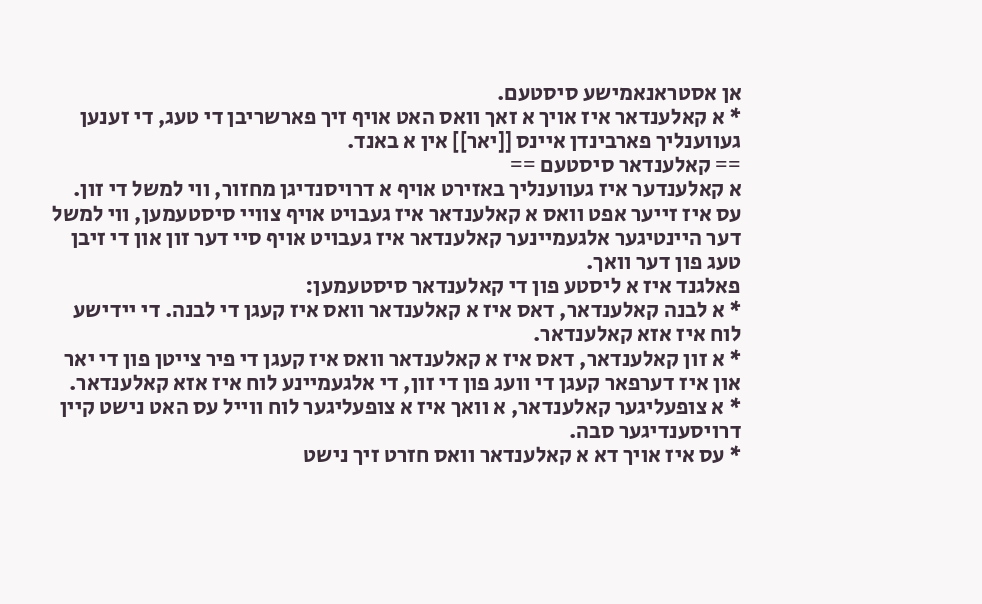אן אסטראנאמישע סיסטעם.
* א קאלענדאר איז אויך א זאך וואס האט אויף זיך פארשריבן די טעג, די זענען געווענליך פארבינדן איינס [[יאר]] אין א באנד.
== קאלענדאר סיסטעם ==
א קאלענדער איז געווענליך באזירט אויף א דרויסנדיגן מחזור, ווי למשל די זון. עס איז זייער אפט וואס א קאלענדאר איז געבויט אויף צוויי סיסטעמען, ווי למשל דער היינטיגער אלגעמיינער קאלענדאר איז געבויט אויף סיי דער זון און די זיבן טעג פון דער וואך.
פאלגנד איז א ליסטע פון די קאלענדאר סיסטעמען:
* א לבנה קאלענדאר, דאס איז א קאלענדאר וואס איז קעגן די לבנה. די יידישע לוח איז אזא קאלענדאר.
* א זון קאלענדאר, דאס איז א קאלענדאר וואס איז קעגן די פיר צייטן פון די יאר און איז דערפאר קעגן די וועג פון די זון, די אלגעמיינע לוח איז אזא קאלענדאר.
* א צופעליגער קאלענדאר, א וואך איז א צופעליגער לוח ווייל עס האט נישט קיין דרויסענדיגער סבה.
* עס איז אויך דא א קאלענדאר וואס חזרט זיך נישט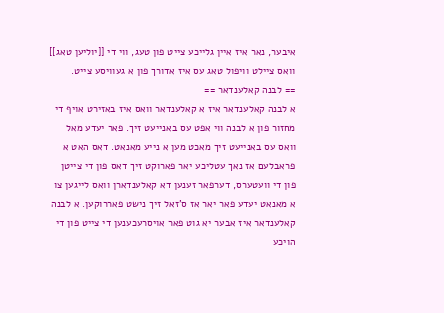איבער, נאר איז איין גלייכע צייט פון טעג, ווי די [[יוליען טאג]] וואס ציילט וויפול טאג עס איז אדורך פון א געוויסע צייט.
== לבנה קאלענדאר ==
א לבנה קאלענדאר איז א קאלענדאר וואס איז באזירט אויף די מחזור פון א לבנה ווי אפט עס באנייעט זיך. פאר יעדע מאל וואס עס באנייעט זיך מאכט מען א נייע מאנאט. דאס האט א פראבלעם אז נאך עטליכע יאר פארוקט זיך דאס פון די צייטן פון די וועטערס, דערפאר זענען דא קאלענדארן וואס לייגען צו א מאנאט יעדע פאר יאר אז ס'זאל זיך נישט פאררוקען. א לבנה קאלענדאר איז אבער יא גוט פאר אויסרעכענען די צייט פון די הויכע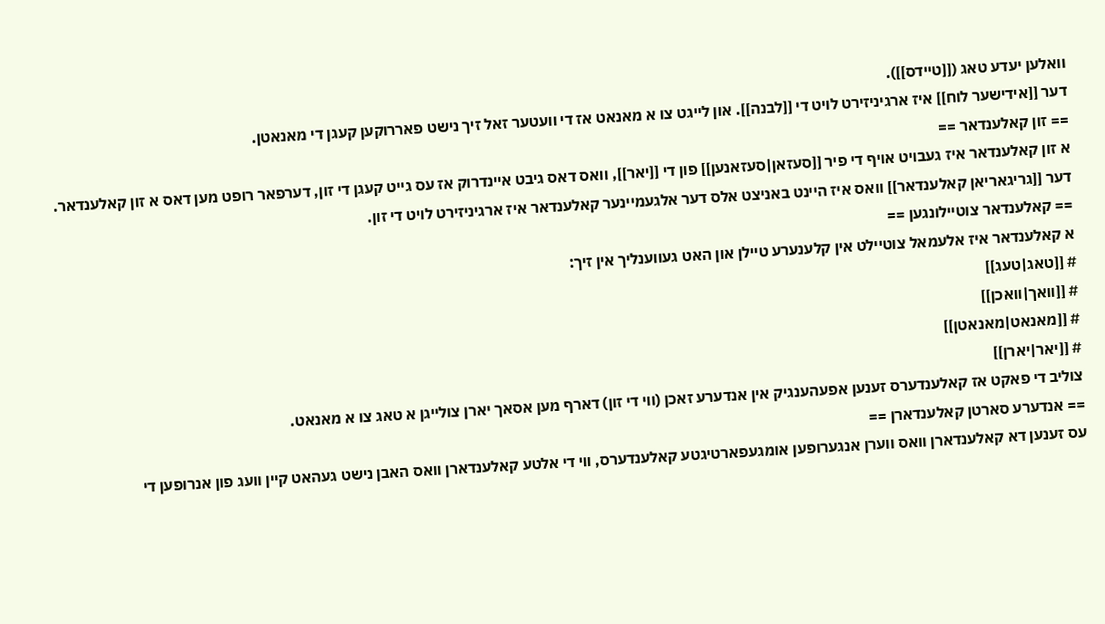וואלען יעדע טאג ([[טיידס]]).
דער [[אידישער לוח]] איז ארגיניזירט לויט די [[לבנה]]. און לייגט צו א מאנאט אז די וועטער זאל זיך נישט פאררוקען קעגן די מאנאטן.
== זון קאלענדאר ==
א זון קאלענדאר איז געבויט אויף די פיר [[סעזאן|סעזאנען]] פון די [[יאר]], וואס דאס גיבט איינדרוק אז עס גייט קעגן די זון, דערפאר רופט מען דאס א זון קאלענדאר.
דער [[גריגאריאן קאלענדאר]] וואס איז היינט באניצט אלס דער אלגעמיינער קאלענדאר איז ארגיניזירט לויט די זון.
== קאלענדאר צוטיילונגען ==
א קאלענדאר איז אלעמאל צוטיילט אין קלענערע טיילן און האט געווענליך אין זיך:
# [[טאג|טעג]]
# [[וואך|וואכן]]
# [[מאנאט|מאנאטן]]
# [[יאר|יארן]]
צוליב די פאקט אז קאלענדערס זענען אפעהענגיק אין אנדערע זאכן (ווי די זון) דארף מען אסאך יארן צולייגן א טאג צו א מאנאט.
== אנדערע סארטן קאלענדארן ==
עס זענען דא קאלענדארן וואס ווערן אנגערופען אומגעפארטיגטע קאלענדערס, ווי די אלטע קאלענדארן וואס האבן נישט געהאט קיין וועג פון אנרופען די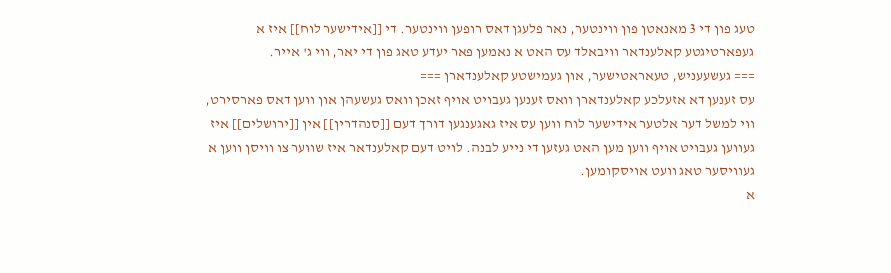טעג פון די 3 מאנאטן פון ווינטער, נאר פלעגן דאס רופען ווינטער. די [[אידישער לוח]] איז א געפארטיגטע קאלענדאר וויבאלד עס האט א נאמען פאר יעדע טאג פון די יאר, ווי ג' אייר.
=== געשעעניש, טעאראטישער, און געמישטע קאלענדארן ===
עס זענען דא אזעלכע קאלענדארן וואס זענען געבויט אויף זאכן וואס געשעהן און ווען דאס פארסירט, ווי למשל דער אלטער אידישער לוח ווען עס איז גאגענגען דורך דעם [[סנהדרין]] אין [[ירושלים]] איז געווען געבויט אויף ווען מען האט געזען די נייע לבנה. לויט דעם קאלענדאר איז שווער צו וויסן ווען א געוויסער טאג וועט אויסקומען.
א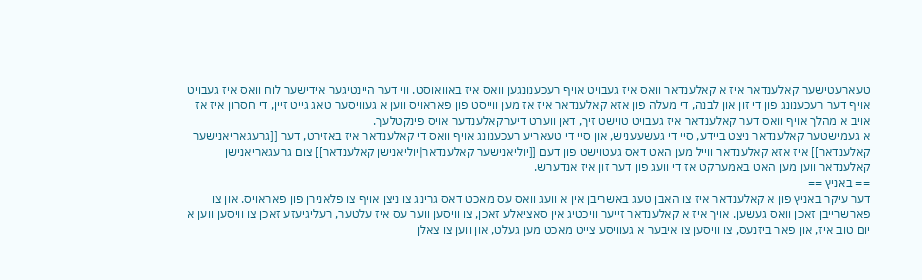טעארעטישער קאלענדאר איז א קאלענדאר וואס איז געבויט אויף רעכענונגען וואס איז באוואוסט. ווי דער היינטיגער אידישער לוח וואס איז געבויט אויף דער רעכענונג פון די זון און לבנה, די מעלה פון אזא קאלענדאר איז אז מען ווייסט פון פאראויס ווען א געוויסער טאג גייט זיין, די חסרון איז אז אויב א מהלך אויף וואס דער קאלענדאר איז געבויט טוישט זיך, דאן ווערט דיערקאלענדער אויס פינקטלעך.
א געמישטער קאלענדאר ניצט ביידע, סיי די געשעעניש, און סיי די טעאריע רעכענונג אויף וואס די קאלענדאר איז באזירט, דער [[גרעגאריאנישער קאלענדאר]] איז אזא קאלענדאר ווייל מען האט דאס געטוישט פון דעם [[יוליאנישער קאלענדאר|יוליאנישן קאלענדאר]] צום גרעגאריאנישן קאלענדאר ווען מען האט באמערקט אז די וועג פון דער זון איז אנדערש.
== באניץ ==
דער עיקר באניץ פון א קאלענדאר איז צו האבן טעג באשריבן אין א וועג וואס עס מאכט דאס גרינג צו ניצן אויף צו פלאנירן פון פאראויס. און צו פארשרייבן זאכן וואס געשען. אויך איז א קאלענדאר זייער וויכטיג אין סאציאלע זאכן, צו וויסען ווער עס איז עלטער, רעליגיעזע זאכן צו וויסען ווען א יום טוב איז, און פאר ביזנעס, צו וויסען צו איבער א געוויסע צייט מאכט מען געלט, און ווען צו צאלן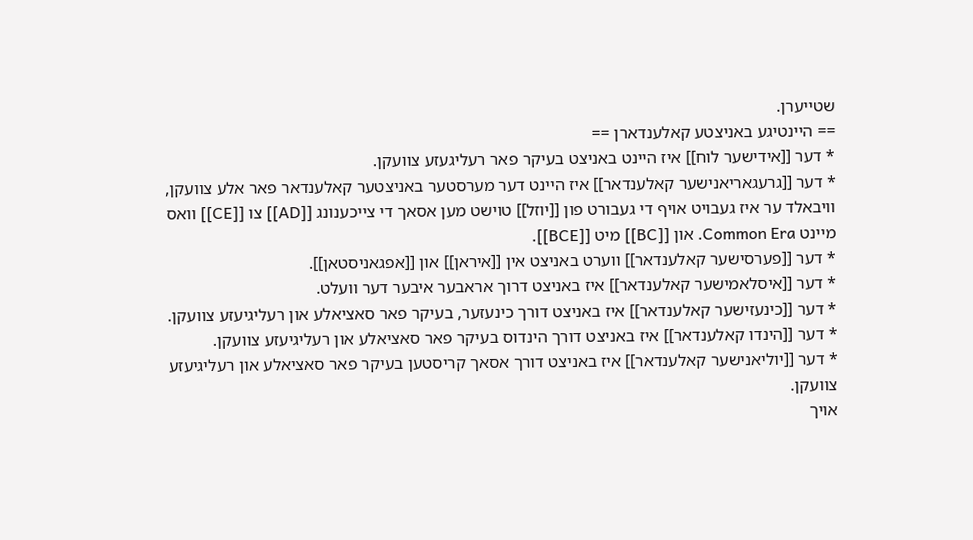שטייערן.
== היינטיגע באניצטע קאלענדארן ==
* דער [[אידישער לוח]] איז היינט באניצט בעיקר פאר רעליגעזע צוועקן.
* דער [[גרעגאריאנישער קאלענדאר]] איז היינט דער מערסטער באניצטער קאלענדאר פאר אלע צוועקן, וויבאלד ער איז געבויט אויף די געבורט פון [[יוזל]] טוישט מען אסאך די צייכענונג [[AD]] צו [[CE]] וואס מיינט Common Era. און [[BC]] מיט [[BCE]].
* דער [[פערסישער קאלענדאר]] ווערט באניצט אין [[איראן]] און [[אפגאניסטאן]].
* דער [[איסלאמישער קאלענדאר]] איז באניצט דרוך אראבער איבער דער וועלט.
* דער [[כינעזישער קאלענדאר]] איז באניצט דורך כינעזער, בעיקר פאר סאציאלע און רעליגיעזע צוועקן.
* דער [[הינדו קאלענדאר]] איז באניצט דורך הינדוס בעיקר פאר סאציאלע און רעליגיעזע צוועקן.
* דער [[יוליאנישער קאלענדאר]] איז באניצט דורך אסאך קריסטען בעיקר פאר סאציאלע און רעליגיעזע צוועקן.
אויך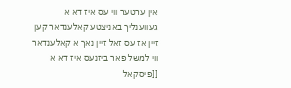אין ערטער ווי עס איז דא א געווענליך באניצטע קאלענדאר קען זיין אז עס זאל זיין נאך א קאלענדאר ווי למשל פאר ביזנעס איז דא א [[פיסקאל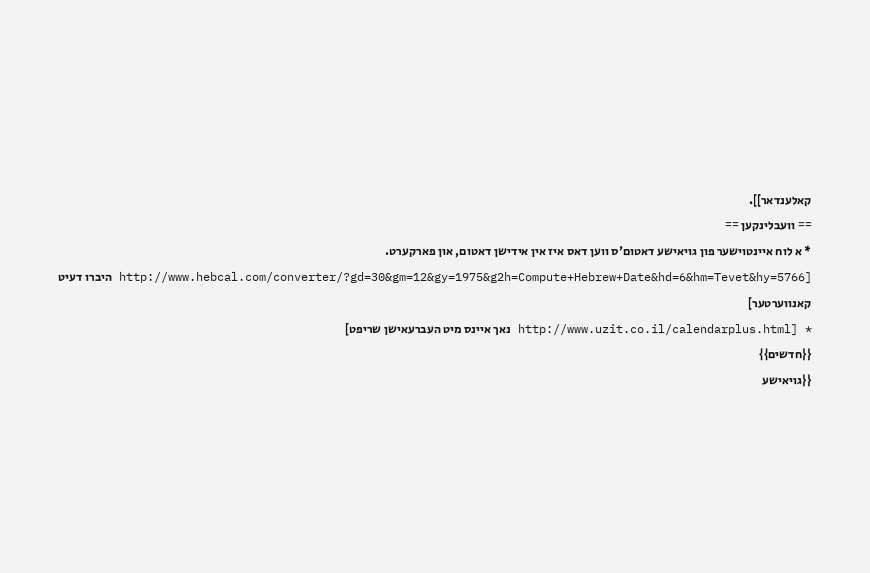קאלענדאר]].
== וועבלינקען ==
* א לוח איינטוישער פון גויאישע דאטום'ס ווען דאס איז אין אידישן דאטום, און פארקערט. [http://www.hebcal.com/converter/?gd=30&gm=12&gy=1975&g2h=Compute+Hebrew+Date&hd=6&hm=Tevet&hy=5766 היברו דעיט קאנווערטער]
* [http://www.uzit.co.il/calendarplus.html נאך איינס מיט העברעאישן שריפט]
{{חדשים}}
{{גויאישע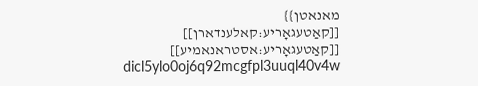מאנאטן}}
[[קאַטעגאָריע:קאלענדארן]]
[[קאַטעגאָריע:אסטראנאמיע]]
dicl5ylo0oj6q92mcgfpl3uuql40v4w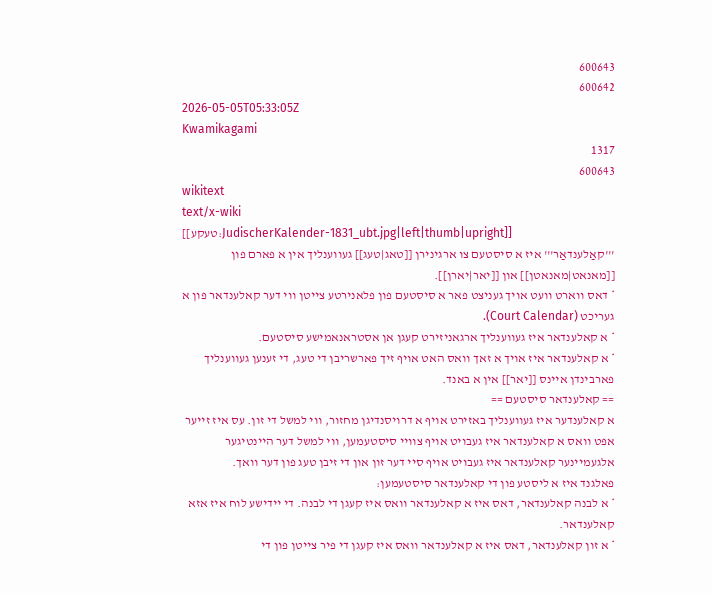600643
600642
2026-05-05T05:33:05Z
Kwamikagami
1317
600643
wikitext
text/x-wiki
[[טעקע:JudischerKalender-1831_ubt.jpg|left|thumb|upright]]
'''קאַלענדאַר''' איז א סיסטעם צו ארגינירן [[טאג|טעג]] געווענליך אין א פארם פון [[מאנאט|מאנאטן]] און [[יאר|יארן]].
* דאס ווארט וועט אויך געניצט פאר א סיסטעם פון פלאנירטע צייטן ווי דער קאלענדאר פון א געריכט (Court Calendar).
* א קאלענדאר איז געווענליך ארגאניזירט קעגן אן אסטראנאמישע סיסטעם.
* א קאלענדאר איז אויך א זאך וואס האט אויף זיך פארשריבן די טעג, די זענען געווענליך פארבינדן איינס [[יאר]] אין א באנד.
== קאלענדאר סיסטעם ==
א קאלענדער איז געווענליך באזירט אויף א דרויסנדיגן מחזור, ווי למשל די זון. עס איז זייער אפט וואס א קאלענדאר איז געבויט אויף צוויי סיסטעמען, ווי למשל דער היינטיגער אלגעמיינער קאלענדאר איז געבויט אויף סיי דער זון און די זיבן טעג פון דער וואך.
פאלגנד איז א ליסטע פון די קאלענדאר סיסטעמען:
* א לבנה קאלענדאר, דאס איז א קאלענדאר וואס איז קעגן די לבנה. די יידישע לוח איז אזא קאלענדאר.
* א זון קאלענדאר, דאס איז א קאלענדאר וואס איז קעגן די פיר צייטן פון די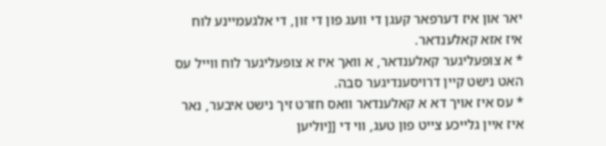יאר און איז דערפאר קעגן די וועג פון די זון, די אלגעמיינע לוח איז אזא קאלענדאר.
* א צופעליגער קאלענדאר, א וואך איז א צופעליגער לוח ווייל עס האט נישט קיין דרויסענדיגער סבה.
* עס איז אויך דא א קאלענדאר וואס חזרט זיך נישט איבער, נאר איז איין גלייכע צייט פון טעג, ווי די [[יוליען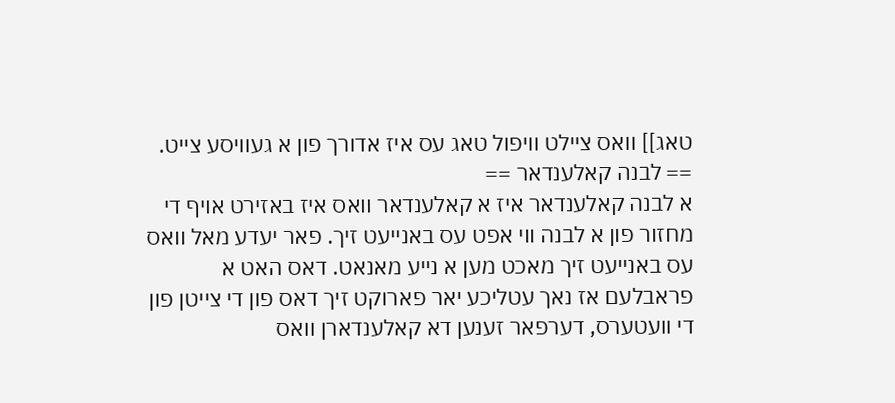טאג]] וואס ציילט וויפול טאג עס איז אדורך פון א געוויסע צייט.
== לבנה קאלענדאר ==
א לבנה קאלענדאר איז א קאלענדאר וואס איז באזירט אויף די מחזור פון א לבנה ווי אפט עס באנייעט זיך. פאר יעדע מאל וואס עס באנייעט זיך מאכט מען א נייע מאנאט. דאס האט א פראבלעם אז נאך עטליכע יאר פארוקט זיך דאס פון די צייטן פון די וועטערס, דערפאר זענען דא קאלענדארן וואס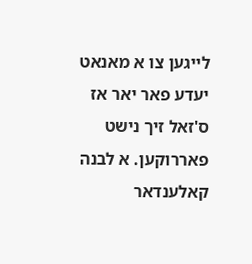לייגען צו א מאנאט יעדע פאר יאר אז ס'זאל זיך נישט פאררוקען. א לבנה קאלענדאר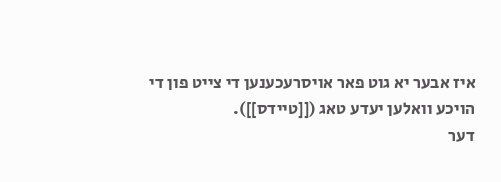איז אבער יא גוט פאר אויסרעכענען די צייט פון די הויכע וואלען יעדע טאג ([[טיידס]]).
דער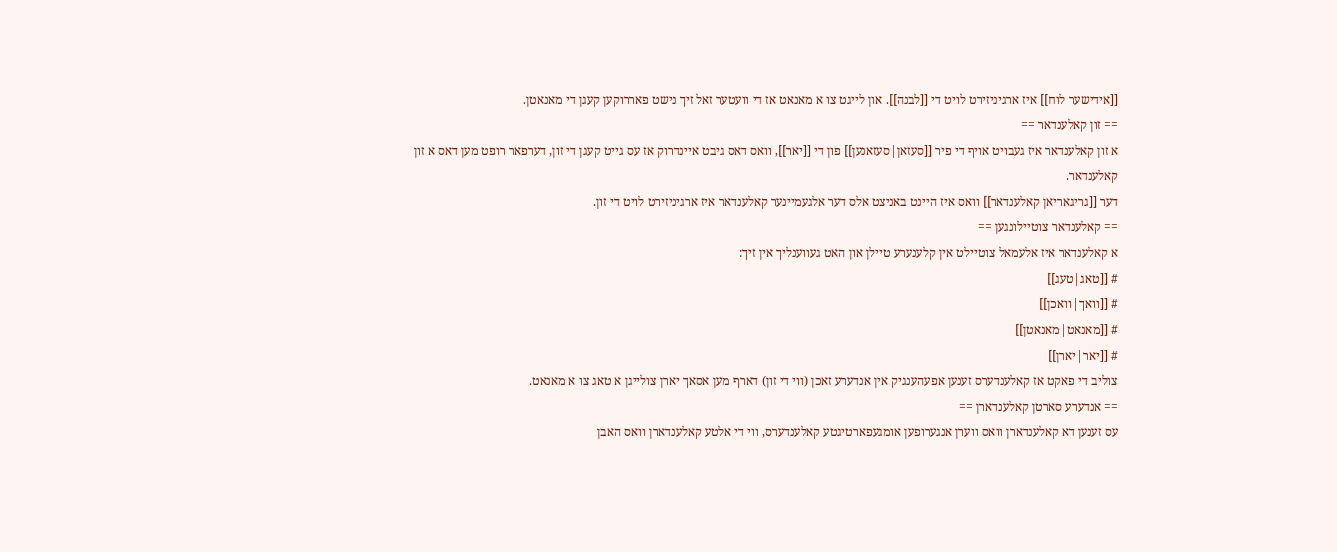[[אידישער לוח]] איז ארגיניזירט לויט די [[לבנה]]. און לייגט צו א מאנאט אז די וועטער זאל זיך נישט פאררוקען קעגן די מאנאטן.
== זון קאלענדאר ==
א זון קאלענדאר איז געבויט אויף די פיר [[סעזאן|סעזאנען]] פון די [[יאר]], וואס דאס גיבט איינדרוק אז עס גייט קעגן די זון, דערפאר רופט מען דאס א זון קאלענדאר.
דער [[גריגאריאן קאלענדאר]] וואס איז היינט באניצט אלס דער אלגעמיינער קאלענדאר איז ארגיניזירט לויט די זון.
== קאלענדאר צוטיילונגען ==
א קאלענדאר איז אלעמאל צוטיילט אין קלענערע טיילן און האט געווענליך אין זיך:
# [[טאג|טעג]]
# [[וואך|וואכן]]
# [[מאנאט|מאנאטן]]
# [[יאר|יארן]]
צוליב די פאקט אז קאלענדערס זענען אפעהענגיק אין אנדערע זאכן (ווי די זון) דארף מען אסאך יארן צולייגן א טאג צו א מאנאט.
== אנדערע סארטן קאלענדארן ==
עס זענען דא קאלענדארן וואס ווערן אנגערופען אומגעפארטיגטע קאלענדערס, ווי די אלטע קאלענדארן וואס האבן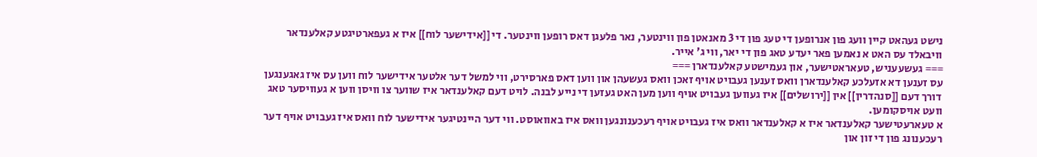נישט געהאט קיין וועג פון אנרופען די טעג פון די 3 מאנאטן פון ווינטער, נאר פלעגן דאס רופען ווינטער. די [[אידישער לוח]] איז א געפארטיגטע קאלענדאר וויבאלד עס האט א נאמען פאר יעדע טאג פון די יאר, ווי ג' אייר.
=== געשעעניש, טעאראטישער, און געמישטע קאלענדארן ===
עס זענען דא אזעלכע קאלענדארן וואס זענען געבויט אויף זאכן וואס געשעהן און ווען דאס פארסירט, ווי למשל דער אלטער אידישער לוח ווען עס איז גאגענגען דורך דעם [[סנהדרין]] אין [[ירושלים]] איז געווען געבויט אויף ווען מען האט געזען די נייע לבנה. לויט דעם קאלענדאר איז שווער צו וויסן ווען א געוויסער טאג וועט אויסקומען.
א טעארעטישער קאלענדאר איז א קאלענדאר וואס איז געבויט אויף רעכענונגען וואס איז באוואוסט. ווי דער היינטיגער אידישער לוח וואס איז געבויט אויף דער רעכענונג פון די זון און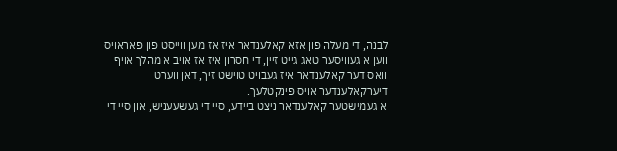לבנה, די מעלה פון אזא קאלענדאר איז אז מען ווייסט פון פאראויס ווען א געוויסער טאג גייט זיין, די חסרון איז אז אויב א מהלך אויף וואס דער קאלענדאר איז געבויט טוישט זיך, דאן ווערט דיערקאלענדער אויס פינקטלעך.
א געמישטער קאלענדאר ניצט ביידע, סיי די געשעעניש, און סיי די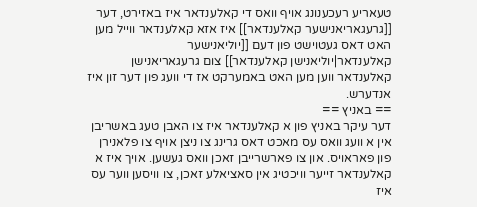טעאריע רעכענונג אויף וואס די קאלענדאר איז באזירט, דער [[גרעגאריאנישער קאלענדאר]] איז אזא קאלענדאר ווייל מען האט דאס געטוישט פון דעם [[יוליאנישער קאלענדאר|יוליאנישן קאלענדאר]] צום גרעגאריאנישן קאלענדאר ווען מען האט באמערקט אז די וועג פון דער זון איז אנדערש.
== באניץ ==
דער עיקר באניץ פון א קאלענדאר איז צו האבן טעג באשריבן אין א וועג וואס עס מאכט דאס גרינג צו ניצן אויף צו פלאנירן פון פאראויס. און צו פארשרייבן זאכן וואס געשען. אויך איז א קאלענדאר זייער וויכטיג אין סאציאלע זאכן, צו וויסען ווער עס איז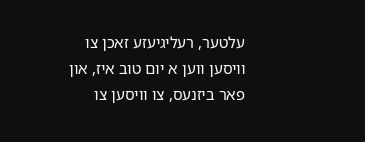עלטער, רעליגיעזע זאכן צו וויסען ווען א יום טוב איז, און פאר ביזנעס, צו וויסען צו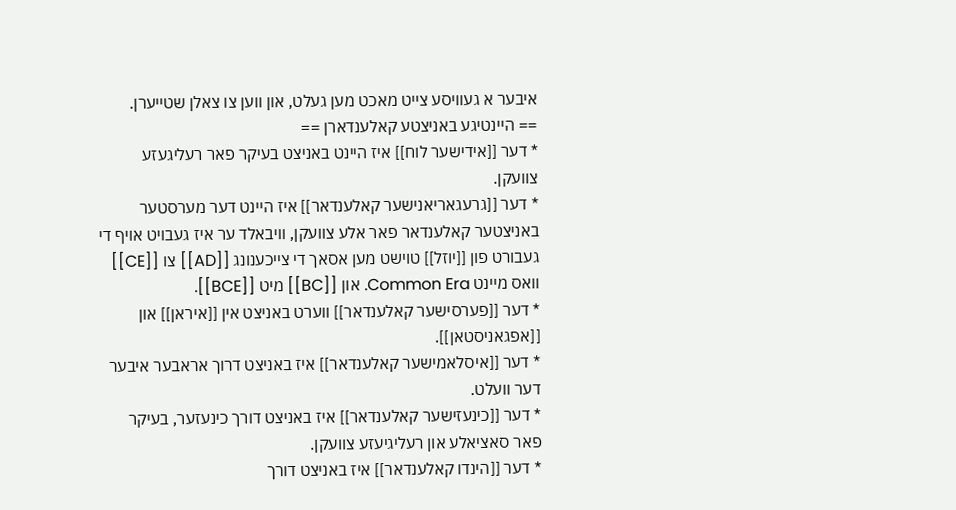איבער א געוויסע צייט מאכט מען געלט, און ווען צו צאלן שטייערן.
== היינטיגע באניצטע קאלענדארן ==
* דער [[אידישער לוח]] איז היינט באניצט בעיקר פאר רעליגעזע צוועקן.
* דער [[גרעגאריאנישער קאלענדאר]] איז היינט דער מערסטער באניצטער קאלענדאר פאר אלע צוועקן, וויבאלד ער איז געבויט אויף די געבורט פון [[יוזל]] טוישט מען אסאך די צייכענונג [[AD]] צו [[CE]] וואס מיינט Common Era. און [[BC]] מיט [[BCE]].
* דער [[פערסישער קאלענדאר]] ווערט באניצט אין [[איראן]] און [[אפגאניסטאן]].
* דער [[איסלאמישער קאלענדאר]] איז באניצט דרוך אראבער איבער דער וועלט.
* דער [[כינעזישער קאלענדאר]] איז באניצט דורך כינעזער, בעיקר פאר סאציאלע און רעליגיעזע צוועקן.
* דער [[הינדו קאלענדאר]] איז באניצט דורך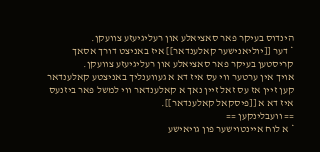הינדוס בעיקר פאר סאציאלע און רעליגיעזע צוועקן.
* דער [[יוליאנישער קאלענדאר]] איז באניצט דורך אסאך קריסטען בעיקר פאר סאציאלע און רעליגיעזע צוועקן.
אויך אין ערטער ווי עס איז דא א געווענליך באניצטע קאלענדאר קען זיין אז עס זאל זיין נאך א קאלענדאר ווי למשל פאר ביזנעס איז דא א [[פיסקאל קאלענדאר]].
== וועבלינקען ==
* א לוח איינטוישער פון גויאישע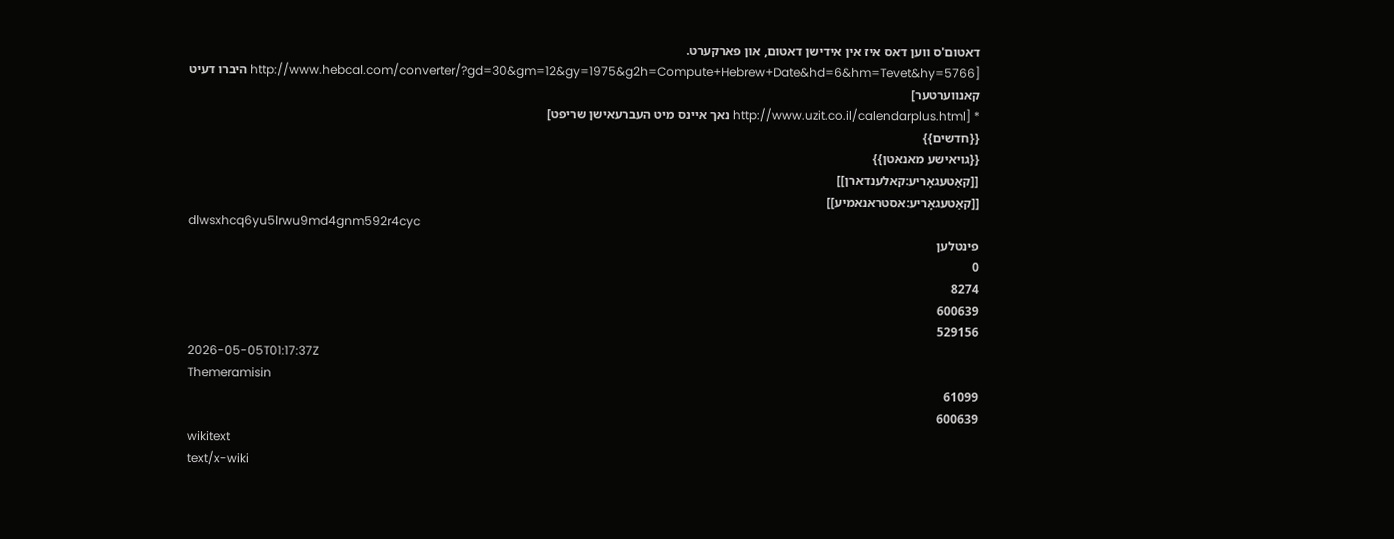דאטום'ס ווען דאס איז אין אידישן דאטום, און פארקערט. [http://www.hebcal.com/converter/?gd=30&gm=12&gy=1975&g2h=Compute+Hebrew+Date&hd=6&hm=Tevet&hy=5766 היברו דעיט קאנווערטער]
* [http://www.uzit.co.il/calendarplus.html נאך איינס מיט העברעאישן שריפט]
{{חדשים}}
{{גויאישע מאנאטן}}
[[קאַטעגאָריע:קאלענדארן]]
[[קאַטעגאָריע:אסטראנאמיע]]
dlwsxhcq6yu5lrwu9md4gnm592r4cyc
פינטלען
0
8274
600639
529156
2026-05-05T01:17:37Z
Themeramisin
61099
600639
wikitext
text/x-wiki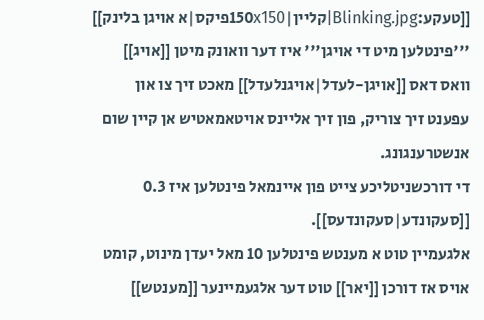[[טעקע:Blinking.jpg|קליין|150x150פיקס|א אויגן בלינק]]
'''פינטלען מיט די אויגן''' איז דער וואונק מיטן [[אויג]] וואס דאס [[אויגן-לעדל|אויגנלעדל]] מאכט זיך צו און עפענט זיך צוריק, פון זיך אליינס אויטאמאטיש אן קיין שום אנשטרענגונג.
די דורכשניטליכע צייט פון איינמאל פינטלען איז 0.3 [[סעקונדע|סעקונדעס]].
אלגעמיין טוט א מענטש פינטלען 10 מאל יעדן מינוט, קומט אויס אז דורכן [[יאר]] טוט דער אלגעמיינער [[מענטש]]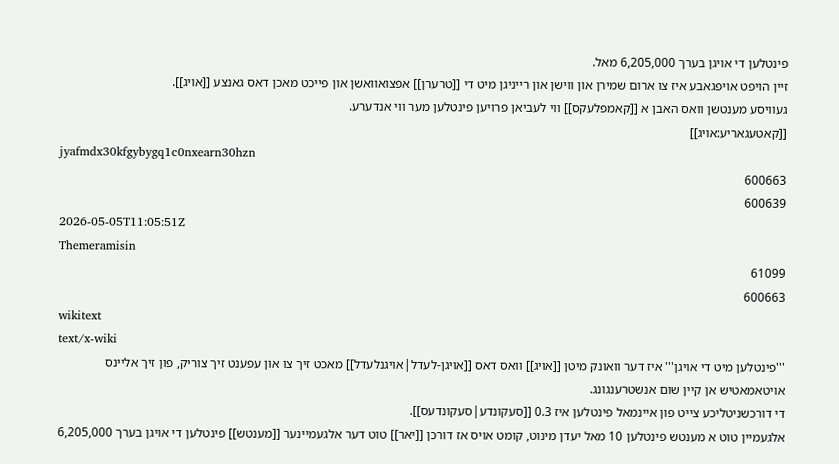פינטלען די אויגן בערך 6,205,000 מאל.
זיין הויפט אויפגאבע איז צו ארום שמירן און ווישן און רייניגן מיט די [[טרערן]] אפצואוואשן און פייכט מאכן דאס גאנצע [[אויג]].
געוויסע מענטשן וואס האבן א [[קאמפלעקס]] ווי לעביאן פרויען פינטלען מער ווי אנדערע.
[[קאטעגאריע:אויג]]
jyafmdx30kfgybygq1c0nxearn30hzn
600663
600639
2026-05-05T11:05:51Z
Themeramisin
61099
600663
wikitext
text/x-wiki
'''פינטלען מיט די אויגן''' איז דער וואונק מיטן [[אויג]] וואס דאס [[אויגן-לעדל|אויגנלעדל]] מאכט זיך צו און עפענט זיך צוריק, פון זיך אליינס אויטאמאטיש אן קיין שום אנשטרענגונג.
די דורכשניטליכע צייט פון איינמאל פינטלען איז 0.3 [[סעקונדע|סעקונדעס]].
אלגעמיין טוט א מענטש פינטלען 10 מאל יעדן מינוט, קומט אויס אז דורכן [[יאר]] טוט דער אלגעמיינער [[מענטש]] פינטלען די אויגן בערך 6,205,000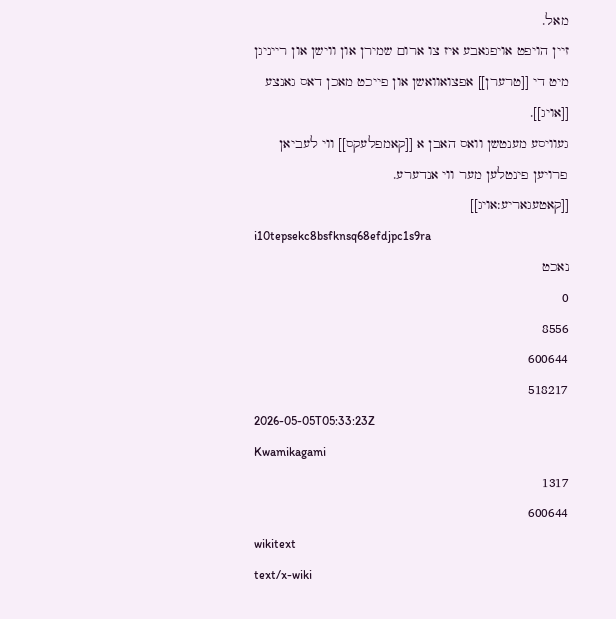מאל.
זיין הויפט אויפגאבע איז צו ארום שמירן און ווישן און רייניגן מיט די [[טרערן]] אפצואוואשן און פייכט מאכן דאס גאנצע [[אויג]].
געוויסע מענטשן וואס האבן א [[קאמפלעקס]] ווי לעביאן פרויען פינטלען מער ווי אנדערע.
[[קאטעגאריע:אויג]]
i10tepsekc8bsfknsq68efdjpc1s9ra
נאכט
0
8556
600644
518217
2026-05-05T05:33:23Z
Kwamikagami
1317
600644
wikitext
text/x-wiki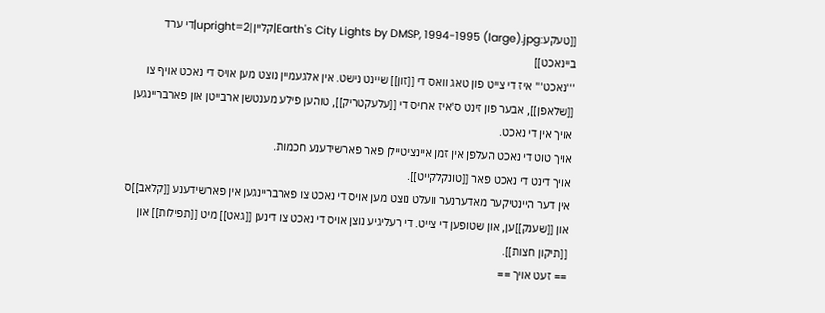[[טעקע:Earth's City Lights by DMSP, 1994-1995 (large).jpg|קליין|upright=2|די ערד ביינאכט]]
'''נאכט''' איז די צייט פון טאג וואס די [[זון]] שיינט נישט. אין אלגעמיין נוצט מען אויס די נאכט אויף צו [[שלאפן]], אבער פון זינט ס'איז ארויס די [[עלעקטריק]], טוהען פילע מענטשן ארבייטן און פארבריינגען אויך אין די נאכט.
אויך טוט די נאכט העלפן אין זמן איינציטיילן פאר פארשידענע חכמות.
אויך דינט די נאכט פאר [[טונקלקייט]].
אין דער היינטיקער מאדערנער וועלט נוצט מען אויס די נאכט צו פארבריינגען אין פארשידענע [[קלאב]]ס און [[שענק]]ען, און שטופען די צייט. די רעליגיע נוצן אויס די נאכט צו דינען [[גאט]] מיט [[תפילות]] און [[תיקון חצות]].
== זעט אויך ==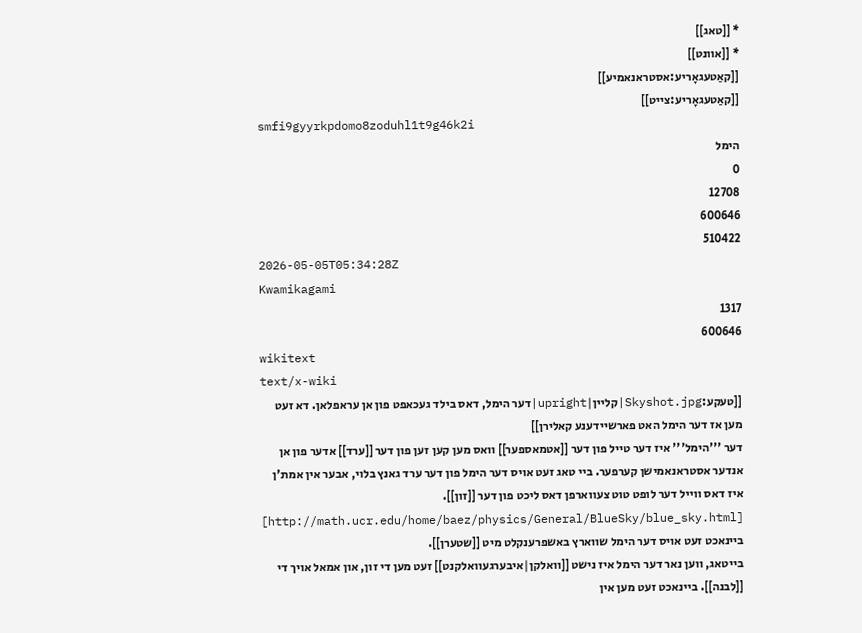* [[טאג]]
* [[אוונט]]
[[קאַטעגאָריע:אסטראנאמיע]]
[[קאַטעגאָריע:צייט]]
smfi9gyyrkpdomo8zoduhl1t9g46k2i
הימל
0
12708
600646
510422
2026-05-05T05:34:28Z
Kwamikagami
1317
600646
wikitext
text/x-wiki
[[טעקע:Skyshot.jpg|קליין|upright|דער הימל, דאס בילד געכאפט פון אן עראפלאן. דא זעט מען אז דער הימל האט פארשיידענע קאלירן]]
דער '''הימל''' איז דער טייל פון דער [[אטמאספער]] וואס מען קען זען פון דער [[ערד]] אדער פון אן אנדער אסטראנאמישן קערפער. ביי טאג זעט אויס דער הימל פון דער ערד גאנץ בלוי, אבער אין אמת'ן איז דאס ווייל דער לופט טוט צעווארפן דאס ליכט פון דער [[זון]]. [http://math.ucr.edu/home/baez/physics/General/BlueSky/blue_sky.html]
ביינאכט זעט אויס דער הימל שווארץ באשפרענקלט מיט [[שטערן]].
בייטאג, ווען נאר דער הימל איז נישט [[וואלקן|איבערגעוואלקנט]] זעט מען די זון, און אמאל אויך די [[לבנה]]. ביינאכט זעט מען אין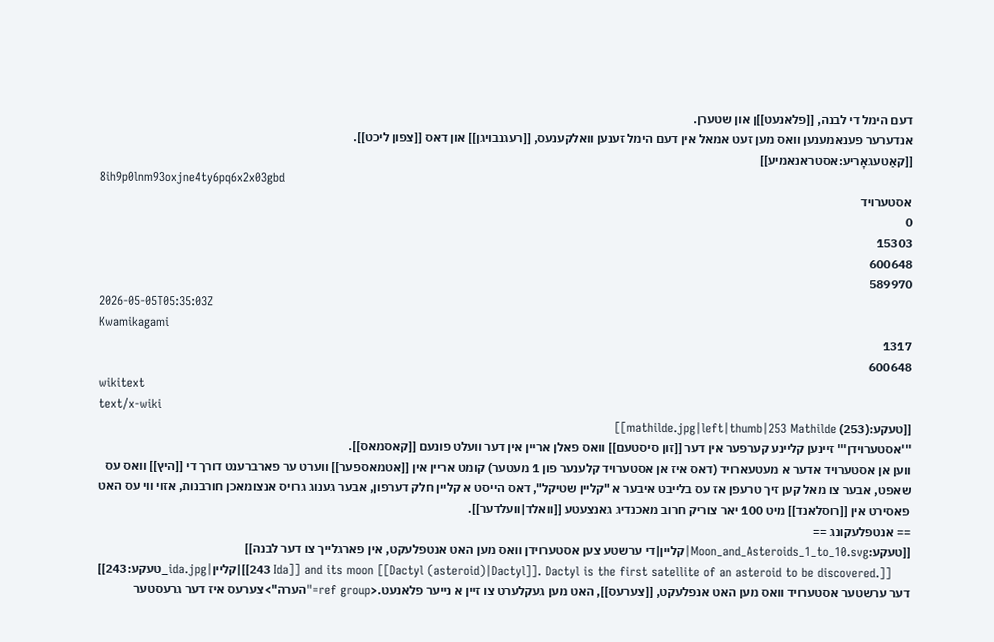דעם הימל די לבנה, [[פלאנעט]]ן און שטערן.
אנדערער פענאמענען וואס מען זעט אמאל אין דעם הימל זענען וואלקענעס, [[רעגנבויגן]] און דאס [[צפון ליכט]].
[[קאַטעגאָריע:אסטראנאמיע]]
8ih9p0lnm93oxjne4ty6pq6x2x03gbd
אסטערויד
0
15303
600648
589970
2026-05-05T05:35:03Z
Kwamikagami
1317
600648
wikitext
text/x-wiki
[[טעקע:(253) mathilde.jpg|left|thumb|253 Mathilde]]
'''אסטערוידן''' זיינען קליינע קערפער אין דער [[זון סיסטעם]] וואס פאלן אריין אין דער וועלט פונעם [[קאסמאס]].
ווען אן אסטערויד אדער א מעטעארויד (דאס איז אן אסטערויד קלענער פון 1 מעטער) קומט אריין אין [[אטמאספער]] ווערט ער פארברענט דורך די [[היץ]] וואס עס שאפט, אבער צו מאל קען זיך טרעפן אז עס בלייבט איבער א "קליין שטיקל", דאס הייסט א קליין חלק דערפון, אבער גענוג גרויס אנצומאכן חורבנות, אזוי ווי עס האט פאסירט אין [[רוסלאנד]] מיט 100 יאר צוריק חרוב מאכנדיג גאנצעטע [[וואלד|וועלדער]].
== אנטפלעקונג ==
[[טעקע:Moon_and_Asteroids_1_to_10.svg|קליין|די ערשטע צען אסטערוידן וואס מען האט אנטפלעקט, אין פארגלייך צו דער לבנה]]
[[טעקע:243_ida.jpg|קליין|[[243 Ida]] and its moon [[Dactyl (asteroid)|Dactyl]]. Dactyl is the first satellite of an asteroid to be discovered.]]
דער ערשטער אסטערויד וואס מען האט אנפלעקט, [[צערעס]], האט מען געקלערט צו זיין א נייער פלאנעט.<ref group="הערה">צערעס איז דער גרעסטער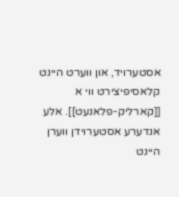אסטערויד, און ווערט היינט קלאסיפיצירט ווי א [[קארליק-פלאנעט]]. אלע אנדערע אסטערוידן ווערן היינט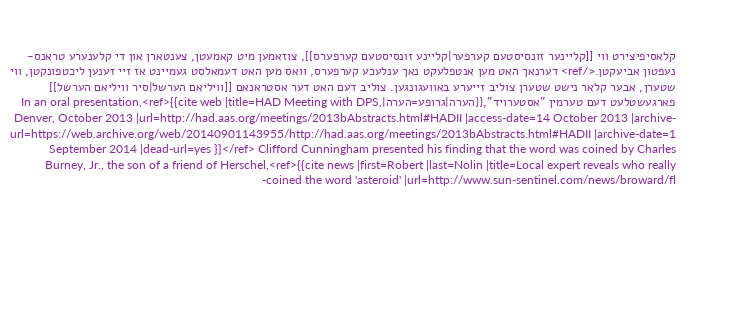קלאסיפיצירט ווי [[קליינער זונסיסטעם קערפער|קליינע זונסיסטעם קערפערס]], צוזאמען מיט קאמעטן, צענטארן און די קלענערע טראנס-נעפטון אביעקטן.</ref> דערנאך האט מען אנטפלעקט נאך ענלעכע קערפערס, וואס מען האט דעמאלסט געמיינט אז זיי זענען ליכטפונקטן, ווי שטערן, אבער קלאר נישט שטערן צוליב זייערע באוועגונגען. צוליב דעם האט דער אסטראנאם [[וויליאם הערשל|סיר וויליאם הערשל]] פארגעשטלעט דעם טערמין "אסטערויד",{{הערה|גרופע=הערה|In an oral presentation,<ref>{{cite web |title=HAD Meeting with DPS, Denver, October 2013 |url=http://had.aas.org/meetings/2013bAbstracts.html#HADII |access-date=14 October 2013 |archive-url=https://web.archive.org/web/20140901143955/http://had.aas.org/meetings/2013bAbstracts.html#HADII |archive-date=1 September 2014 |dead-url=yes }}</ref> Clifford Cunningham presented his finding that the word was coined by Charles Burney, Jr., the son of a friend of Herschel,<ref>{{cite news |first=Robert |last=Nolin |title=Local expert reveals who really coined the word 'asteroid' |url=http://www.sun-sentinel.com/news/broward/fl-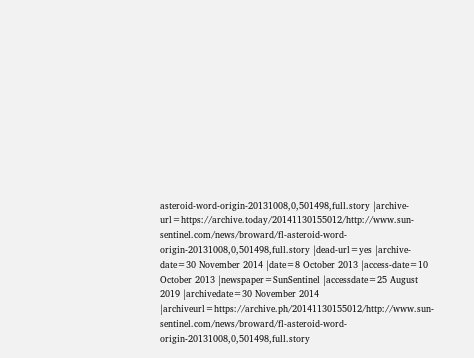asteroid-word-origin-20131008,0,501498,full.story |archive-url=https://archive.today/20141130155012/http://www.sun-sentinel.com/news/broward/fl-asteroid-word-origin-20131008,0,501498,full.story |dead-url=yes |archive-date=30 November 2014 |date=8 October 2013 |access-date=10 October 2013 |newspaper=SunSentinel |accessdate=25 August 2019 |archivedate=30 November 2014 |archiveurl=https://archive.ph/20141130155012/http://www.sun-sentinel.com/news/broward/fl-asteroid-word-origin-20131008,0,501498,full.story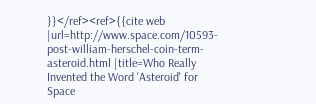}}</ref><ref>{{cite web |url=http://www.space.com/10593-post-william-herschel-coin-term-asteroid.html |title=Who Really Invented the Word 'Asteroid' for Space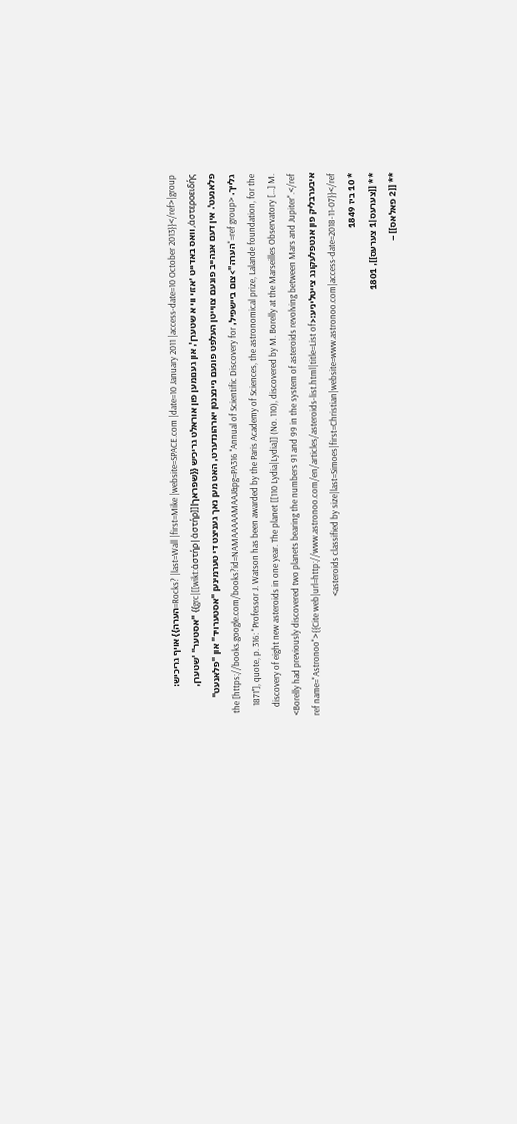Rocks? |last=Wall |first=Mike |website=SPACE.com |date=10 January 2011 |access-date=10 October 2013}}</ref>|group=הערה}} אויף גריכיש: ἀστεροειδής, וואס באדייט ׳אזוי ווי א שטערן', און גענומען פון אוראלט גריכיש {{שפראך|grc|[[wikt:ἀστήρ|ἀστήρ]]}} ''אסטער'' 'שטערן, פלאנעט'. אין דעם אנהייב פונעם צווייטן העלפט פונעם ניינצנטן יארהונדערט, האט מען נאך געניצט די טערמינען "אסטערויד" און "פלאנעט" גלייך. <ref group="הערה">צום ביישפיל, the [https://books.google.com/books?id=NAMAAAAAMAAJ&pg=PA316 ''Annual of Scientific Discovery for 1871''], quote, p. 316: "Professor J. Watson has been awarded by the Paris Academy of Sciences, the astronomical prize, Lalande foundation, for the discovery of eight new asteroids in one year. The planet [[110 Lydia|Lydia]] (No. 110), discovered by M. Borelly at the Marseilles Observatory [...] M. Borelly had previously discovered two planets bearing the numbers 91 and 99 in the system of asteroids revolving between Mars and Jupiter".</ref>
איבערבליק פון אנטפלעקונג צייטליניע:<ref name="Astronoo">{{Cite web|url=http://www.astronoo.com/en/articles/asteroids-list.html|title=List of asteroids classified by size|last=Simoes|first=Christian|website=www.astronoo.com|access-date=2018-11-07}}</ref>
* 10 ביז 1849
** [[צערעס|1 צערעס]], 1801
** [[2 פאלאס]] –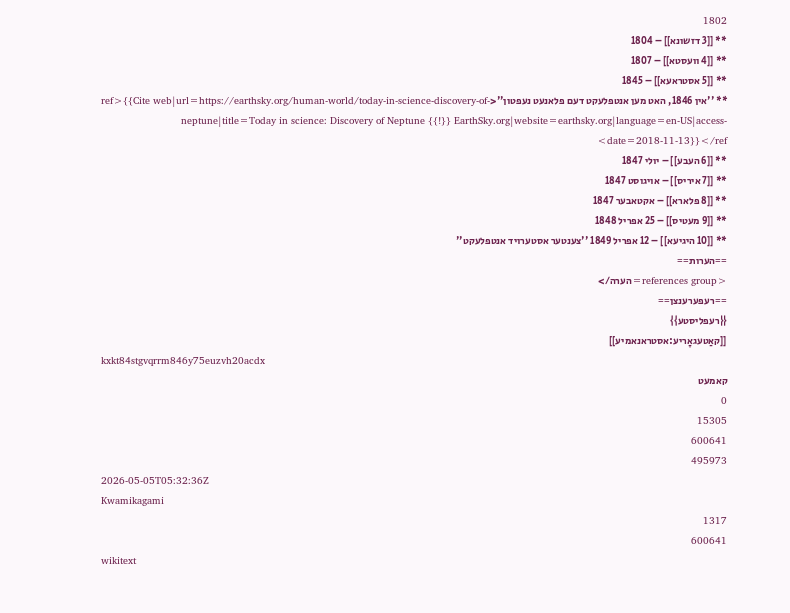1802
** [[3 דזשונא]] – 1804
** [[4 וועסטא]] – 1807
** [[5 אסטראעא]] – 1845
** ''אין 1846, האט מען אנטפלעקט דעם פלאנעט נעפטון''<ref>{{Cite web|url=https://earthsky.org/human-world/today-in-science-discovery-of-neptune|title=Today in science: Discovery of Neptune {{!}} EarthSky.org|website=earthsky.org|language=en-US|access-date=2018-11-13}}</ref>
** [[6 העבע]] – יולי 1847
** [[7 איריס]] – אויגוסט 1847
** [[8 פלארא]] – אקטאבער 1847
** [[9 מעטיס]] – 25 אפריל 1848
** [[10 היגיעא]] – 12 אפריל 1849 ''צענטער אסטערויד אנטפלעקט''
==הערות==
<references group=הערה/>
==רעפערענצן==
{{רעפליסטע}}
[[קאַטעגאָריע:אסטראנאמיע]]
kxkt84stgvqrrm846y75euzvh20acdx
קאמעט
0
15305
600641
495973
2026-05-05T05:32:36Z
Kwamikagami
1317
600641
wikitext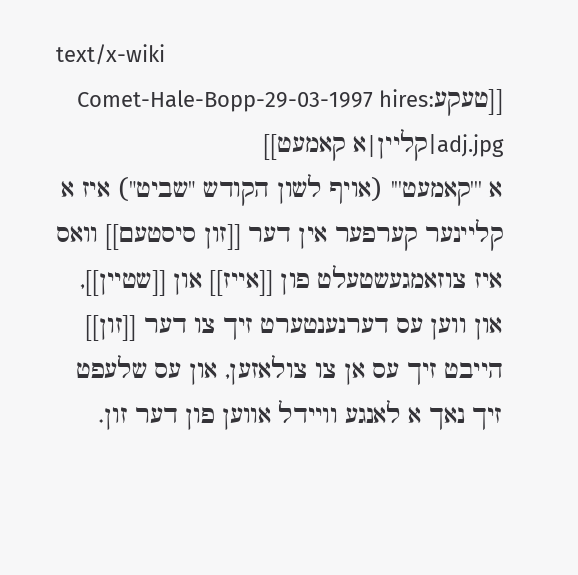text/x-wiki
[[טעקע:Comet-Hale-Bopp-29-03-1997 hires adj.jpg|קליין|א קאמעט]]
א '''קאמעט''' (אויף לשון הקודש "שביט") איז א קליינער קערפער אין דער [[זון סיסטעם]] וואס איז צוזאמגעשטעלט פון [[אייז]] און [[שטיין]], און ווען עס דערנענטערט זיך צו דער [[זון]] הייבט זיך עס אן צו צולאזען, און עס שלעפט זיך נאך א לאנגע וויידל אווען פון דער זון.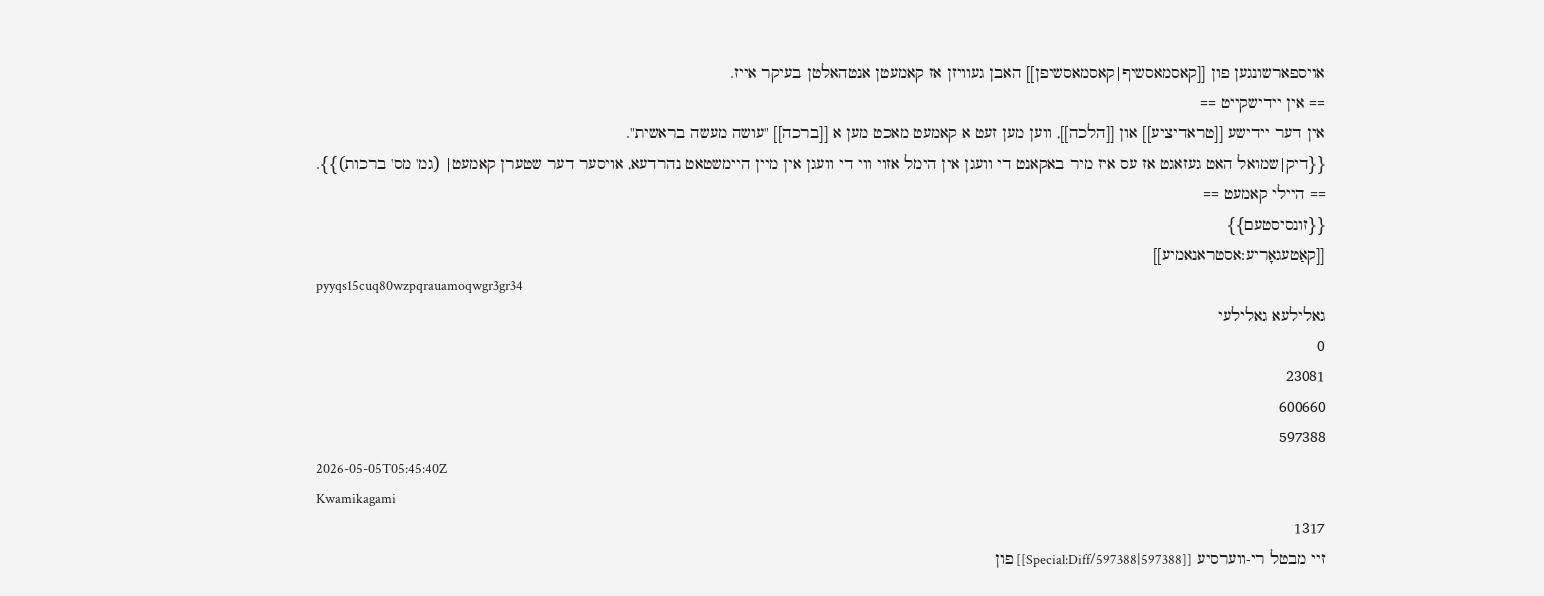אויספארשונגען פון [[קאסמאסשיף|קאסמאסשיפן]] האבן געוויזן אז קאמעטן אנטהאלטן בעיקר אייז.
== אין יידישקייט ==
אין דער יידישע [[טראדיציע]] און [[הלכה]], ווען מען זעט א קאמעט מאכט מען א [[ברכה]] "עושה מעשה בראשית".
{{דיק|שמואל האט געזאגט אז עס איז מיר באקאנט די וועגן אין הימל אזוי ווי די וועגן אין מיין היימשטאט נהרדעא, אויסער דער שטערן קאמעט| (גמ' מס' ברכות)}}.
== היילי קאמעט ==
{{זונסיסטעם}}
[[קאַטעגאָריע:אסטראנאמיע]]
pyyqs15cuq80wzpqrauamoqwgr3gr34
גאלילעא גאלילעי
0
23081
600660
597388
2026-05-05T05:45:40Z
Kwamikagami
1317
זיי מבטל רי-ווערסיע [[Special:Diff/597388|597388]] פון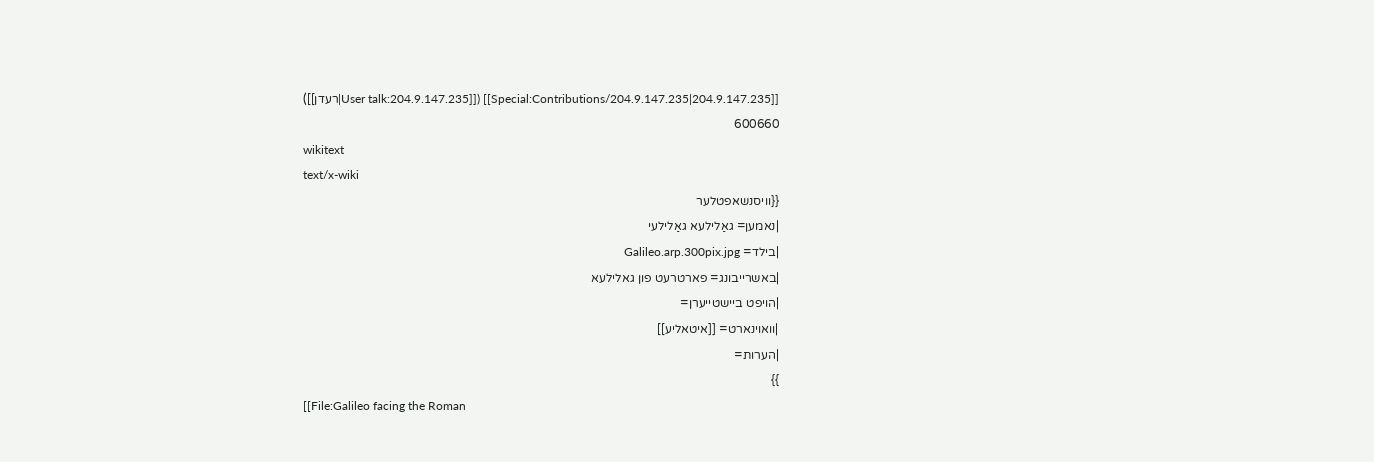[[Special:Contributions/204.9.147.235|204.9.147.235]] ([[User talk:204.9.147.235|רעדן]])
600660
wikitext
text/x-wiki
{{וויסנשאפטלער
|נאמען= גאַלילעא גאַלילעי
|בילד= Galileo.arp.300pix.jpg
|באשרייבונג= פארטרעט פון גאלילעא
|הויפט ביישטייערן=
|וואוינארט= [[איטאליע]]
|הערות=
}}
[[File:Galileo facing the Roman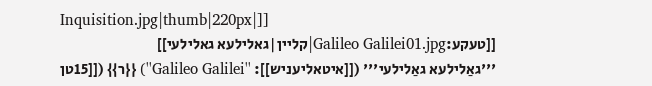Inquisition.jpg|thumb|220px|]]
[[טעקע:Galileo Galilei01.jpg|קליין|גאלילעא גאלילעי]]
'''גאַלילעא גאַלילעי''' ([[איטאליעניש]]: ''Galileo Galilei'') {{ר}} ([[15טן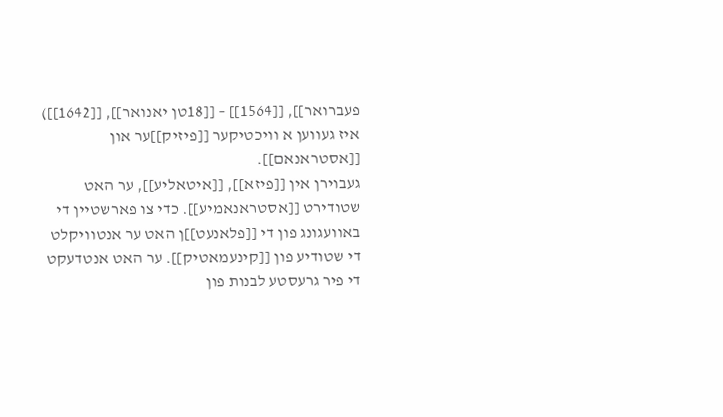פעברואר]], [[1564]] – [[18טן יאנואר]], [[1642]]) איז געווען א וויכטיקער [[פיזיק]]ער און [[אסטראנאם]].
געבוירן אין [[פיזא]], [[איטאליע]], ער האט שטודירט [[אסטראנאמיע]]. כדי צו פארשטיין די באוועגונג פון די [[פלאנעט]]ן האט ער אנטוויקלט די שטודיע פון [[קינעמאטיק]]. ער האט אנטדעקט די פיר גרעסטע לבנות פון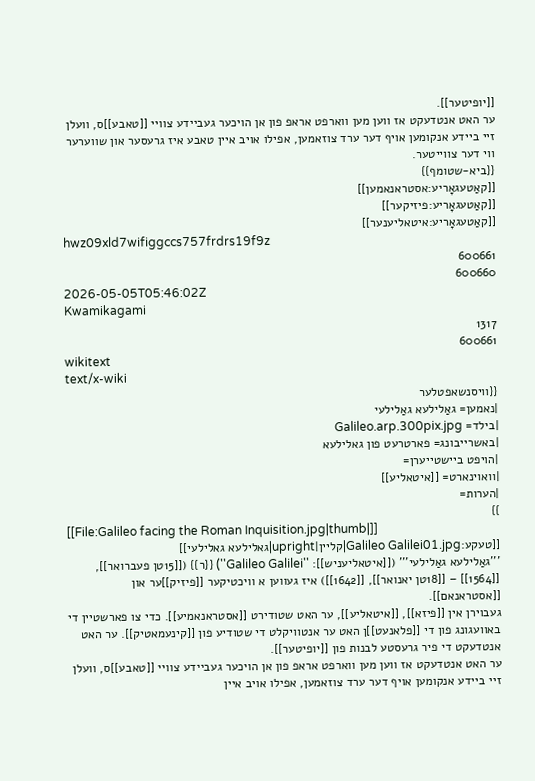[[יופיטער]].
ער האט אנטדעקט אז ווען מען ווארפט אראפ פון אן הויכער געביידע צוויי [[טאבע]]ס, וועלן זיי ביידע אנקומען אויף דער ערד צוזאמען, אפילו אויב איין טאבע איז גרעסער און שווערער ווי דער צווייטער.
{{ביא-שטומף}}
[[קאַטעגאָריע:אסטראנאמען]]
[[קאַטעגאָריע:פיזיקער]]
[[קאַטעגאָריע:איטאליענער]]
hwz09xld7wifiggccs757frdrs19f9z
600661
600660
2026-05-05T05:46:02Z
Kwamikagami
1317
600661
wikitext
text/x-wiki
{{וויסנשאפטלער
|נאמען= גאַלילעא גאַלילעי
|בילד= Galileo.arp.300pix.jpg
|באשרייבונג= פארטרעט פון גאלילעא
|הויפט ביישטייערן=
|וואוינארט= [[איטאליע]]
|הערות=
}}
[[File:Galileo facing the Roman Inquisition.jpg|thumb|]]
[[טעקע:Galileo Galilei01.jpg|קליין|upright|גאלילעא גאלילעי]]
'''גאַלילעא גאַלילעי''' ([[איטאליעניש]]: ''Galileo Galilei'') {{ר}} ([[15טן פעברואר]], [[1564]] – [[18טן יאנואר]], [[1642]]) איז געווען א וויכטיקער [[פיזיק]]ער און [[אסטראנאם]].
געבוירן אין [[פיזא]], [[איטאליע]], ער האט שטודירט [[אסטראנאמיע]]. כדי צו פארשטיין די באוועגונג פון די [[פלאנעט]]ן האט ער אנטוויקלט די שטודיע פון [[קינעמאטיק]]. ער האט אנטדעקט די פיר גרעסטע לבנות פון [[יופיטער]].
ער האט אנטדעקט אז ווען מען ווארפט אראפ פון אן הויכער געביידע צוויי [[טאבע]]ס, וועלן זיי ביידע אנקומען אויף דער ערד צוזאמען, אפילו אויב איין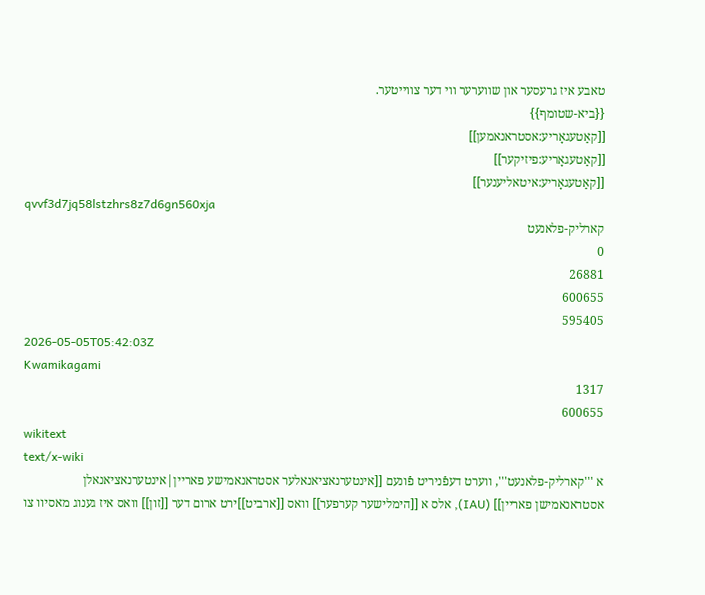טאבע איז גרעסער און שווערער ווי דער צווייטער.
{{ביא-שטומף}}
[[קאַטעגאָריע:אסטראנאמען]]
[[קאַטעגאָריע:פיזיקער]]
[[קאַטעגאָריע:איטאליענער]]
qvvf3d7jq58lstzhrs8z7d6gn560xja
קארליק-פלאנעט
0
26881
600655
595405
2026-05-05T05:42:03Z
Kwamikagami
1317
600655
wikitext
text/x-wiki
א '''קארליק-פלאנעט''', ווערט דעפֿניריט פֿונעם [[אינטערנאציאנאלער אסטראנאמישע פאריין|אינטערנאציאנאלן אסטראנאמישן פאריין]] (IAU), אלס א [[הימלישער קערפער]] וואס [[ארביט]]ירט ארום דער [[זון]] וואס איז גענוג מאסיוו צו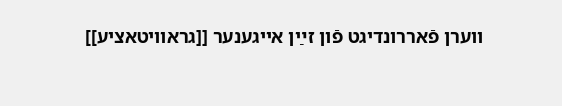ווערן פֿאררונדיגט פֿון זײַן אייגענער [[גראוויטאציע]]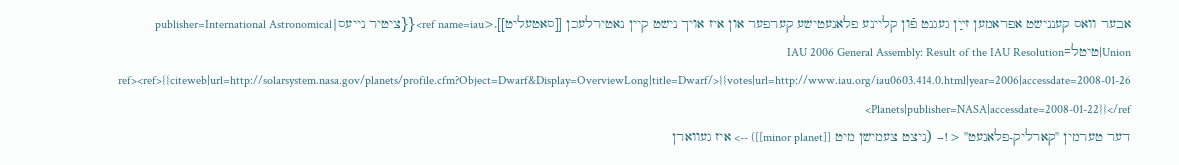אבער וואס קעננישט אפראמען זײַן געגנט פֿון קליינע פלאנעטישע קערפער און איז אויך נישט קיין נאטירלעכן [[סאטעליט]].<ref name=iau>{{ציטיר נייעס|publisher=International Astronomical Union|טיטל=IAU 2006 General Assembly: Result of the IAU Resolution votes|url=http://www.iau.org/iau0603.414.0.html|year=2006|accessdate=2008-01-26}}</ref><ref>{{citeweb|url=http://solarsystem.nasa.gov/planets/profile.cfm?Object=Dwarf&Display=OverviewLong|title=Dwarf Planets|publisher=NASA|accessdate=2008-01-22}}</ref>
דער טערמין ''קארליק-פלאנעט'' <!-- (ניצט צעמישן מיט [[minor planet]]) --> איז געווארן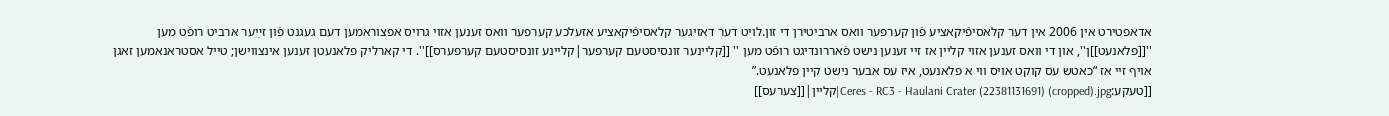אדאפטירט אין 2006 אין דער קלאסיפֿיקאציע פֿון קערפער וואס ארביטירן די זון.לויט דער דאזיגער קלאסיפֿיקאציע אזעלכע קערפער וואס זענען אזוי גרויס אפצוראמען דעם געגנט פֿון זײַער ארביט רופֿט מען ''[[פלאנעט]]ן'', און די וואס זענען אזוי קליין אז זיי זענען נישט פֿאררונדיגט רופֿט מען '' [[קליינער זונסיסטעם קערפער|קליינע זונסיסטעם קערפערס]]''. די קארליק פלאנעטן זענען אינצווישן; טייל אסטראנאמען זאגן אויף זיי אז “כאטש עס קוקט אויס ווי א פלאנעט, איז עס אבער נישט קיין פלאנעט.”
[[טעקע:Ceres - RC3 - Haulani Crater (22381131691) (cropped).jpg|קליין|[[צערעס]]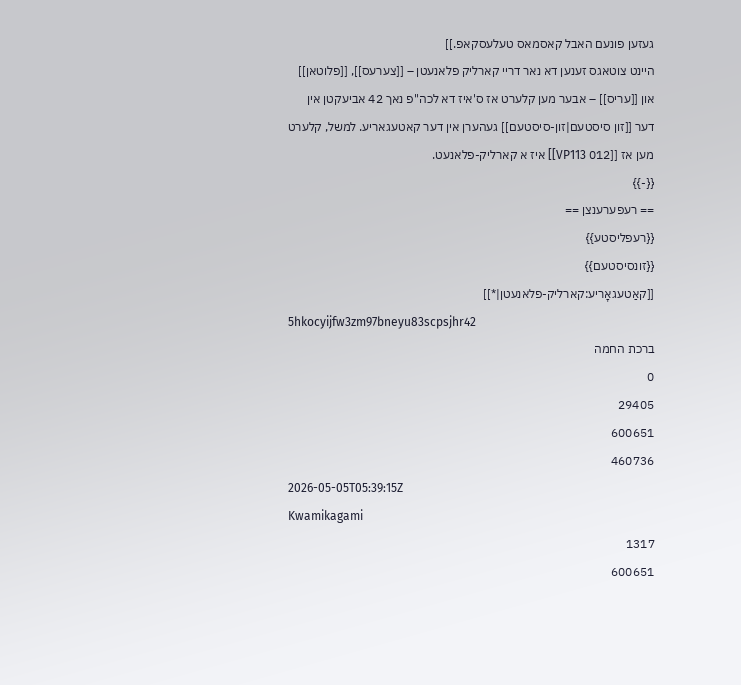געזען פונעם האבל קאסמאס טעלעסקאפ.]]
היינט צוטאגס זענען דא נאר דריי קארליק פלאנעטן – [[צערעס]], [[פלוטאן]] און [[עריס]] – אבער מען קלערט אז ס'איז דא לכה"פ נאך 42 אביעקטן אין דער [[זון סיסטעם|זון-סיסטעם]] געהערן אין דער קאטעגאריע. למשל, קלערט מען אז [[012 VP113]] איז א קארליק-פלאנעט.
{{-}}
== רעפערענצן ==
{{רעפליסטע}}
{{זונסיסטעם}}
[[קאַטעגאָריע:קארליק-פלאנעטן|*]]
5hkocyijfw3zm97bneyu83scpsjhr42
ברכת החמה
0
29405
600651
460736
2026-05-05T05:39:15Z
Kwamikagami
1317
600651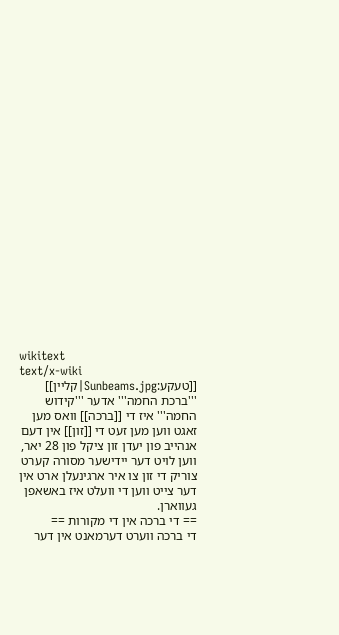wikitext
text/x-wiki
[[טעקע:Sunbeams.jpg|קליין]]
'''ברכת החמה''' אדער '''קידוש החמה''' איז די [[ברכה]] וואס מען זאגט ווען מען זעט די [[זון]] אין דעם אנהייב פון יעדן זון ציקל פון 28 יאר, ווען לויט דער יידישער מסורה קערט צוריק די זון צו איר ארגינעלן ארט אין דער צייט ווען די וועלט איז באשאפן געווארן.
== די ברכה אין די מקורות ==
די ברכה ווערט דערמאנט אין דער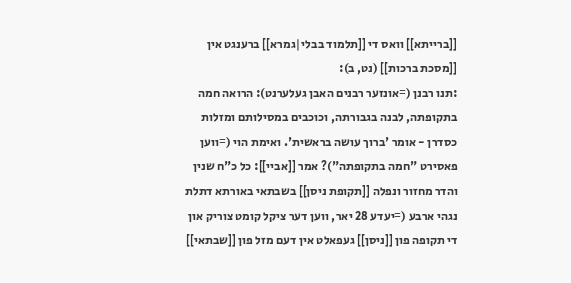[[ברייתא]] וואס די [[תלמוד בבלי|גמרא]] ברענגט אין [[מסכת ברכות]] (נט, ב):
:תנו רבנן (=אונזער רבנים האבן געלערנט): הרואה חמה בתקופתה, לבנה בגבורתה, וכוכבים במסילותם ומזלות כסדרן - אומר 'ברוך עושה בראשית'. ואימת הוי (=ווען פאסירט "חמה בתקופתה")? אמר [[אביי]]: כל כ"ח שנין והדר מחזור ונפלה [[תקופת ניסן]] בשבתאי באורתא דתלת נגהי ארבע (=יעדע 28 יאר, ווען דער ציקל קומט צוריק און די תקופה פון [[ניסן]] געפאלט אין דעם מזל פון [[שבתאי]]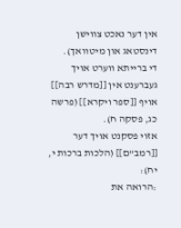אין דער נאכט צווישן דינסטאג און מיטוואך).
די ברייתא ווערט אויך געברענט אין [[מדרש רבה]] אויף [[ספר ויקרא]] (פרשה כג, פסקה ח).
אזוי פסקנט אויך דער [[רמב"ם]] (הלכות ברכות י, יח):
:הרואה את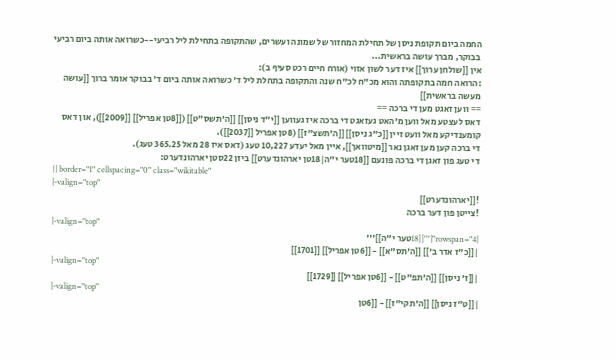החמה ביום תקופת ניסן של תחילת המחזור של שמונה ועשרים, שהתקופה בתחילת ליל רביעי--כשרואה אותה ביום רביעי בבוקר, מברך עושה בראשית...
אין [[שולחן ערוך]] איז דער לשון אזוי (אורח חיים רכט סעיף ב):
:הרואה חמה בתקופתה והוא מכ"ח לכ"ח שנה והתקופה בתחלת ליל ד' כשרואה אותה ביום ד' בבוקר אומר ברוך [[עושה מעשה בראשית]]
== ווען זאגט מען די ברכה ==
דאס לעצטע מאל ווען מ'האט געזאגט די ברכה איז געווען [[י"ד ניסן]] [[ה'תשס"ט]] ([[8טן אפריל]] [[2009]]), און דאס קומענדיקע מאל וועט זיין [[כ"ג ניסן]] [[ה'תשצ"ז]] (8טן אפריל [[2037]]).
די ברכה קען מען זאגן נאר [[מיטוואך]], איין מאל יעדע 10,227 טעג (דאס איז 28 מאל 365.25 טעג).
די טעג פון זאגן די ברכה פונעם [[18טער י"ה|18טן יארהונדערט]] ביזן 22סטן יארהונדערט:
{| border="1" cellspacing="0" class="wikitable"
|-valign="top"
![[יארהונדערט]]
!צייטן פון דער ברכה
|-valign="top"
|rowspan="4"|'''[[18טער י"ה]]'''
|[[כ"ז אדר ב']] [[ה'תס"א]] - [[6טן אפריל]] [[1701]]
|-valign="top"
|[[ז' ניסן]] [[ה'תפ"ט]] - [[6טן אפריל]] [[1729]]
|-valign="top"
|[[ט"ז ניסן]] [[ה'תקי"ז]] - [[6טן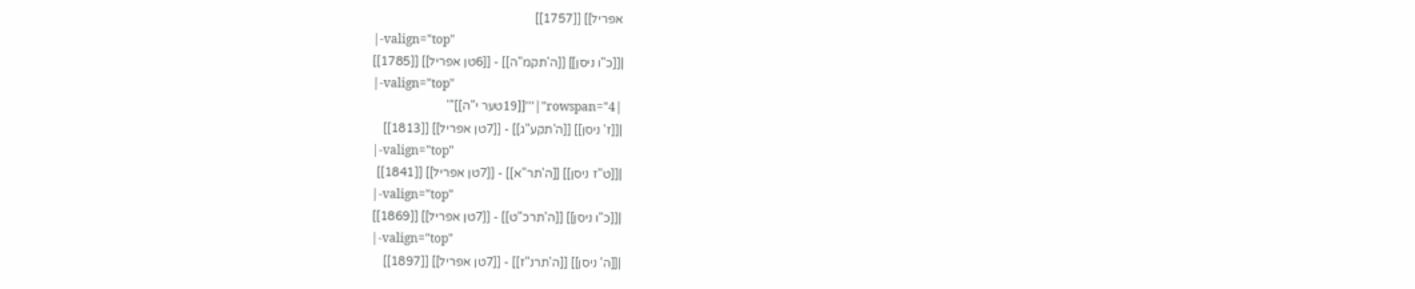אפריל]] [[1757]]
|-valign="top"
|[[כ"ו ניסן]] [[ה'תקמ"ה]] - [[6טן אפריל]] [[1785]]
|-valign="top"
|rowspan="4"|'''[[19טער י"ה]]'''
|[[ז' ניסן]] [[ה'תקע"ג]] - [[7טן אפריל]] [[1813]]
|-valign="top"
|[[ט"ז ניסן]] [[ה'תר"א]] - [[7טן אפריל]] [[1841]]
|-valign="top"
|[[כ"ו ניסן]] [[ה'תרכ"ט]] - [[7טן אפריל]] [[1869]]
|-valign="top"
|[[ה' ניסן]] [[ה'תרנ"ז]] - [[7טן אפריל]] [[1897]]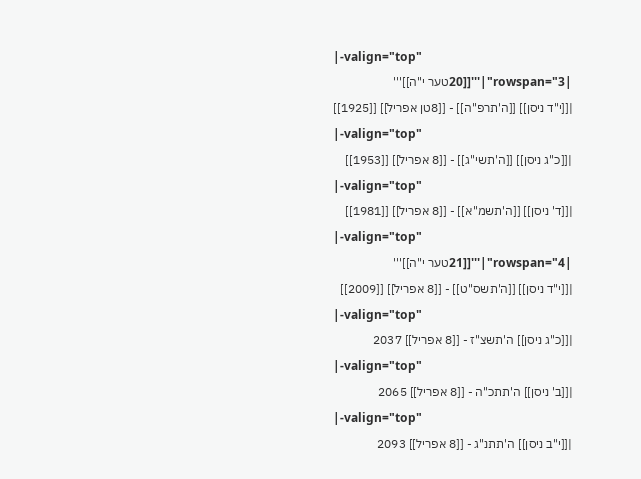|-valign="top"
|rowspan="3"|'''[[20טער י"ה]]'''
|[[י"ד ניסן]] [[ה'תרפ"ה]] - [[8טן אפריל]] [[1925]]
|-valign="top"
|[[כ"ג ניסן]] [[ה'תשי"ג]] - [[8 אפריל]] [[1953]]
|-valign="top"
|[[ד' ניסן]] [[ה'תשמ"א]] - [[8 אפריל]] [[1981]]
|-valign="top"
|rowspan="4"|'''[[21טער י"ה]]'''
|[[י"ד ניסן]] [[ה'תשס"ט]] - [[8 אפריל]] [[2009]]
|-valign="top"
|[[כ"ג ניסן]] ה'תשצ"ז - [[8 אפריל]] 2037
|-valign="top"
|[[ב' ניסן]] ה'תתכ"ה - [[8 אפריל]] 2065
|-valign="top"
|[[י"ב ניסן]] ה'תתנ"ג - [[8 אפריל]] 2093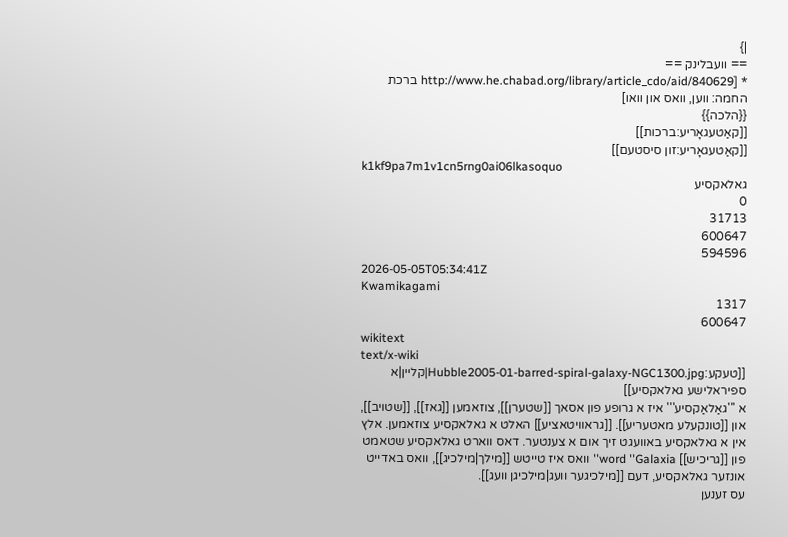|}
== וועבלינק ==
* [http://www.he.chabad.org/library/article_cdo/aid/840629 ברכת החמה: ווען, וואס און וואו]
{{הלכה}}
[[קאַטעגאָריע:ברכות]]
[[קאַטעגאָריע:זון סיסטעם]]
k1kf9pa7m1v1cn5rng0ai06lkasoquo
גאלאקסיע
0
31713
600647
594596
2026-05-05T05:34:41Z
Kwamikagami
1317
600647
wikitext
text/x-wiki
[[טעקע:Hubble2005-01-barred-spiral-galaxy-NGC1300.jpg|קליין|א ספיראלישע גאלאקסיע]]
א '''גאַלאַקסיע''' איז א גרופע פון אסאך [[שטערן]], צוזאמען [[גאז]], [[שטויב]], און [[טונקעלע מאטעריע]]. [[גראוויטאציע]] האלט א גאלאקסיע צוזאמען. אלץ אין א גאלאקסיע באוועגט זיך אום א צענטער. דאס ווארט גאלאקסיע שטאמט פון [[גריכיש]] word ''Galaxia'' וואס איז טייטש [[מילך|מילכיג]], וואס באדייט אונזער גאלאקסיע, דעם [[מילכיגער וועג|מילכיגן וועג]].
עס זענען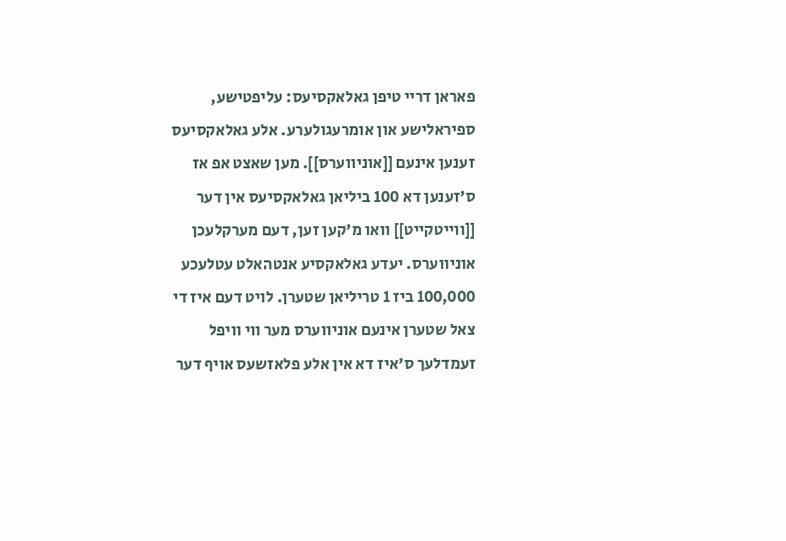פאראן דריי טיפן גאלאקסיעס: עליפטישע, ספיראלישע און אומרעגולערע. אלע גאלאקסיעס זענען אינעם [[אוניווערס]]. מען שאצט אפ אז ס'זענען דא 100 ביליאן גאלאקסיעס אין דער [[ווייטקייט]] וואו מ'קען זען, דעם מערקלעכן אוניווערס. יעדע גאלאקסיע אנטהאלט עטלעכע 100,000 ביז 1 טריליאן שטערן. לויט דעם איז די צאל שטערן אינעם אוניווערס מער ווי וויפל זעמדלעך ס'איז דא אין אלע פלאזשעס אויף דער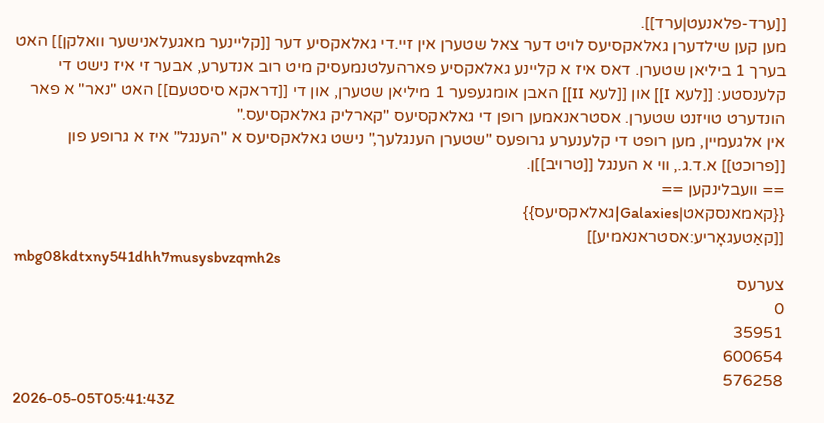[[ערד-פלאנעט|ערד]].
מען קען שילדערן גאלאקסיעס לויט דער צאל שטערן אין זיי.די גאלאקסיע דער [[קליינער מאגעלאנישער וואלקן]] האט בערך 1 ביליאן שטערן. דאס איז א קליינע גאלאקסיע פארהעלטנמעסיק מיט רוב אנדערע, אבער זי איז נישט די קלענסטע: [[לעא I]] און [[לעא II]] האבן אומגעפער 1 מיליאן שטערן, און די [[דראקא סיסטעם]] האט "נאר" א פאר הונדערט טויזנט שטערן. אסטראנאמען רופן די גאלאקסיעס "קארליק גאלאקסיעס."
אין אלגעמיין, מען רופט די קלענערע גרופעס "שטערן הענגלעך," נישט גאלאקסיעס א "הענגל" איז א גרופע פון [[פרוכט]] א.ד.ג., ווי א הענגל [[טרויב]]ן.
== וועבלינקען ==
{{קאמאנסקאט|Galaxies|גאלאקסיעס}}
[[קאַטעגאָריע:אסטראנאמיע]]
mbg08kdtxny541dhh7musysbvzqmh2s
צערעס
0
35951
600654
576258
2026-05-05T05:41:43Z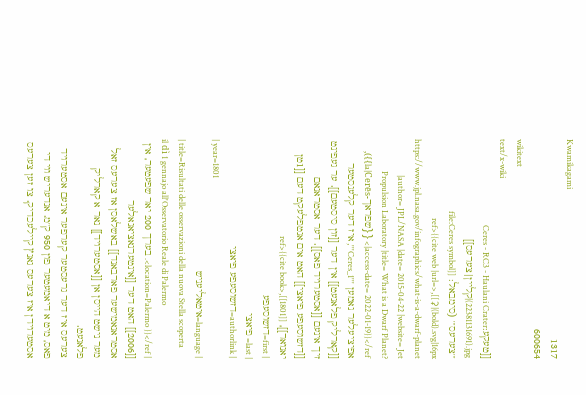Kwamikagami
1317
600654
wikitext
text/x-wiki
[[טעקע:Ceres - RC3 - Haulani Crater (22381131691).jpg|קליין|צערעס]]
'''צערעס''' (סימבאל: [[file:Ceres symbol (bold).svg|16px|⚳]],<ref>{{cite web |url= https://www.jpl.nasa.gov/infographics/what-is-a-dwarf-planet |author= JPL/NASA |date= 2015-04-22 |website= Jet Propulsion Laboratory |title= What is a Dwarf Planet? |access-date= 2022-01-19}}</ref> {{שפראך-la|Cerēs}}), אפיציעלער נאמען '''1_Ceres''', איז דער קלענסטער [[קארליק פלאנעט]] אין דער [[זון סיסטעם]]. ער געפינט זיך אינעם [[אסטערויד פאס]]. דער אסטראנאם [[דזשוסעפע פיאצי]] האט אים אנטפלעקט דעם [[1טן יאנואר]], [[1801]],<ref>{{cite book
| first=דזשוסעפע
| last= פיאצי
| authorlink=דזשוסעפע פיאצי
| year=1801
| language=איטאליעניש
| title=Risultati delle osservazioni della nuova Stella scoperta il dì 1 gennajo all'Osservatorio Reale di Palermo
| location=Palermo }}</ref>. בערך 200 יאר שפעטער, אין [[2006]] האט דער [[אינטערנאציאנאלער אסטראנאמישער פארבאנד]] באשלאסן אז צערעס זאל מער נישט הייסן אן [[אסטערויד]] נאר א קארליק פלאנעט.
צערעס איז דער גרעסטער קערפער אינעם אסטערויד פאס, מיט א דיאמעטער פון 950 ק"מ. אנדעריש ווי די אסטערוידן איז צערעס גאנץ קיילעכדיק. צו זען צערעס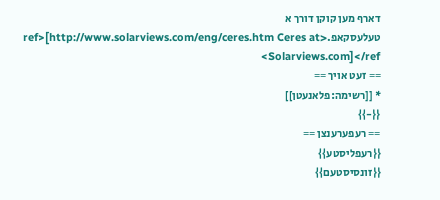דארף מען קוקן דורך א טעלעסקאפ.<ref>[http://www.solarviews.com/eng/ceres.htm Ceres at Solarviews.com]</ref>
== זעט אויך ==
* [[רשימה:פלאנעטן]]
{{-}}
== רעפערענצן ==
{{רעפליסטע}}
{{זונסיסטעם}}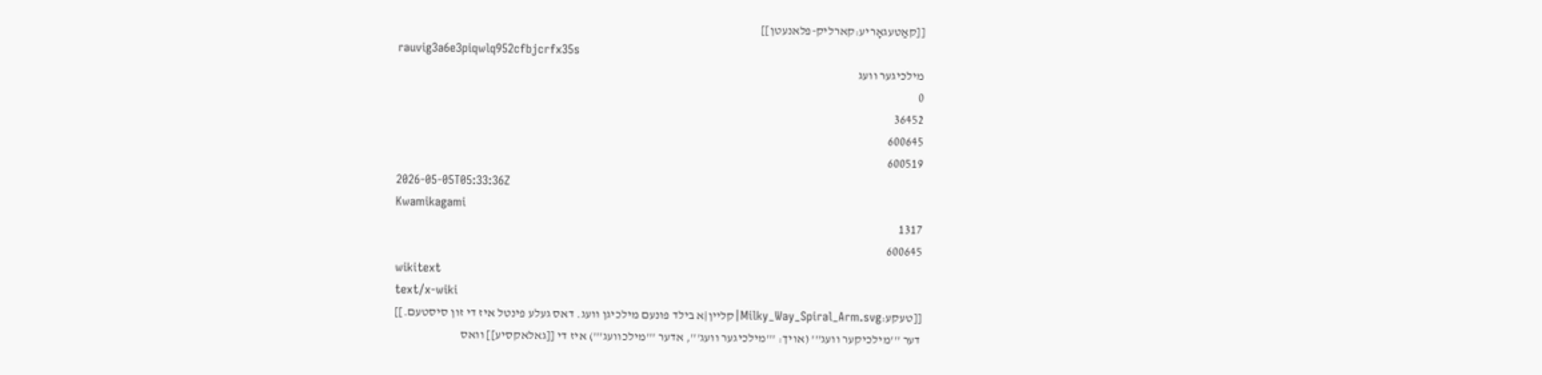[[קאַטעגאָריע:קארליק-פלאנעטן]]
rauvig3a6e3piqwlq952cfbjcrfx35s
מילכיגער וועג
0
36452
600645
600519
2026-05-05T05:33:36Z
Kwamikagami
1317
600645
wikitext
text/x-wiki
[[טעקע:Milky_Way_Spiral_Arm.svg|קליין|א בילד פונעם מילכיגן וועג. דאס געלע פינטל איז די זון סיסטעם.]]
דער '''מילכיקער וועג''' (אויך: '''מילכיגער וועג''', אדער '''מילכוועג''') איז די [[גאלאקסיע]] וואס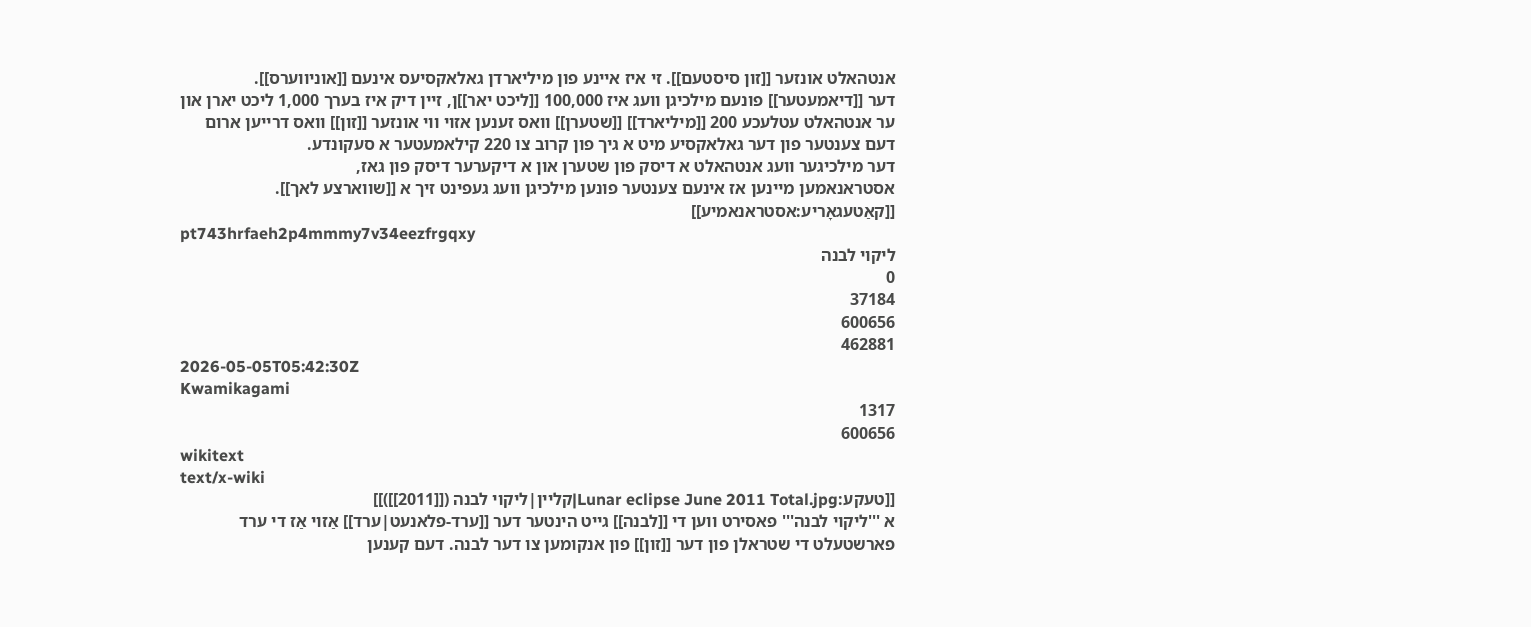אנטהאלט אונזער [[זון סיסטעם]]. זי איז איינע פון מיליארדן גאלאקסיעס אינעם [[אוניווערס]].
דער [[דיאמעטער]] פונעם מילכיגן וועג איז 100,000 [[ליכט יאר]]ן, זיין דיק איז בערך 1,000 ליכט יארן און ער אנטהאלט עטלעכע 200 [[מיליארד]] [[שטערן]] וואס זענען אזוי ווי אונזער [[זון]] וואס דרייען ארום דעם צענטער פון דער גאלאקסיע מיט א גיך פון קרוב צו 220 קילאמעטער א סעקונדע.
דער מילכיגער וועג אנטהאלט א דיסק פון שטערן און א דיקערער דיסק פון גאז,
אסטראנאמען מיינען אז אינעם צענטער פונען מילכיגן וועג געפינט זיך א [[שווארצע לאך]].
[[קאַטעגאָריע:אסטראנאמיע]]
pt743hrfaeh2p4mmmy7v34eezfrgqxy
ליקוי לבנה
0
37184
600656
462881
2026-05-05T05:42:30Z
Kwamikagami
1317
600656
wikitext
text/x-wiki
[[טעקע:Lunar eclipse June 2011 Total.jpg|קליין|ליקוי לבנה ([[2011]])]]
א '''ליקוי לבנה''' פאסירט ווען די [[לבנה]] גייט הינטער דער [[ערד-פלאנעט|ערד]] אַזוי אַז די ערד פארשטעלט די שטראלן פון דער [[זון]] פון אנקומען צו דער לבנה. דעם קענען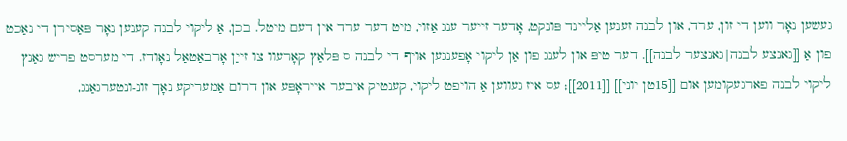געשען נאָר ווען די זון, ערד, און לבנה זענען אַליינד פּונקט, אָדער זייער ענג אַזוי, מיט דער ערד אין דעם מיטל. בכן, אַ ליקוי לבנה קענען נאָר פּאַסירן די נאַכט פון אַ [[גאנצע לבנה|גאנצער לבנה]]. דער טיפּ און לענג פון אַן ליקוי אָפענגען אויף די לבנה ס פּלאַץ קאָרעוו צו זייַן אָרבאַטאַל נאָודז. די מערסט פריש גאַנץ ליקוי לבנה פארגעקומען אום [[15טן יוני]] [[2011]]; עס איז געווען אַ הויפט ליקוי, קענטיק איבער אייראָפּע און דרום אַמעריקע נאָך זונ-ונטערגאַנג,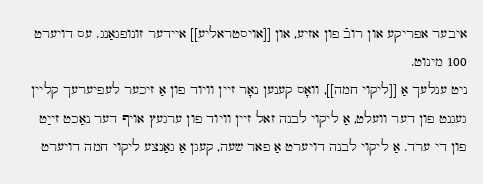איבער אפריקע און רובֿ פון אזיע, און [[אויסטראליע]] איידער זונופגאַנג. עס דויערט 100 מינוט.
ניט ענלעך אַ [[ליקוי חמה]], וואָס קענען נאָר זיין וויוד פון אַ זיכער לעפיערעך קליין געגנט פון דער וועלט, אַ ליקוי לבנה זאל זיין וויוד פון ערגעץ אויף דער נאַכט זייַט פון די ערד. אַ ליקוי לבנה דויערט אַ פאר שעה, קעגן אַ גאַנצע ליקוי חמה דויערט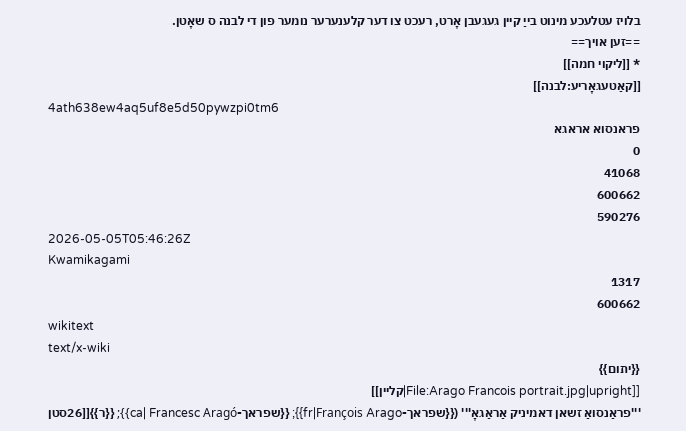בלויז עטלעכע מינוט בייַ קיין געגעבן אָרט, רעכט צו דער קלענערער נומער פון די לבנה ס שאָטן.
==זען אויך==
* [[ליקוי חמה]]
[[קאַטעגאָריע:לבנה]]
4ath638ew4aq5uf8e5d50pywzpi0tm6
פראנסוא אראגא
0
41068
600662
590276
2026-05-05T05:46:26Z
Kwamikagami
1317
600662
wikitext
text/x-wiki
{{יתום}}
[[File:Arago Francois portrait.jpg|upright|קליין]]
'''פראַנסואַ זשאן דאמיניק אַראַגאָ''' ({{שפראך-fr|François Arago}}; {{שפראך-ca| Francesc Aragó}}; {{ר}}[[26סטן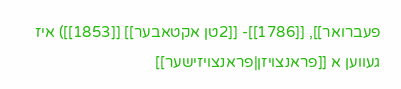פעברואר]], [[1786]]- [[2טן אקטאבער]] [[1853]]) איז געווען א [[פראנצויזן|פראנצויזישער]]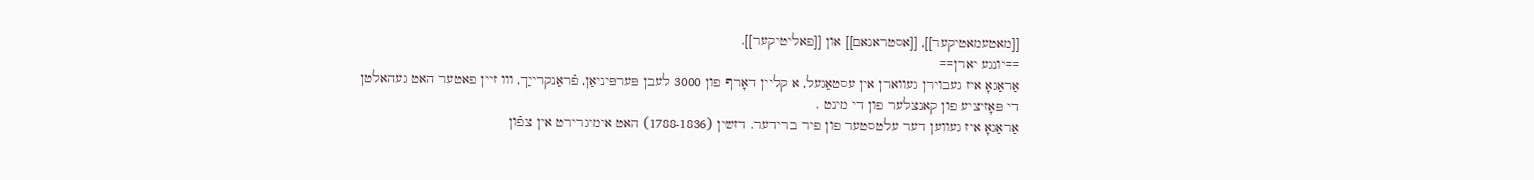[[מאטעמאטיקער]], [[אסטראנאם]] און [[פאליטיקער]].
==יונגע יארן==
אַראַגאָ איז געבוירן געווארן אין עסטאַגעל, א קליין דאָרף פון 3000 לעבן פּערפּיניאַן, פֿראַנקרייַך, ווו זיין פאטער האט געהאלטן די פּאָזיציע פון קאנצלער פון די מינט .
אַראַגאָ איז געווען דער עלטסטער פון פיר ברידער. דזשין (1788-1836) האט אימיגרירט אין צפֿון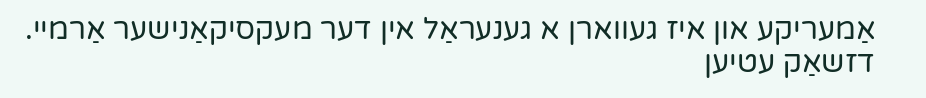אַמעריקע און איז געווארן א גענעראַל אין דער מעקסיקאַנישער אַרמיי. דזשאַק עטיען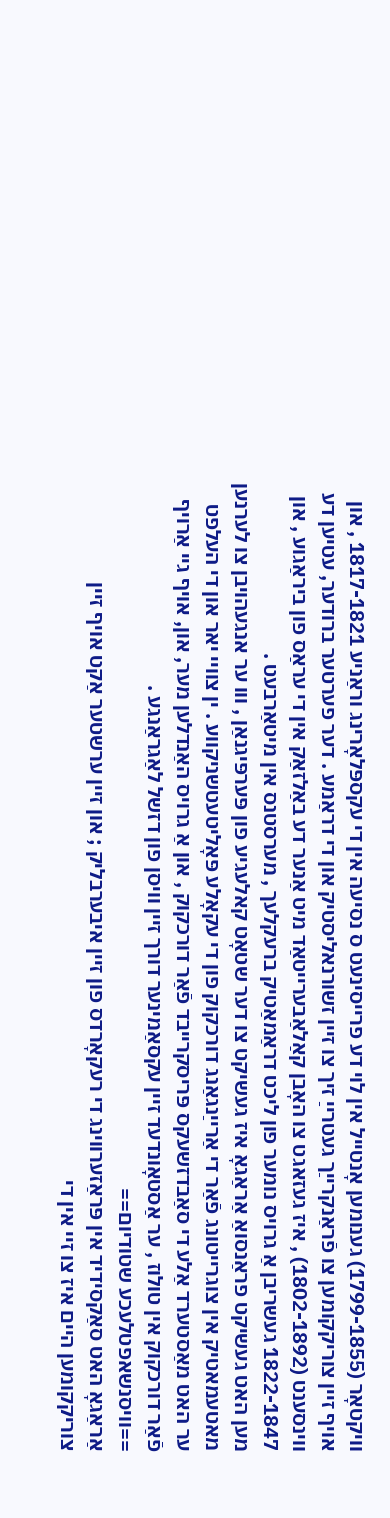וויקטאָר (1799-1855) גענומען אָנטייל אין לוי דע פרייסינעט ס נסיעה אין די עקספּלאָרינג וראַניע 1817-1821 , און אויף זיין צוריקקומען צו פֿראַנקרייַך געטרייַ זיך צו זיין זשורנאליסטיק און די דראַמע . דער פערטער ברודער, עטיען דע ווינסענט (1802-1892) , איז געזאגט צו האָבן קאַלאַבערייטאַד מיט אַנער דע באַלזאַק אין די עראַס פון ביראַגוע , און 1822-1847 געשריבן אַ גרויס נומער פון ליכט דראַמאַטיק ברעקלעך , מערסטנס אין מיטאַרבעט .
מען האט געשיקט פראַנסואַ אַראַגאָ איז געשיקט צו דער שטאָט קאלעגיע פון פּערפּיגנאַן , ווו ער אנגעהויבן צו לערנען מאטעמאטיק אין צוגרייטונג פֿאַר די אַרייַנגאַנג דורכקוק פון די עקאָלע פּאָליטעטשניקווע . ין צוויי יאר און די העלפט ער האט מאַסטערד אַלע די סאַבדזשעקס פּריסקרייבד פֿאַר דורכקוק , און אַ גרויס האַנדלען מער, און, אויף גיי אַרויף פֿאַר דורכקוק אין טולוז , ער אַסטאָונדעד זיין עקסאַמינער דורך זיין וויסן פון דזשל לאַגראַנגע .
==וויסנשאפטלעכע שטודיום==
אַראַגאָ האט סאַקסידיד אין פּראַזערווינג די רעקאָרדס פון זיין איבערבליק ; און זיין ערשטער אַקט אויף זיין צוריקקומען היים איז צו זיי אין די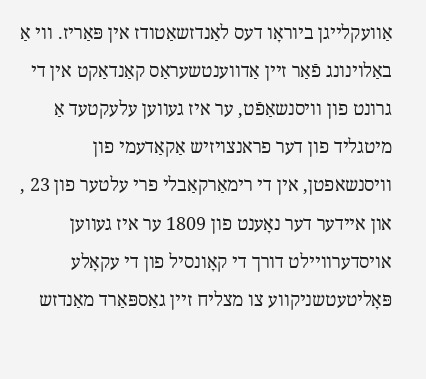אַוועקלייגן ביוראָו דעס לאַנדזשאַטודז אין פּאַריז. ווי אַ באַלוינונג פֿאַר זיין אַדווענטשעראַס קאַנדאַקט אין די גרונט פון וויסנשאַפֿט, ער איז געווען עלעקטעד אַ מיטגליד פון דער פראנצויזיש אַקאַדעמי פון וויסנשאפטן, אין די רימאַרקאַבלי פרי עלטער פון 23 , און איידער דער נאָענט פון 1809 ער איז געווען אויסדערוויילט דורך די קאָונסיל פון די עקאָלע פּאָליטעטשניקווע צו מצליח זיין גאַספּאַרד מאַנדזש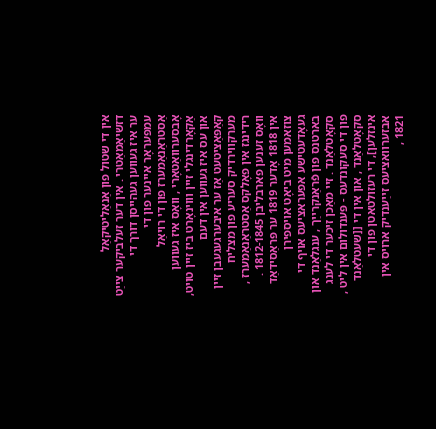אין די שטול פון אַנאַליטיקאַל דזשיאַמאַטרי . אין דער זעלביקער צייַט ער איז געווען געהייסן דורך די עמפּעראָר איינער פון די אַסטראַנאַמערז פון די רויאַל אָבסערוואַטאָרי , וואָס איז געווען אַקאָרדינגלי זיין וווינאָרט ביז זיין טויט, און עס איז געווען אין דעם קאַפּאַציטעט אַז ער איבערגעגעבן זיין מערקווירדיק סעריע פון מצליח רידינגז אין פאָלקס אַסטראַנאַמערז , וואָס זענען פארבליבן 1812-1845 .
אין 1818 אָדער 1819 ער פּראַסידאַד צוזאמען מיט ביאָט אויספירן געאָדעטישע אפעראציעס אויף די בארטנס פון פֿראַנקרייַך , ענגלאַנד און סקאָטלאַנד . זיי מאַכן זיכער די לענג פון די סעקונדעס - פּענדולום אין ליט , סקאָטלאַנד , און אין די [[שעטלאַנד אינזלען], די רעזולטאטן פון די אבזערוואציעס זייַענדיק ארויס אין 1821 ,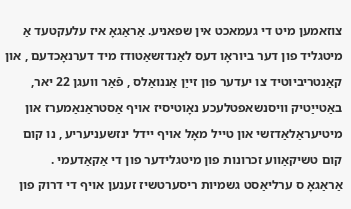צוזאמען מיט די געמאכט אין שפאניע. אַראַגאָ איז עלעקטעד אַ מיטגליד פון דער ביוראָו דעס לאַנדזשאַטודז מיד דערנאָכדעם , און קאַנטריביוטיד צו יעדער פון זייַן אַננואַלס , פֿאַר וועגן 22 יאר, באַטייַטיק וויסנשאפטלעכע נאָוטיסיז אויף אַסטראַנאַמערז און מיטיעראַלאַדזשי און טייל מאָל אויף יידל ינזשעניעריע , נו קום קום טשיקאַווע זכרונות פון מיטגלידער פון די אַקאַדעמי .
אַראַגאָ ס ערליאַסט גשמיות ריסערטשיז זענען אויף די דרוק פון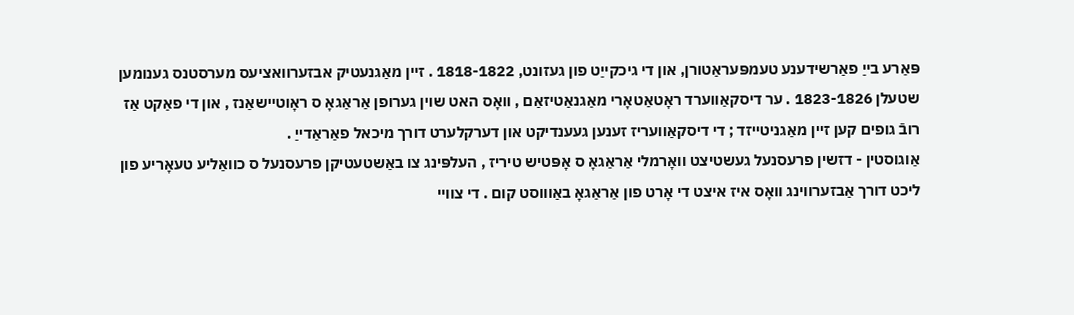פּאַרע בייַ פאַרשידענע טעמפּעראַטורן, און די גיכקייַט פון געזונט, 1818-1822 . זיין מאַגנעטיק אבזערוואציעס מערסטנס גענומען שטעלן 1823-1826 . ער דיסקאַווערד ראָטאַטאָרי מאַגנאַטיזאַם , וואָס האט שוין גערופן אַראַגאָ ס ראָוטיישאַנז , און די פאַקט אַז רובֿ גופים קען זיין מאַגניטייזד ; די דיסקאַוועריז זענען געענדיקט און דערקלערט דורך מיכאל פאַראַדייַ .
אַוגוסטין - דזשין פרעסנעל געשטיצט וואָרמלי אַראַגאָ ס אָפּטיש טיריז , העלפּינג צו באַשטעטיקן פרעסנעל ס כוואַליע טעאָריע פון ליכט דורך אַבזערווינג וואָס איז איצט די אָרט פון אַראַגאָ באַוווסט קום . די צוויי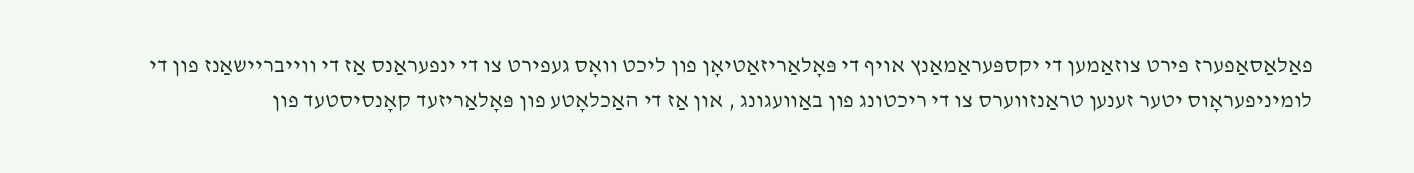פאַלאַסאַפערז פירט צוזאַמען די יקספּעראַמאַנץ אויף די פּאָלאַריזאַטיאָן פון ליכט וואָס געפירט צו די ינפעראַנס אַז די ווייבריישאַנז פון די לומיניפעראָוס יטער זענען טראַנזווערס צו די ריכטונג פון באַוועגונג , און אַז די האַכלאָטע פון פּאָלאַריזעד קאָנסיסטעד פון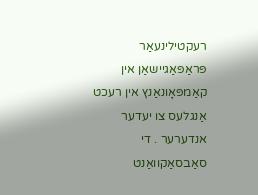רעקטילינעאַר פּראַפּאַגיישאַן אין קאַמפּאָונאַנץ אין רעכט אַנגלעס צו יעדער אנדערער . די סאַבסאַקוואַנט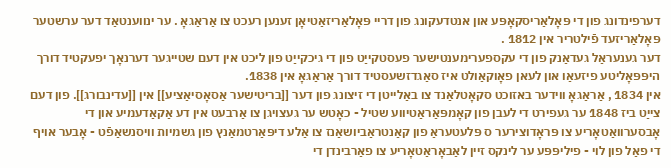דערפינדונג פון די פּאָלאַריסקאָפּע און אנטדעקונג פון דריי פּאָלאַריזאַטיאָן זענען רעכט צו אַראַגאָ . ער ינווענטאַד דער ערשטער פּאָלאַריזעד פֿילטריר אין 1812 .
דער גענעראַל געדאַנק פון די עקספערימענטישער פעסטקייַט פון די גיכקייַט פון ליכט אין דעם שטייגער דערנאָך יפעקטיד דורך היפּפּאָליטע פיזעאַו און לעאן פאָוקאַולט איז סאַגדזשעסטיד דורך אַראַגאָ אין 1838.
אין 1834 , אַראַגאָ ווידער באזוכט סקאָטלאַנד צו באַלייטן די זיצונג פון דער [[בריטישער אַסאָסיאַציע]] אין [[עדינבורג]]. פון דעם צייַט ביז 1848 ער געפירט די לעבן פון קאָמפּאַראַטיווע שטיל - כאָטש ער געצויגן צו אַרבעט אין דע אַקאַדעמיע און די אָבסערוואַטאָריע צו פּראָדוצירער ס פּלעטעראַ פון קאַנטראַביושאַנז צו אַלע דיפּאַרטמאַנץ פון גשמיות וויסנשאַפֿט - אָבער אויף די פאַל פון לוי - פיליפּפּע ער לינקס זיין לאַבאָראַטאָריע צו פאַרבינדן די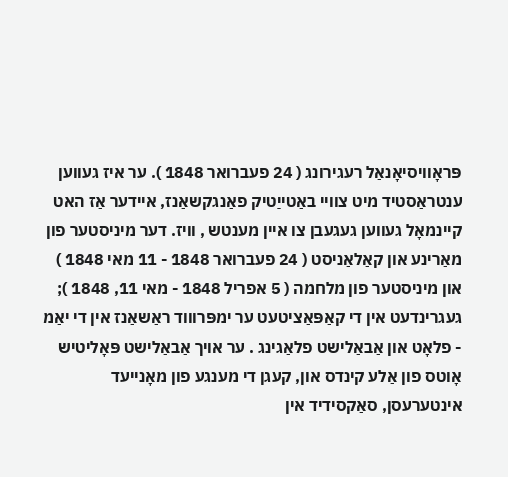פּראָוויסיאָנאַל רעגירונג ( 24 פעברואר 1848 ). ער איז געווען ענטראַסטיד מיט צוויי באַטייַטיק פאַנגקשאַנז, איידער אַז האט קיינמאָל געווען געגעבן צו איין מענטש , וויז. דער מיניסטער פון מאַרינע און קאַלאַניסט ( 24 פעברואר 1848 - 11 מאי 1848 ) און מיניסטער פון מלחמה ( 5 אפריל 1848 - מאי 11, 1848 ); געגרינדעט אין די קאַפּאַציטעט ער ימפּרוווד ראַשאַנז אין די יאַמ - פלאָט און אַבאַלישט פלאַגינג . ער אויך אַבאַלישט פּאָליטיש אָוטס פון אַלע קינדס און, קעגן די מענגע פון מאָנייעד אינטערעסן, סאַקסידיד אין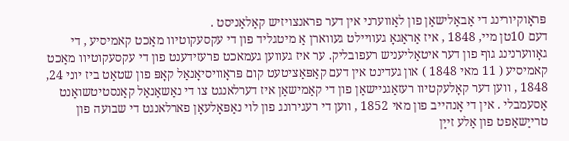פּראָוקיורינג די אַבאַלישאַן פון לאַווערני אין דער פראנצויזיש קאַלאַניסט .
דעם 10טן מיי, 1848 , איז אַראַגאָ געוויילט געווארן אַ מיטגליד פון די עקסעקוטיוו מאַכט קאמיסיע , די גאָווערנינג גוף פון דער איטאַליעניש רעפובליק. ער איז געווען געמאכט פרעזידענט פון די עקסעקוטיוו מאַכט קאמיסיע ( 11 מאי 1848 ) און געדינט אין דעם קאַפּאַציטעט קום פּראָוויסיאָנאַל קאָפּ פון שטאַט ביז יוני 24, 1848 , ווען דער קאָלעקטיוו רעזאַגניישאַן פון די קאַמישאַן איז דערלאנגט צו די נאַשאַנאַל קאַנסטיטשואַנט אַסעמבלי . אין די אָנהייב פון מאי 1852 , ווען די רעגירונג פון לוי נאַפּאָלעאָן פארלאנגט די שבועה פון טרייַשאַפט פון אַלע זייַן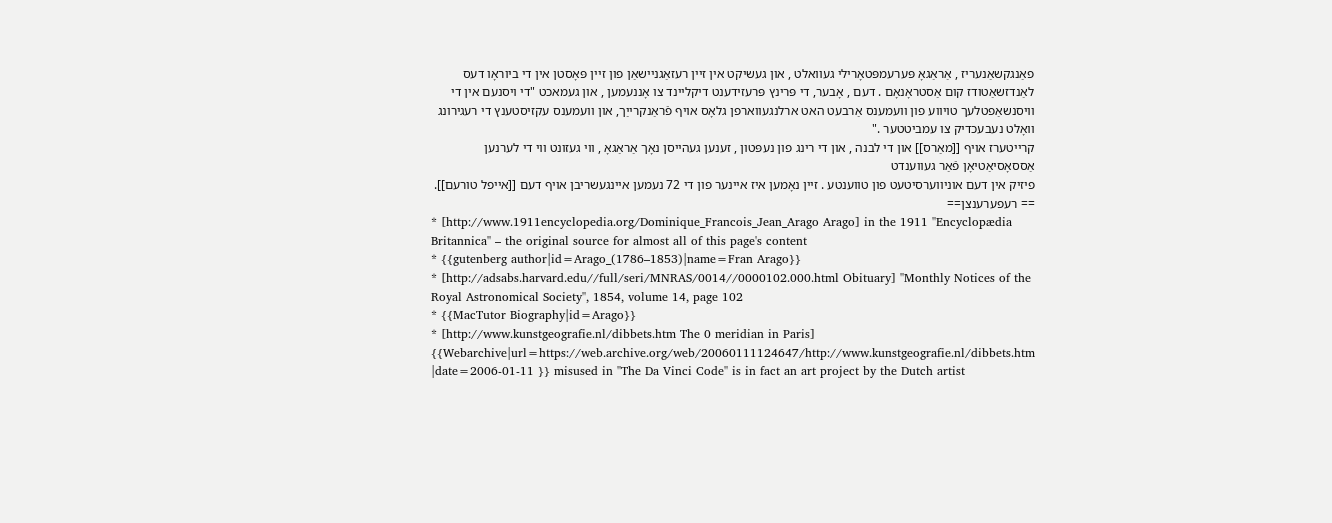פאַנגקשאַנעריז , אַראַגאָ פּערעמפּטאָרילי געוואלט , און געשיקט אין זיין רעזאַגניישאַן פון זיין פּאָסטן אין די ביוראָו דעס לאַנדזשאַטודז קום אַסטראָנאָם . דעם , אָבער, די פּרינץ פּרעזידענט דיקליינד צו אָננעמען , און געמאכט "די ויסנעם אין די וויסנשאַפטלעך טויווע פון וועמענס אַרבעט האט ארלנגעווארפן גלאָס אויף פֿראַנקרייַך, און וועמענס עקזיסטענץ די רעגירונג וואָלט נעבעכדיק צו עמביטטער ."
קרייטערז אויף [[מאַרס]] און די לבנה , און די רינג פון נעפּטון , זענען געהייסן נאָך אַראַגאָ , ווי געזונט ווי די לערנען אַססאָסיאַטיאָן פֿאַר געווענדט
פיזיק אין דעם אוניווערסיטעט פון טווענטע . זיין נאָמען איז איינער פון די 72 נעמען איינגעשריבן אויף דעם [[אייפל טורעם]].
== רעפערענצן==
* [http://www.1911encyclopedia.org/Dominique_Francois_Jean_Arago Arago] in the 1911 ''Encyclopædia Britannica'' – the original source for almost all of this page's content
* {{gutenberg author|id=Arago_(1786–1853)|name=Fran Arago}}
* [http://adsabs.harvard.edu//full/seri/MNRAS/0014//0000102.000.html Obituary] ''Monthly Notices of the Royal Astronomical Society'', 1854, volume 14, page 102
* {{MacTutor Biography|id=Arago}}
* [http://www.kunstgeografie.nl/dibbets.htm The 0 meridian in Paris] {{Webarchive|url=https://web.archive.org/web/20060111124647/http://www.kunstgeografie.nl/dibbets.htm |date=2006-01-11 }} misused in ''The Da Vinci Code'' is in fact an art project by the Dutch artist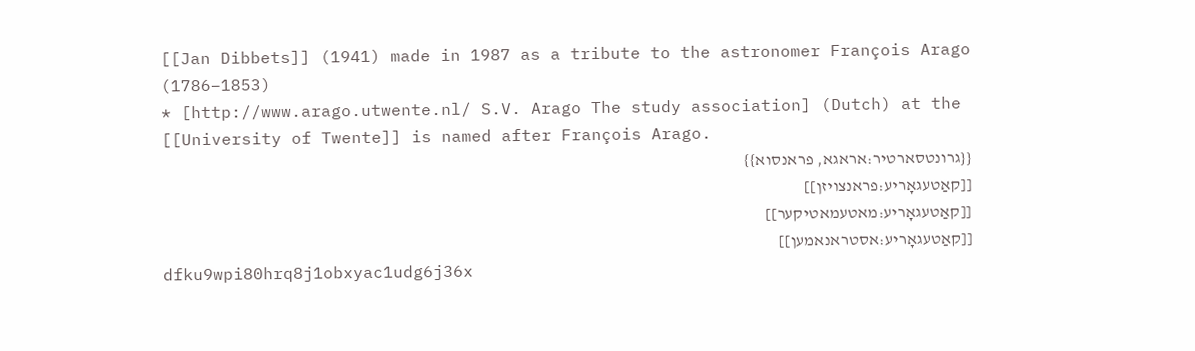[[Jan Dibbets]] (1941) made in 1987 as a tribute to the astronomer François Arago (1786–1853)
* [http://www.arago.utwente.nl/ S.V. Arago The study association] (Dutch) at the [[University of Twente]] is named after François Arago.
{{גרונטסארטיר:אראגא, פראנסוא}}
[[קאַטעגאָריע:פראנצויזן]]
[[קאַטעגאָריע:מאטעמאטיקער]]
[[קאַטעגאָריע:אסטראנאמען]]
dfku9wpi80hrq8j1obxyac1udg6j36x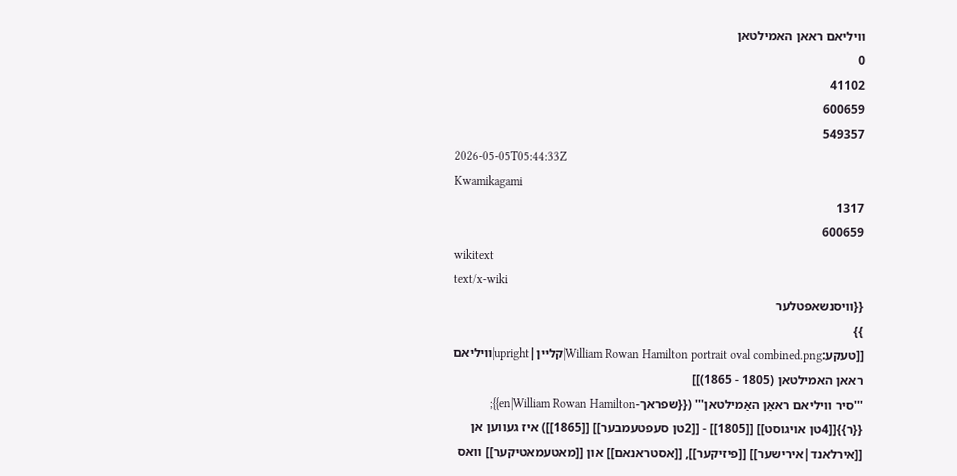וויליאם ראאן האמילטאן
0
41102
600659
549357
2026-05-05T05:44:33Z
Kwamikagami
1317
600659
wikitext
text/x-wiki
{{וויסנשאפטלער
}}
[[טעקע:William Rowan Hamilton portrait oval combined.png|קליין|upright|וויליאם ראאן האמילטאן (1805 - 1865)]]
'''סיר וויליאם ראאַן האַמילטאן''' ({{שפראך-en|William Rowan Hamilton}}; {{ר}}[[4טן אויגוסט]] [[1805]] - [[2טן סעפטעמבער]] [[1865]]) איז געווען אן [[אירלאנד|אירישער]] [[פיזיקער]], [[אסטראנאם]] און [[מאטעמאטיקער]] וואס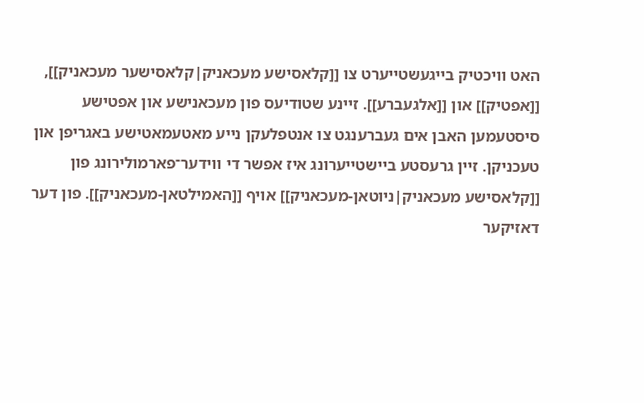האט וויכטיק בייגעשטייערט צו [[קלאסישע מעכאניק|קלאסישער מעכאניק]], [[אפטיק]] און [[אלגעברע]]. זיינע שטודיעס פון מעכאנישע און אפטישע סיסטעמען האבן אים געברענגט צו אנטפלעקן נייע מאטעמאטישע באגריפן און טעכניקן. זיין גרעסטע ביישטייערונג איז אפשר די ווידער־פארמולירונג פון [[קלאסישע מעכאניק|ניוטאן-מעכאניק]] אויף [[האמילטאן-מעכאניק]]. פון דער דאזיקער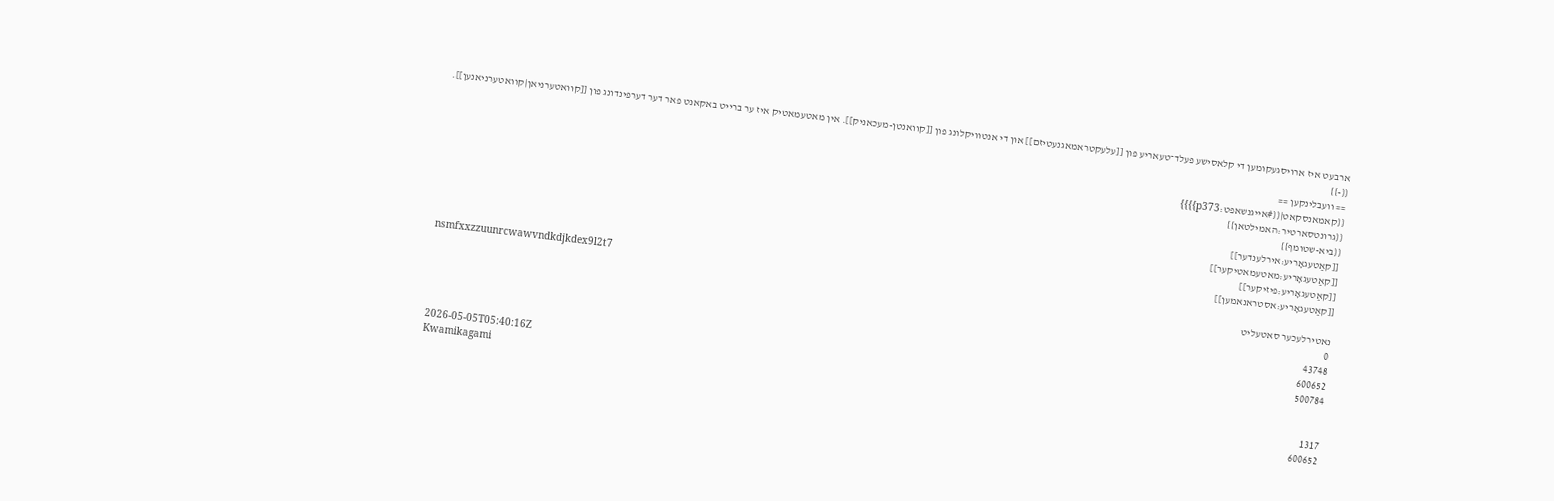ארבעט איז ארויסגעקומען די קלאסישע פעלד־טעאריע פון [[עלעקטראמאגנעטיזם]] און די אנטוויקלונג פון [[קוואנטן-מעכאניק]]. אין מאטעמאטיק איז ער ברייט באקאנט פאר דער דערפינדונג פון [[קוואטערניאן|קוואטערניאנען]].
{{-}}
== וועבלינקען ==
{{קאמאנסקאט|{{#אייגנשאפט:p373}}}}
{{גרונטסארטיר:האמילטאן}}
{{ביא-שטומף}}
[[קאַטעגאָריע:אירלענדער]]
[[קאַטעגאָריע:מאטעמאטיקער]]
[[קאַטעגאָריע:פיזיקער]]
[[קאַטעגאָריע:אסטראנאמען]]
nsmfxxzzuunrcwawvndkdjkdex9l2t7
נאטירלעכער סאטעליט
0
43748
600652
500784
2026-05-05T05:40:16Z
Kwamikagami
1317
600652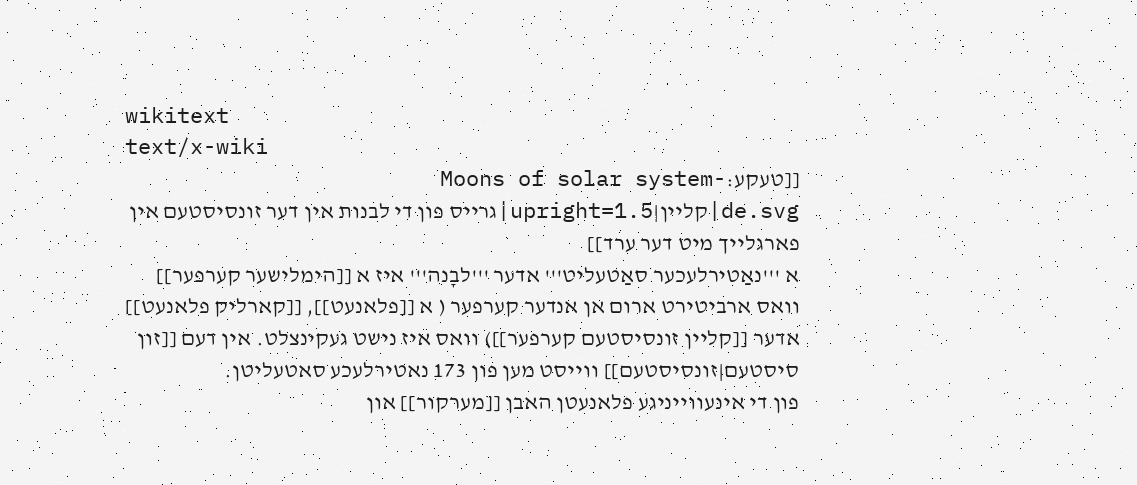wikitext
text/x-wiki
[[טעקע:Moons of solar system-de.svg|קליין|upright=1.5|גרייס פון די לבנות אין דער זונסיסטעם אין פארגלייך מיט דער ערד]]
א '''נאַטירלעכער סאַטעליט''' אדער '''לבָנה''' איז א [[הימלישער קערפער]] וואס ארביטירט ארום אן אנדער קערפער ( א [[פלאנעט]], [[קארליק פלאנעט]] אדער [[קליין זונסיסטעם קערפער]]) וואס איז נישט געקינצלט. אין דעם [[זון סיסטעם|זונסיסטעם]] ווייסט מען פון 173 נאטירלעכע סאטעליטן.
פון די אינעווייניגע פלאנעטן האבן [[מערקור]] און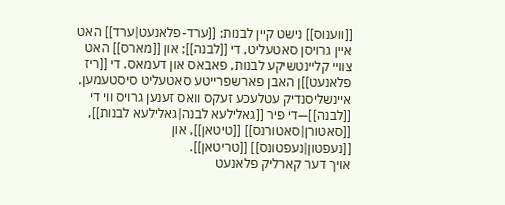[[ווענוס]] נישט קיין לבנות; [[ערד-פלאנעט|ערד]] האט איין גרויסן סאטעליט, די [[לבנה]]; און [[מארס]] האט צוויי קליינטשיקע לבנות, פאבאס און דעמאס. די [[ריז פלאנעט]]ן האבן פארשפרייטע סאטעליט סיסטעמען, איינשליסנדיק עטלעכע זעקס וואס זענען גרויס ווי די [[לבנה]]—די פיר [[גאלילעא לבנה|גאלילעא לבנות]], [[סאטורן|סאטורנס]] [[טיטאן]], און [[נעפטון|נעפטונס]] [[טריטאן]].
אויך דער קארליק פלאנעט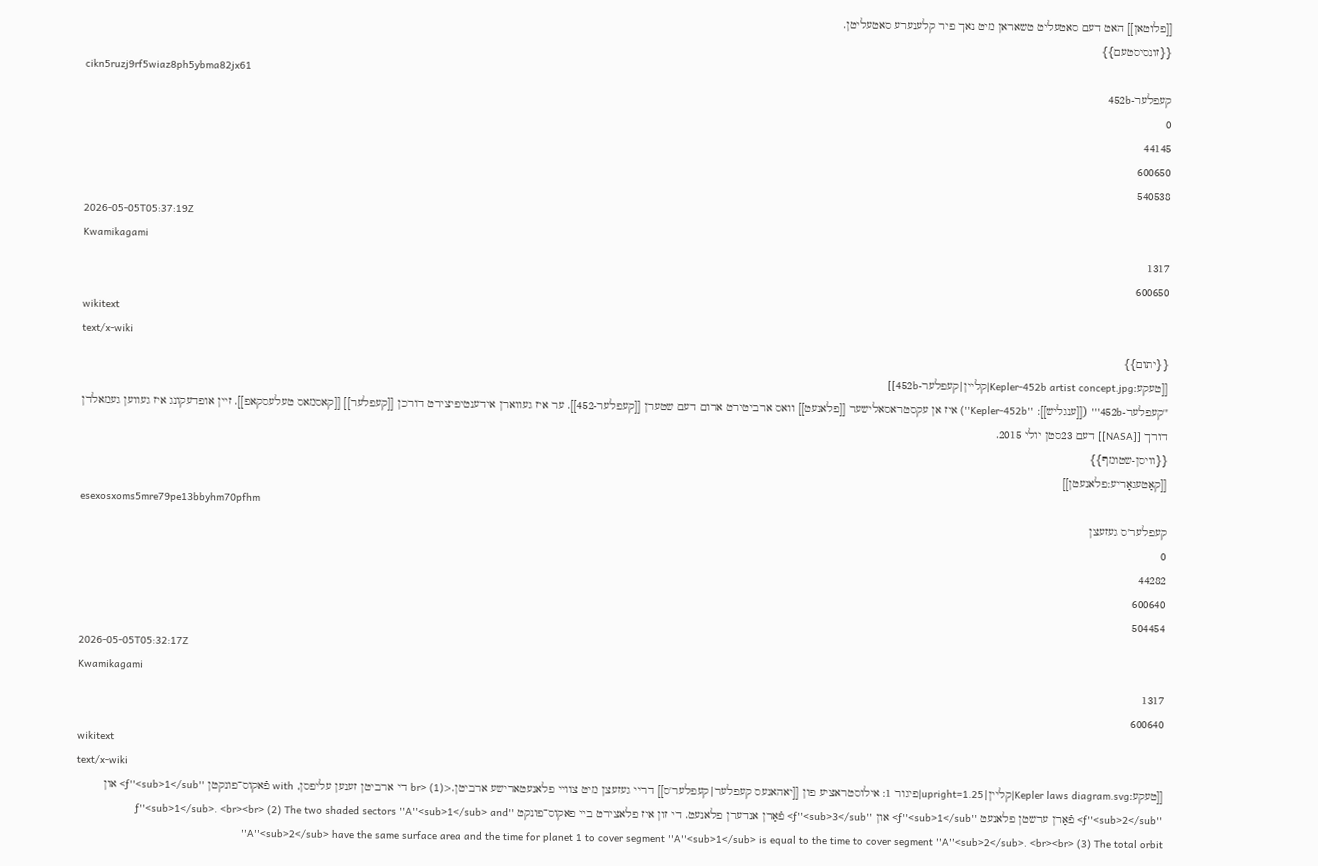[[פלוטאן]] האט דעם סאטעליט טשאראן מיט נאך פיר קלענערע סאטעליטן.
{{זונסיסטעם}}
cikn5ruzj9rf5wiaz8ph5ybma82jx61
קעפלער-452b
0
44145
600650
540538
2026-05-05T05:37:19Z
Kwamikagami
1317
600650
wikitext
text/x-wiki
{{יתום}}
[[טעקע:Kepler-452b artist concept.jpg|קליין|קעפלער-452b]]
'''קעפלער-452b''' ([[ענגליש]]: ''Kepler-452b'') איז אן עקסטראסאלישער [[פלאנעט]] וואס ארביטירט ארום דעם שטערן [[קעפלער-452]]. ער איז געווארן אידענטיפיצירט דורכן [[קעפלער]] [[קאסמאס טעלעסקאפ]]. זיין אופדעקונג איז געווען געמאלדן דורך [[NASA]] דעם 23סטן יולי 2015.
{{וויסן-שטומף}}
[[קאַטעגאָריע:פלאנעטן]]
esexosxoms5mre79pe13bbyhm70pfhm
קעפלער'ס געזעצן
0
44282
600640
504454
2026-05-05T05:32:17Z
Kwamikagami
1317
600640
wikitext
text/x-wiki
[[טעקע:Kepler laws diagram.svg|קליין|upright=1.25|פיגור 1: אילוסטראציע פון [[יאהאנעס קעפלער|קעפלער'ס]] דריי געזעצן מיט צוויי פלאנעטארישע ארביטן.<br> (1) די ארביטן זענען עליפסן, with פֿאקוס־פונקטן ''ƒ''<sub>1</sub> און ''ƒ''<sub>2</sub> פֿאַרן ערשטן פלאנעט ''ƒ''<sub>1</sub> און ''ƒ''<sub>3</sub> פֿאַרן אנדערן פלאנעט. די זון איז פלאצירט ביי פאקוס־פונקט ''ƒ''<sub>1</sub>. <br><br> (2) The two shaded sectors ''A''<sub>1</sub> and ''A''<sub>2</sub> have the same surface area and the time for planet 1 to cover segment ''A''<sub>1</sub> is equal to the time to cover segment ''A''<sub>2</sub>. <br><br> (3) The total orbit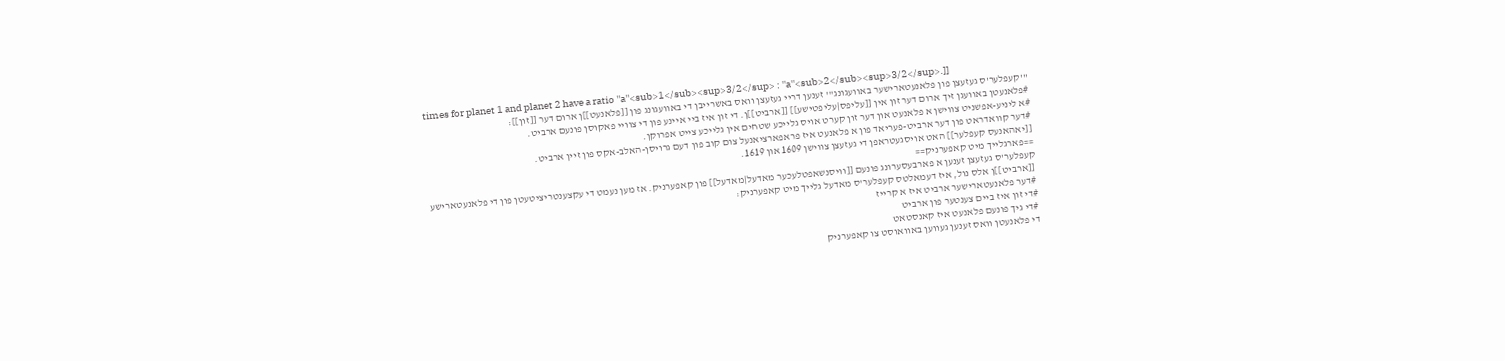times for planet 1 and planet 2 have a ratio ''a''<sub>1</sub><sup>3/2</sup> : ''a''<sub>2</sub><sup>3/2</sup>.]]
'''קעפלער'ס געזעצן פון פלאנעטארישער באוועגונג''' זענען דריי געזעצן וואס באשרייבן די באוועגונג פון [[פלאנעט]]ן ארום דער [[זון]]:
#פלאנעטן באוועגן זיך ארום דער זון אין [[עליפס|עליפטישע]] [[ארביט]]ן. די זון איז ביי איינע פון די צוויי פאקוסן פונעם ארביט.
#א ליניע-אפשניט צווישן א פלאנעט און דער זון קערט אויס גלייכע שטחים אין גלייכע צייט אפרוקן.
#דער קוואדראט פון דער ארביט-פעריאד פון א פלאנעט איז פראפארציאנעל צום קוב פון דעם גרויסן-האלב-אקס פון זיין ארביט.
[[יאהאנעס קעפלער]] האט אויסגעטראפן די געזעצן צווישן 1609 און 1619.
==פארגלייך מיט קאפערניק==
קעפלער'ס געזעצן זענען א פארבעסערונג פונעם [[וויסנשאפטלעכער מאדעל|מאדעל]] פון קאפערניק. אז מען נעמט די עקצענטריציטעטן פון די פלאנעטארישע [[ארביט]]ן אלס נול, איז דעמאלטס קעפלער'ס מאדעל גלייך מיט קאפערניק:
#דער פלאנעטארישער ארביט איז א קרייז
#די זון איז ביים צענטער פון ארביט
#די גיך פונעם פלאנעט איז קאנסטאט
די פלאנעטן וואס זענען געווען באוואוסט צו קאפערניק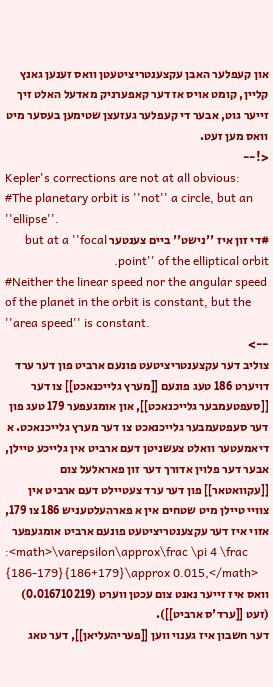און קעפלער האבן עקצענטריציטעטן וואס זענען גאנץ קליין, קומט אויס אז דער קאפערניק מאדעל האלט זיך זייער גוט, אבער די קעפלער געזעצן שטימען בעסער מיט וואס מען זעט.
<!--
Kepler's corrections are not at all obvious:
#The planetary orbit is ''not'' a circle, but an ''ellipse''.
#די זון איז ''נישט'' ביים צענטער but at a ''focal point'' of the elliptical orbit.
#Neither the linear speed nor the angular speed of the planet in the orbit is constant, but the ''area speed'' is constant.
-->
צוליב דער עקצענטריציטעט פונעם ארביט פון דער ערד דויערט 186 טעג פונעם [[מערץ גלייכנאכט]] צו דער [[סעפטעמבער גלייכנאכט]], און אומגעפער 179 טעג פון דער סעפטעמבער גלייכנאכט צו דער מערץ גלייכנאכט. א דיאמעטער וואלט צעשניטן דעם ארביט אין גלייכע טיילן, אבער דער פלוין אדורך דער זון פאראלעל צום [[עקוואטאר]] פון דער ערד צעטיילט דעם ארביט אין צוויי טיילן מיט שטחים אין א פארהעלטעניש 186 צו 179, אזוי איז דער עקצענטריציטעט פונעם ארביט אומגעפער
:<math>\varepsilon\approx\frac \pi 4 \frac {186-179}{186+179}\approx 0.015,</math>
וואס איז זייער נאנט צום עכטן ווערט (0.016710219) (זעט [[ערד'ס ארביט]]).
דער חשבון איז גענוי ווען [[פעריהעליאן]], דער טאג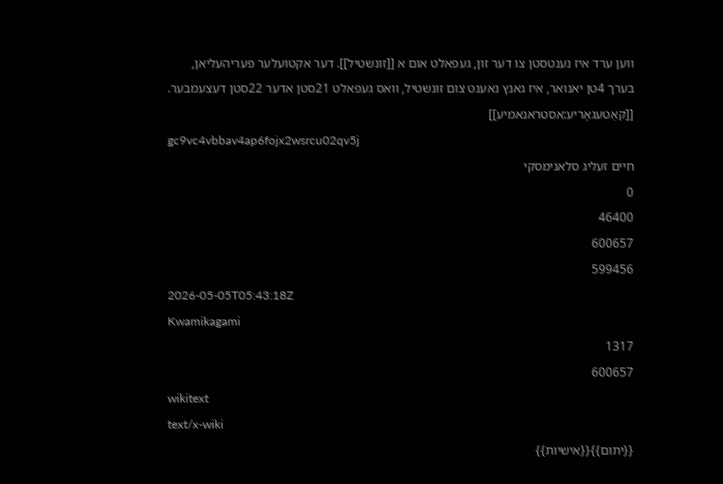ווען ערד איז נענטסטן צו דער זון, געפאלט אום א [[זונשטיל]]. דער אקטועלער פעריהעליאן, בערך 4טן יאנואר, איז גאנץ נאענט צום זונשטיל, וואס געפאלט 21סטן אדער 22סטן דעצעמבער.
[[קאַטעגאָריע:אסטראנאמיע]]
gc9vc4vbbav4ap6fojx2wsrcu02qv5j
חיים זעליג סלאנימסקי
0
46400
600657
599456
2026-05-05T05:43:18Z
Kwamikagami
1317
600657
wikitext
text/x-wiki
{{יתום}}{{אישיות}}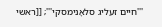'''חיים זעליג סלאָנימסקי'''; [[ראשי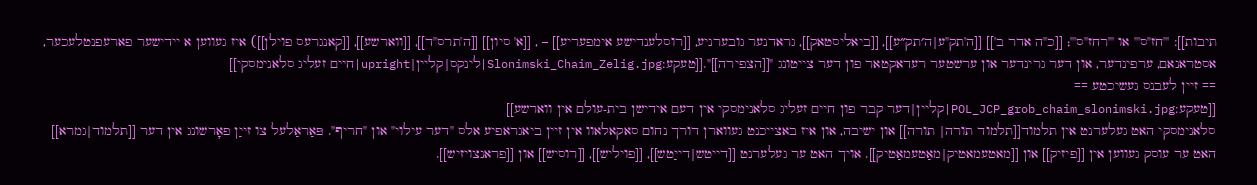תיבות]]: '''חז"ס''' או '''רחז"ס'''; [[כ"ה אדר ב']] [[ה'תק"ע|ה׳תק״ע]], [[ביאליסטאק]], גראדנער גובערניע, [[רוסלענדישע אימפעריע]] – , [[א' סיון]] [[ה'תרס"ד]], [[ווארשע]], [[קאנגרעס פוילן]]) איז געווען א יידישער פארעפנטלעכער, אסטראנאם, ערפינדער, און דער גרינדער און ערשטער רעדאקטאר פון דער צייטונג "[[הצפירה]]".[[טעקע:Slonimski_Chaim_Zelig.jpg|לינקס|קליין|upright|חיים זעליג סלאנימסקי]]
== זיין לעבנס געשיכטע ==
[[טעקע:POL_JCP_grob_chaim_slonimski.jpg|קליין|דער קבר פון חיים זעליג סלאנימסקי אין דעם אידישן בית-עולם אין ווארשע]]
סלאנימסקי האט געלערנט אין תלמוד[[תלמוד תורה| תורה]] און ישיבה, און איז באצייכנט געווארן דורך נחום סאקאלאוו אין זיין ביאגראפיע אלס "דער עילוי" און "חריף". פּאַראַלעל צו זייַן פאָרשונג אין דער [[תלמוד|גמרא]] האט ער עוסק געווען אין [[פיזיק]] און [[מאטעמאטיק|מאַטעמאַטיק]]. אויך האט ער געלערנט [[דייטש|דייַטש]], [[פויליש]], [[רוסיש]] און [[פראנצויזיש]].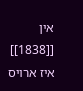אין [[1838]] איז ארויס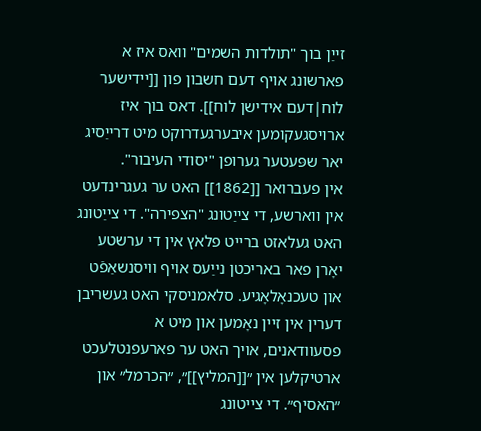זייַן בוך "תולדות השמים" וואס איז א פארשונג אויף דעם חשבון פון [[יידישער לוח|דעם אידישן לוח]]. דאס בוך איז ארויסגעקומען איבערגעדרוקט מיט דרייַסיג יאר שפּעטער גערופן "יסודי העיבור".
אין פעברואר [[1862]] האט ער געגרינדעט אין ווארשע, די צייַטונג "הצפירה". די צייַטונג האט געלאזט ברייט פלאץ אין די ערשטע יאָרן פאר באריכטן נייַעס אויף וויסנשאַפֿט און טעכנאָלאָגיע. סלאמניסקי האט געשריבן דערין אין זיין נאָמען און מיט א פסעוודאנים, אויך האט ער פארעפנטלעכט ארטיקלען אין ״[[המליץ]]״, ״הכרמל״ און ״האסיף״. די צייטונג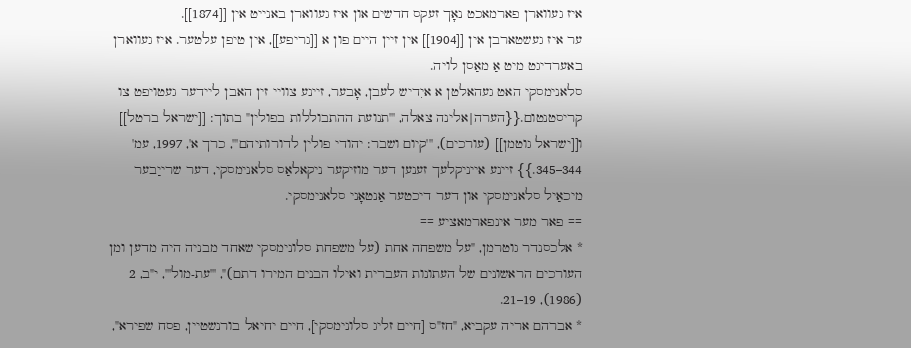איז געווארן פארמאכט נאָך זעקס חדשים און איז געווארן באנייט אין [[1874]].
ער איז געשטארבן אין [[1904]] אין זיין היים פון א [[גריפע]], אין טיפן עלטער. איז געווארן באערדיגט מיט אַ מאַסן לויה.
סלאנימסקי האט געהאלטן א איִדיש לעבן, אָבער, זיינע צוויי זין האבן ליידער געטויפט צו קריסטנטום.{{הערה|אלינה צאלה, '''תנועת ההתבוללות בפולין" בתוך: [[ישראל ברטל]] ו[[ישראל גוטמן]] (עורכים), '''קיום ושבר: יהודי פולין לדורותיהם''', כרך א', 1997, עמ' 344–345.}} זיינע אייניקלעך זענען דער מוזיקער ניקאלאַס סלאנימסקי, דער שרייַבער מיכאַיל סלאנימסקי און דער דיכטער אַנטאָני סלאנימסקי.
== פאר מער אינפארמאציע ==
* אלכסנדר גוטרמן, "על משפחה אחת (על משפחת סלונימסקי שאחד מבניה היה מדען ומן העורכים הראשונים של העתונות העברית ואילו הבנים המירו דתם)", '''עת-מול''', י"ב, 2 (1986), 19–21.
* אברהם אריה עקביא, "חז"ס [חיים זליג סלונימסקי], חיים יחיאל בורנשטיין, פסח שפירא",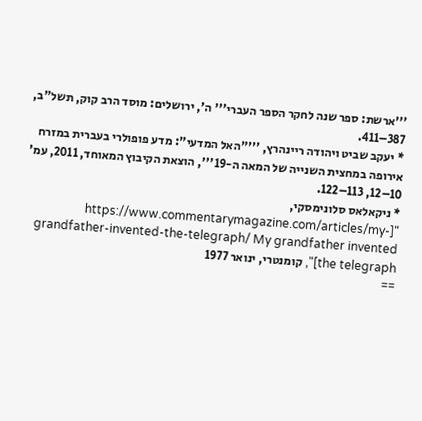'''ארשת: ספר שנה לחקר הספר העברי''' ה', ירושלים: מוסד הרב קוק, תשל"ב, 387–411.
* יעקב שביט ויהודה ריינהרץ, '''"האל המדעי": מדע פופולרי בעברית במזרח אירופה במחצית השנייה של המאה ה-19''', הוצאת הקיבוץ המאוחד, 2011, עמ' 10–12, 113–122.
* ניקאלאס סלונימסקי, "[https://www.commentarymagazine.com/articles/my-grandfather-invented-the-telegraph/ My grandfather invented the telegraph]", קומנטרי, ינואר 1977
==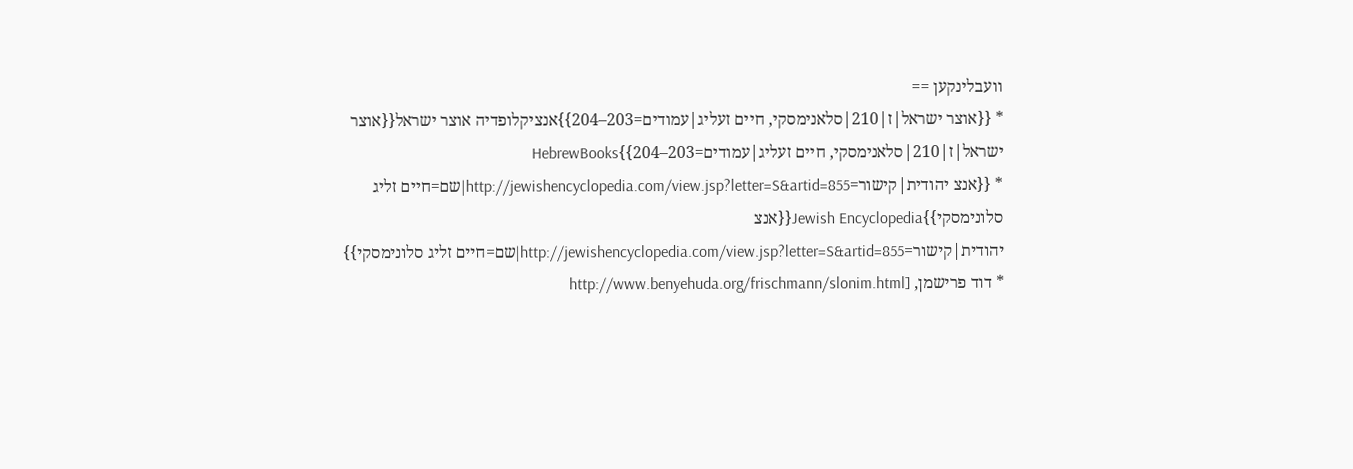וועבלינקען ==
* {{אוצר ישראל|ז|210|סלאנימסקי, חיים זעליג|עמודים=203–204}}אנציקלופדיה אוצר ישראל{{אוצר ישראל|ז|210|סלאנימסקי, חיים זעליג|עמודים=203–204}}HebrewBooks
* {{אנצ יהודית|קישור=http://jewishencyclopedia.com/view.jsp?letter=S&artid=855|שם=חיים זליג סלונימסקי}}Jewish Encyclopedia{{אנצ יהודית|קישור=http://jewishencyclopedia.com/view.jsp?letter=S&artid=855|שם=חיים זליג סלונימסקי}}
* דוד פרישמן, [http://www.benyehuda.org/frischmann/slonim.html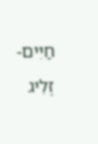חַיִּים-זֶלִיג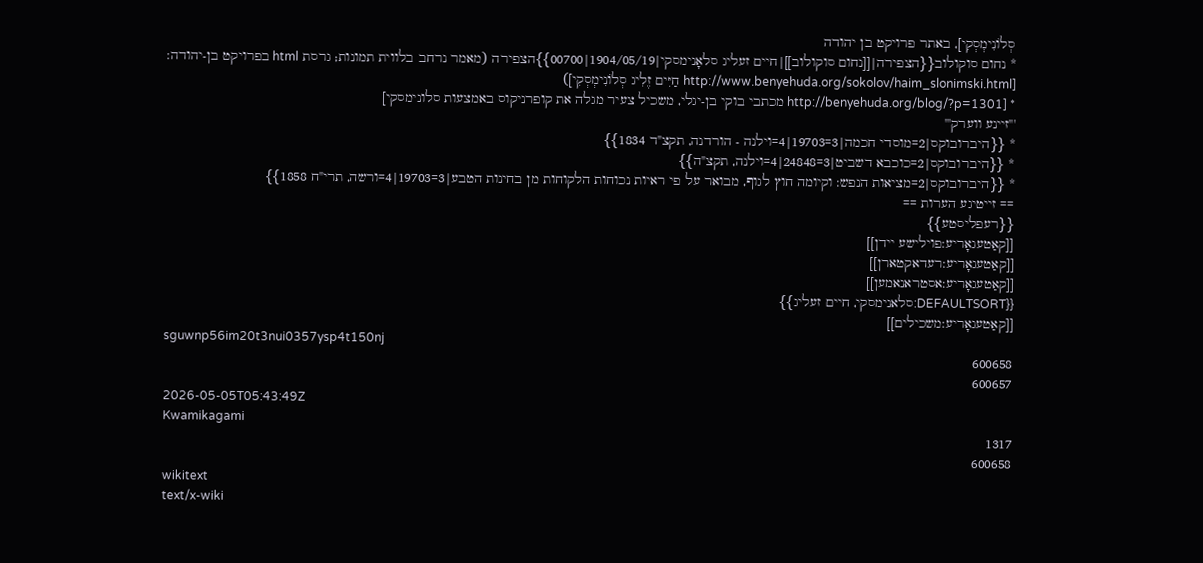סְלוֹנִימְסְקִי], באתר פרויקט בן יהודה
* נחום סוקולוב{{הצפירה|[[נחום סוקולוב]]|חיים זעליג סלאָנימסקי|1904/05/19|00700}}הצפירה (מאמר נרחב בלווית תמונות; גרסת html בפרויקט בן-יהודה: [http://www.benyehuda.org/sokolov/haim_slonimski.html חַיִּים זֶלִיג סְלוֹנִימְסְקִי])
* [http://benyehuda.org/blog/?p=1301 מכתבי בוקי בן-יגלי, משכיל צעיר מגלה את קופרניקוס באמצעות סלונימסקי]
'''זיינע ווערק'''
* {{היברובוקס|2=מוסדי חכמה|3=19703|4=וילנה - הורדנה, תקצ"ד 1834}}
* {{היברובוקס|2=כוכבא דשביט|3=24848|4=וילנה, תקצ"ה}}
* {{היברובוקס|2=מציאות הנפש: וקיומה חוץ לגוף, מבואר על פי ראיות נכוחות הלקוחות מן בחינות הטבע|3=19703|4=ורשה, תרי"ח 1858}}
== זייטיגע הערות ==
{{רעפליסטע}}
[[קאַטעגאָריע:פוילישע יידן]]
[[קאַטעגאָריע:רעדאקטארן]]
[[קאַטעגאָריע:אסטראנאמען]]
{{DEFAULTSORT:סלאנימסקי, חיים זעליג}}
[[קאַטעגאָריע:משכילים]]
sguwnp56im20t3nui0357ysp4t150nj
600658
600657
2026-05-05T05:43:49Z
Kwamikagami
1317
600658
wikitext
text/x-wiki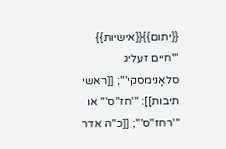{{יתום}}{{אישיות}}
'''חיים זעליג סלאָנימסקי'''; [[ראשי תיבות]]: '''חז"ס''' או '''רחז"ס'''; [[כ"ה אדר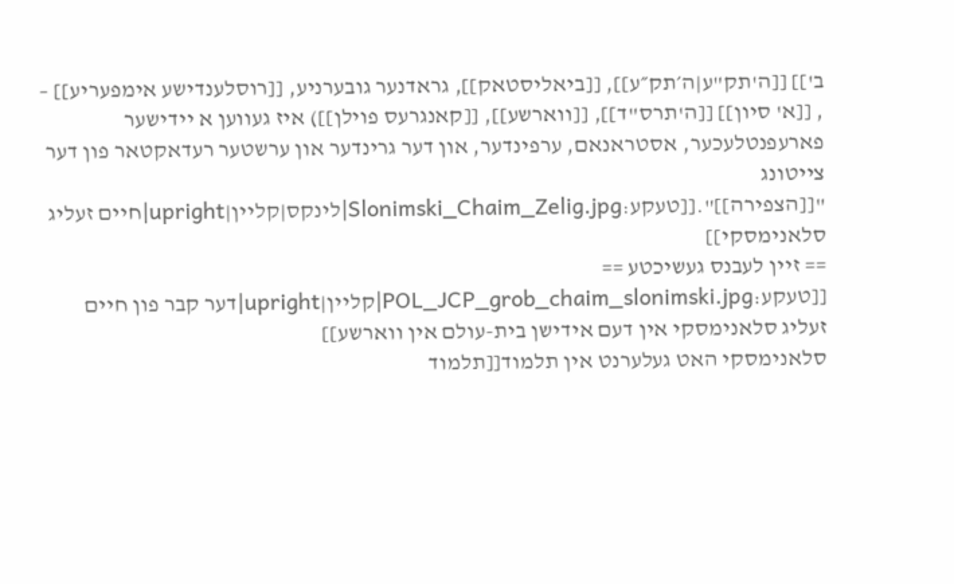ב']] [[ה'תק"ע|ה׳תק״ע]], [[ביאליסטאק]], גראדנער גובערניע, [[רוסלענדישע אימפעריע]] – , [[א' סיון]] [[ה'תרס"ד]], [[ווארשע]], [[קאנגרעס פוילן]]) איז געווען א יידישער פארעפנטלעכער, אסטראנאם, ערפינדער, און דער גרינדער און ערשטער רעדאקטאר פון דער צייטונג "[[הצפירה]]".[[טעקע:Slonimski_Chaim_Zelig.jpg|לינקס|קליין|upright|חיים זעליג סלאנימסקי]]
== זיין לעבנס געשיכטע ==
[[טעקע:POL_JCP_grob_chaim_slonimski.jpg|קליין|upright|דער קבר פון חיים זעליג סלאנימסקי אין דעם אידישן בית-עולם אין ווארשע]]
סלאנימסקי האט געלערנט אין תלמוד[[תלמוד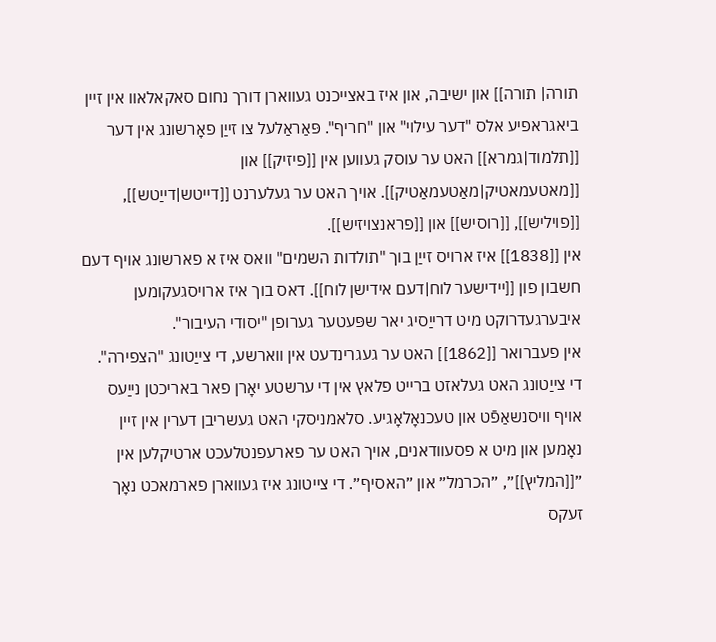תורה| תורה]] און ישיבה, און איז באצייכנט געווארן דורך נחום סאקאלאוו אין זיין ביאגראפיע אלס "דער עילוי" און "חריף". פּאַראַלעל צו זייַן פאָרשונג אין דער [[תלמוד|גמרא]] האט ער עוסק געווען אין [[פיזיק]] און [[מאטעמאטיק|מאַטעמאַטיק]]. אויך האט ער געלערנט [[דייטש|דייַטש]], [[פויליש]], [[רוסיש]] און [[פראנצויזיש]].
אין [[1838]] איז ארויס זייַן בוך "תולדות השמים" וואס איז א פארשונג אויף דעם חשבון פון [[יידישער לוח|דעם אידישן לוח]]. דאס בוך איז ארויסגעקומען איבערגעדרוקט מיט דרייַסיג יאר שפּעטער גערופן "יסודי העיבור".
אין פעברואר [[1862]] האט ער געגרינדעט אין ווארשע, די צייַטונג "הצפירה". די צייַטונג האט געלאזט ברייט פלאץ אין די ערשטע יאָרן פאר באריכטן נייַעס אויף וויסנשאַפֿט און טעכנאָלאָגיע. סלאמניסקי האט געשריבן דערין אין זיין נאָמען און מיט א פסעוודאנים, אויך האט ער פארעפנטלעכט ארטיקלען אין ״[[המליץ]]״, ״הכרמל״ און ״האסיף״. די צייטונג איז געווארן פארמאכט נאָך זעקס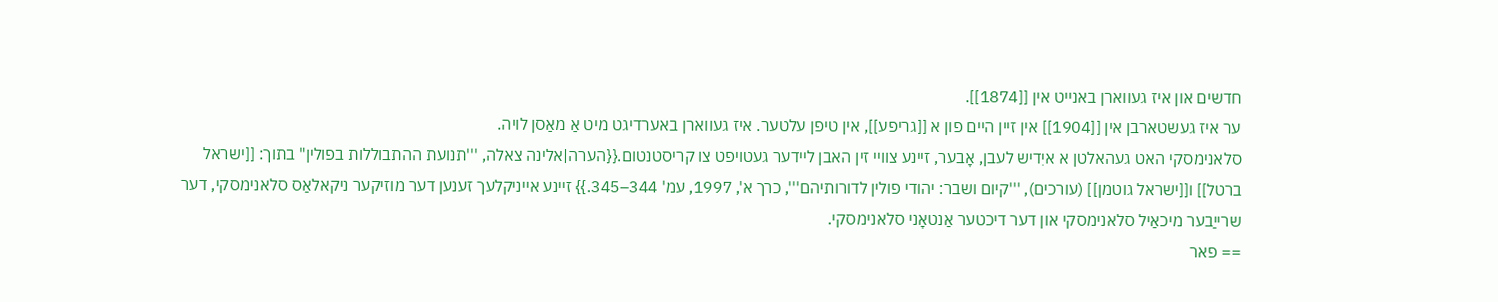חדשים און איז געווארן באנייט אין [[1874]].
ער איז געשטארבן אין [[1904]] אין זיין היים פון א [[גריפע]], אין טיפן עלטער. איז געווארן באערדיגט מיט אַ מאַסן לויה.
סלאנימסקי האט געהאלטן א איִדיש לעבן, אָבער, זיינע צוויי זין האבן ליידער געטויפט צו קריסטנטום.{{הערה|אלינה צאלה, '''תנועת ההתבוללות בפולין" בתוך: [[ישראל ברטל]] ו[[ישראל גוטמן]] (עורכים), '''קיום ושבר: יהודי פולין לדורותיהם''', כרך א', 1997, עמ' 344–345.}} זיינע אייניקלעך זענען דער מוזיקער ניקאלאַס סלאנימסקי, דער שרייַבער מיכאַיל סלאנימסקי און דער דיכטער אַנטאָני סלאנימסקי.
== פאר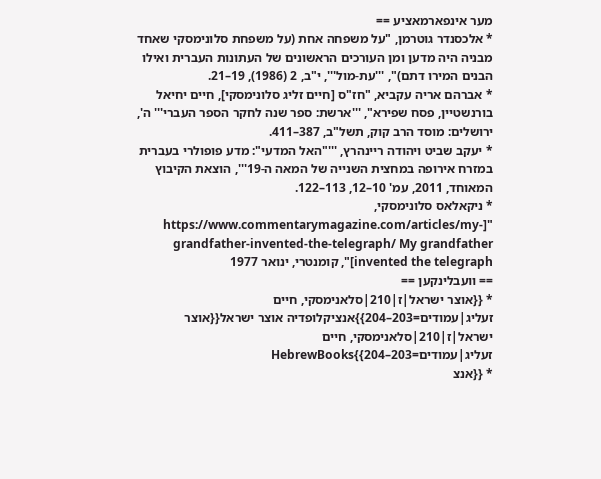מער אינפארמאציע ==
* אלכסנדר גוטרמן, "על משפחה אחת (על משפחת סלונימסקי שאחד מבניה היה מדען ומן העורכים הראשונים של העתונות העברית ואילו הבנים המירו דתם)", '''עת-מול''', י"ב, 2 (1986), 19–21.
* אברהם אריה עקביא, "חז"ס [חיים זליג סלונימסקי], חיים יחיאל בורנשטיין, פסח שפירא", '''ארשת: ספר שנה לחקר הספר העברי''' ה', ירושלים: מוסד הרב קוק, תשל"ב, 387–411.
* יעקב שביט ויהודה ריינהרץ, '''"האל המדעי": מדע פופולרי בעברית במזרח אירופה במחצית השנייה של המאה ה-19''', הוצאת הקיבוץ המאוחד, 2011, עמ' 10–12, 113–122.
* ניקאלאס סלונימסקי, "[https://www.commentarymagazine.com/articles/my-grandfather-invented-the-telegraph/ My grandfather invented the telegraph]", קומנטרי, ינואר 1977
== וועבלינקען ==
* {{אוצר ישראל|ז|210|סלאנימסקי, חיים זעליג|עמודים=203–204}}אנציקלופדיה אוצר ישראל{{אוצר ישראל|ז|210|סלאנימסקי, חיים זעליג|עמודים=203–204}}HebrewBooks
* {{אנצ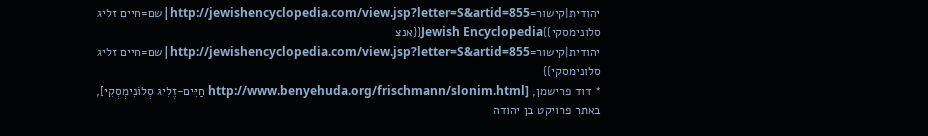יהודית|קישור=http://jewishencyclopedia.com/view.jsp?letter=S&artid=855|שם=חיים זליג סלונימסקי}}Jewish Encyclopedia{{אנצ יהודית|קישור=http://jewishencyclopedia.com/view.jsp?letter=S&artid=855|שם=חיים זליג סלונימסקי}}
* דוד פרישמן, [http://www.benyehuda.org/frischmann/slonim.html חַיִּים-זֶלִיג סְלוֹנִימְסְקִי], באתר פרויקט בן יהודה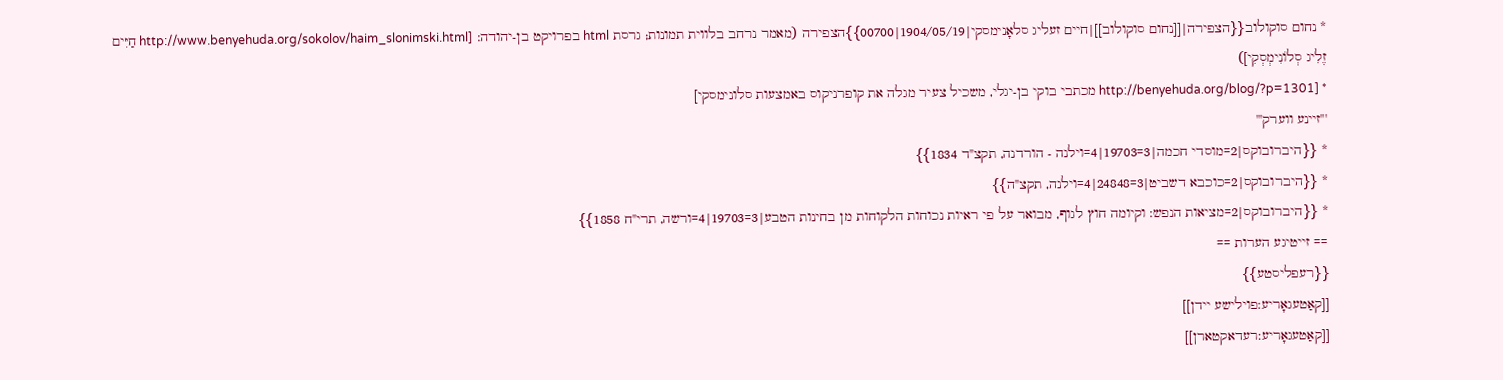* נחום סוקולוב{{הצפירה|[[נחום סוקולוב]]|חיים זעליג סלאָנימסקי|1904/05/19|00700}}הצפירה (מאמר נרחב בלווית תמונות; גרסת html בפרויקט בן-יהודה: [http://www.benyehuda.org/sokolov/haim_slonimski.html חַיִּים זֶלִיג סְלוֹנִימְסְקִי])
* [http://benyehuda.org/blog/?p=1301 מכתבי בוקי בן-יגלי, משכיל צעיר מגלה את קופרניקוס באמצעות סלונימסקי]
'''זיינע ווערק'''
* {{היברובוקס|2=מוסדי חכמה|3=19703|4=וילנה - הורדנה, תקצ"ד 1834}}
* {{היברובוקס|2=כוכבא דשביט|3=24848|4=וילנה, תקצ"ה}}
* {{היברובוקס|2=מציאות הנפש: וקיומה חוץ לגוף, מבואר על פי ראיות נכוחות הלקוחות מן בחינות הטבע|3=19703|4=ורשה, תרי"ח 1858}}
== זייטיגע הערות ==
{{רעפליסטע}}
[[קאַטעגאָריע:פוילישע יידן]]
[[קאַטעגאָריע:רעדאקטארן]]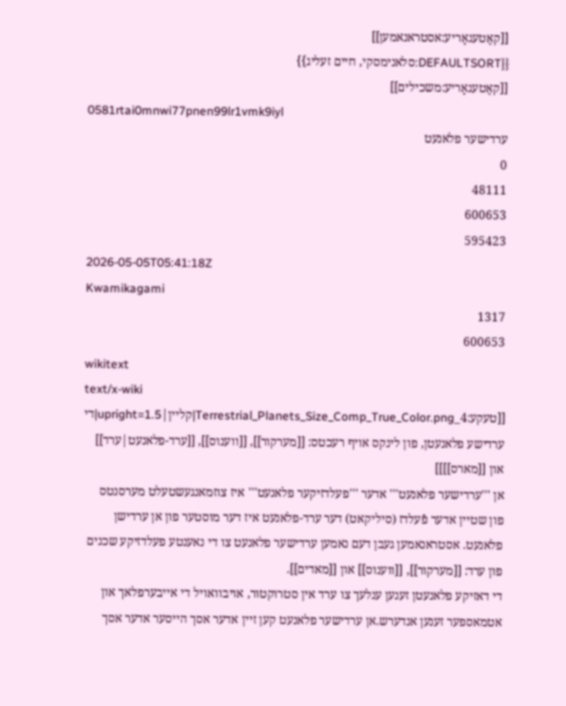[[קאַטעגאָריע:אסטראנאמען]]
{{DEFAULTSORT:סלאנימסקי, חיים זעליג}}
[[קאַטעגאָריע:משכילים]]
0581rtai0mnwi77pnen99lr1vmk9iyl
ערדישער פלאנעט
0
48111
600653
595423
2026-05-05T05:41:18Z
Kwamikagami
1317
600653
wikitext
text/x-wiki
[[טעקע:4_Terrestrial_Planets_Size_Comp_True_Color.png|קליין|upright=1.5|די ערדישע פלאנעטן, פון לינקס אויף רעכטס: [[מערקור]], [[ווענוס]], [[ערד-פלאנעט|ערד]] און [[מארס]]]]
אן '''ערדישער פלאנעט''' אדער '''פעלדזיקער פלאנעט''' איז צוזמאנגעשטעלט מערסנטס פון שטיין אדער פֿעלדז (סיליקאט) דער ערד-פלאנעט איז דער מוסטער פון אן ערדישן פלאנעט. אסטראנאמען געבן דעם נאמען ערדישער פלאנעט צו די נאענטע פעלדזיקע שכנים פון ערד: [[מערקור]], [[ווענוס]] און [[מאדים]].
די דאזיקע פלאנעטן זענען ענלעך צו ערד אין סטרוקטור, אויבוואויל די אייבערפלאך און אטמאספער זענען אנדערש.אן ערדישער פלאנעט קען זיין אדער אסך הייסער אדער אסך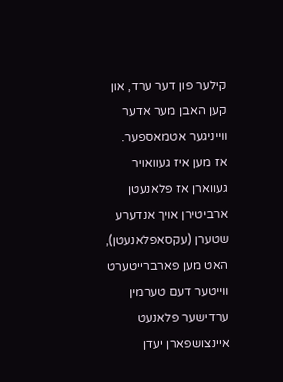קילער פון דער ערד, און קען האבן מער אדער ווייניגער אטמאספער.
אז מען איז געוואויר געווארן אז פלאנעטן ארביטירן אויך אנדערע שטערן (עקסאפלאנעטן), האט מען פארברייטערט ווייטער דעם טערמין ערדישער פלאנעט איינצושפארן יעדן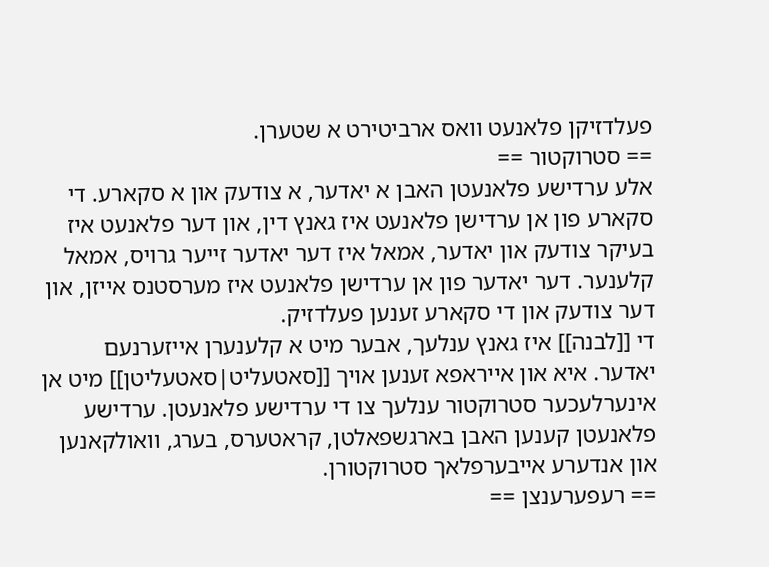פעלדזיקן פלאנעט וואס ארביטירט א שטערן.
== סטרוקטור ==
אלע ערדישע פלאנעטן האבן א יאדער, א צודעק און א סקארע. די סקארע פון אן ערדישן פלאנעט איז גאנץ דין, און דער פלאנעט איז בעיקר צודעק און יאדער, אמאל איז דער יאדער זייער גרויס, אמאל קלענער. דער יאדער פון אן ערדישן פלאנעט איז מערסטנס אייזן, און דער צודעק און די סקארע זענען פעלדזיק.
די [[לבנה]] איז גאנץ ענלעך, אבער מיט א קלענערן אייזערנעם יאדער. איא און אייראפא זענען אויך [[סאטעליט|סאטעליטן]] מיט אן אינערלעכער סטרוקטור ענלעך צו די ערדישע פלאנעטן. ערדישע פלאנעטן קענען האבן בארגשפאלטן, קראטערס, בערג, וואולקאנען און אנדערע אייבערפלאך סטרוקטורן.
== רעפערענצן ==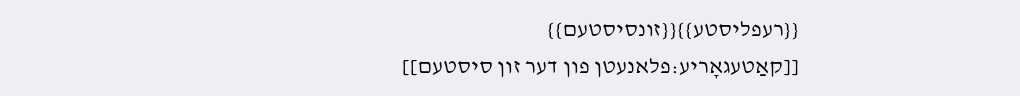{{רעפליסטע}}{{זונסיסטעם}}
[[קאַטעגאָריע:פלאנעטן פון דער זון סיסטעם]]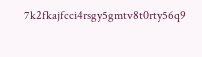7k2fkajfcci4rsgy5gmtv8t0rty56q9